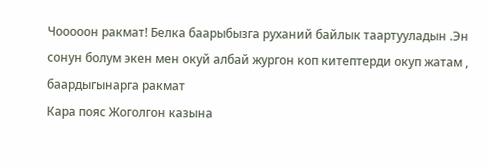Чооооон ракмат! Белка баарыбызга руханий байлык таартууладын .Эн сонун болум экен мен окуй албай жургон коп китептерди окуп жатам , баардыгынарга ракмат
Кара пояс Жоголгон казына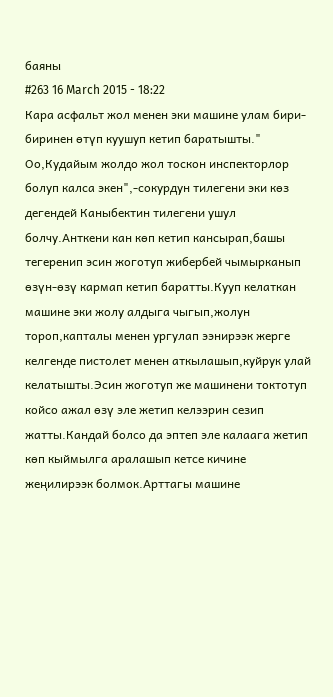баяны
#263 16 March 2015 - 18:22
Кара асфальт жол менен эки машине улам бири-биринен өтүп куушуп кетип баратышты."
Оо,Кудайым жолдо жол тоскон инспекторлор болуп калса экен",-сокурдун тилегени эки көз дегендей Каныбектин тилегени ушул болчу.Анткени кан көп кетип кансырап,башы тегеренип эсин жоготуп жибербей чымырканып өзүн-өзү кармап кетип баратты.Кууп келаткан машине эки жолу алдыга чыгып,жолун тороп,капталы менен ургулап ээнирээк жерге келгенде пистолет менен аткылашып,куйрук улай келатышты.Эсин жоготуп же машинени токтотуп койсо ажал өзү эле жетип келээрин сезип жатты.Кандай болсо да эптеп эле калаага жетип көп кыймылга аралашып кетсе кичине жеңилирээк болмок.Арттагы машине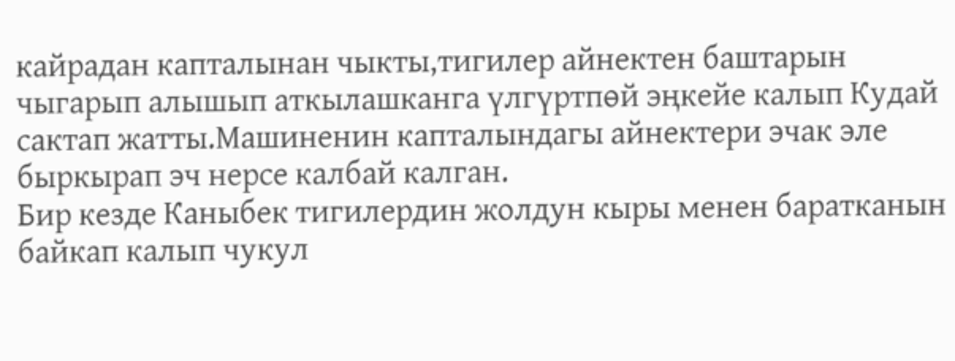кайрадан капталынан чыкты,тигилер айнектен баштарын чыгарып алышып аткылашканга үлгүртпөй эңкейе калып Кудай сактап жатты.Машиненин капталындагы айнектери эчак эле быркырап эч нерсе калбай калган.
Бир кезде Каныбек тигилердин жолдун кыры менен баратканын байкап калып чукул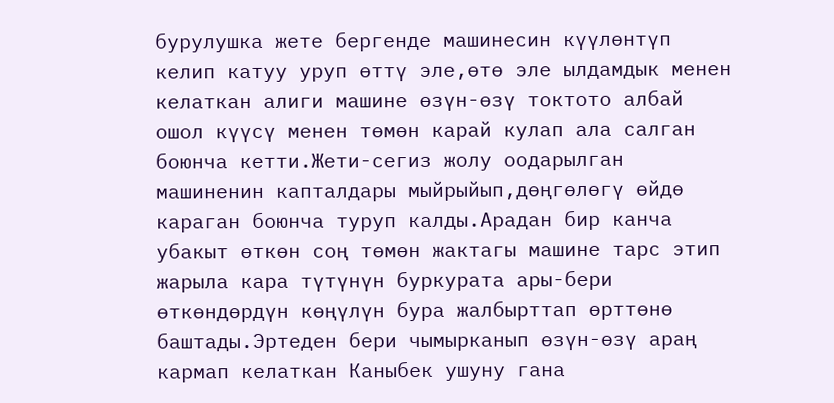бурулушка жете бергенде машинесин күүлөнтүп келип катуу уруп өттү эле,өтө эле ылдамдык менен келаткан алиги машине өзүн-өзү токтото албай ошол күүсү менен төмөн карай кулап ала салган боюнча кетти.Жети-сегиз жолу оодарылган машиненин капталдары мыйрыйып,дөңгөлөгү өйдө караган боюнча туруп калды.Арадан бир канча убакыт өткөн соң төмөн жактагы машине тарс этип жарыла кара түтүнүн буркурата ары-бери өткөндөрдүн көңүлүн бура жалбырттап өрттөнө баштады.Эртеден бери чымырканып өзүн-өзү араң кармап келаткан Каныбек ушуну гана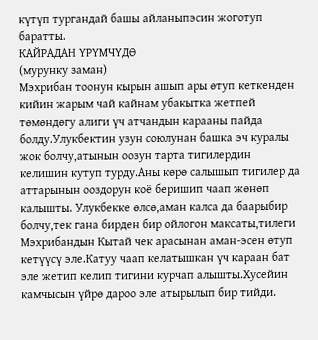күтүп тургандай башы айланыпэсин жоготуп баратты.
КАЙРАДАН ҮРҮМЧҮДӨ
(мурунку заман)
Мэхрибан тоонун кырын ашып ары өтуп кеткенден кийин жарым чай кайнам убакытка жетпей төмөндөгу алиги үч атчандын карааны пайда болду.Улукбектин узун союлунан башка эч куралы жок болчу,атынын оозун тарта тигилердин келишин кутуп турду.Аны көрө салышып тигилер да аттарынын ооздорун коё беришип чаап жөнөп калышты. Улукбекке өлсө,аман калса да баарыбир болчу,тек гана бирден бир ойлогон максаты,тилеги Мэхрибандын Кытай чек арасынан аман-эсен өтуп кетүүсү эле.Катуу чаап келатышкан үч караан бат эле жетип келип тигини курчап алышты.Хусейин камчысын үйрө дароо эле атырылып бир тийди.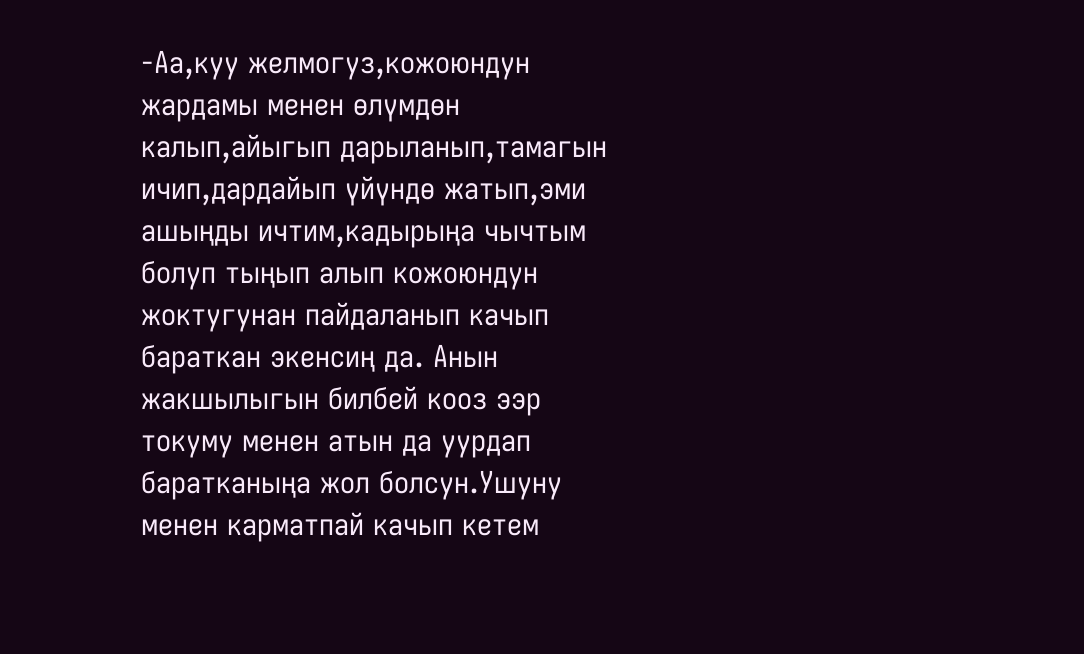-Аа,куу желмогуз,кожоюндун жардамы менен өлүмдөн калып,айыгып дарыланып,тамагын ичип,дардайып үйүндө жатып,эми ашыңды ичтим,кадырыңа чычтым болуп тыңып алып кожоюндун жоктугунан пайдаланып качып бараткан экенсиң да. Анын жакшылыгын билбей кооз ээр токуму менен атын да уурдап баратканыңа жол болсун.Ушуну менен карматпай качып кетем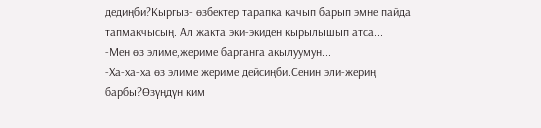дедиңби?Кыргыз- өзбектер тарапка качып барып эмне пайда тапмакчысың. Ал жакта эки-экиден кырылышып атса...
-Мен өз элиме,жериме барганга акылуумун...
-Ха-ха-ха өз элиме жериме дейсиңби.Сенин эли-жериң барбы?Өзүңдүн ким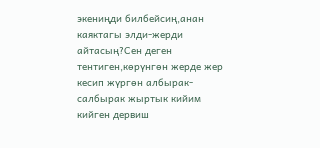экениңди билбейсиң,анан каяктагы элди-жерди айтасың?Сен деген тентиген,көрүнгөн жерде жер кесип жүргөн албырак-салбырак жыртык кийим кийген дервиш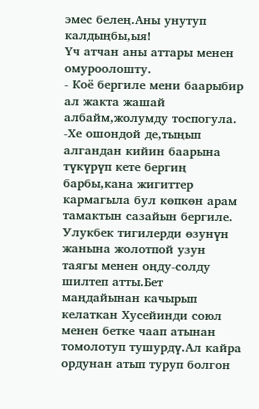эмес белең.Аны унутуп калдыңбы,ыя!
Үч атчан аны аттары менен омуроолошту.
- Коё бергиле мени баарыбир ал жакта жашай албайм,жолумду тоспогула.
-Хе ошондой де,тыңып алгандан кийин баарына түкүрүп кете бергиң барбы,кана жигиттер кармагыла бул көпкөн арам тамактын сазайын бергиле.
Улукбек тигилерди өзунүн жанына жолотпой узун таягы менен оңду-солду шилтеп атты.Бет маңдайынан качырып келаткан Хусейинди союл менен бетке чаап атынан томолотуп тушурдү.Ал кайра ордунан атып туруп болгон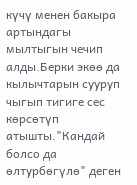күчү менен бакыра артындагы мылтыгын чечип алды.Берки экөө да кылычтарын сууруп чыгып тигиге сес көрсөтүп атышты."Кандай болсо да өлтурбөгүлө" деген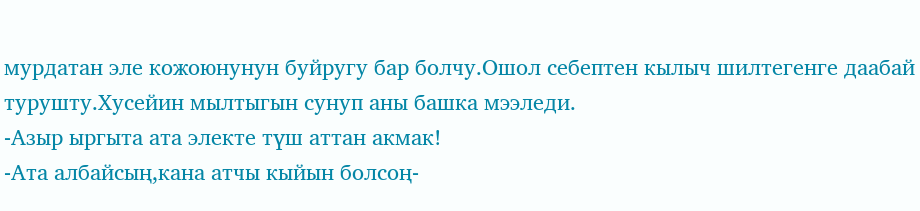мурдатан эле кожоюнунун буйругу бар болчу.Ошол себептен кылыч шилтегенге даабай турушту.Хусейин мылтыгын сунуп аны башка мээледи.
-Азыр ыргыта ата электе түш аттан акмак!
-Ата албайсың,кана атчы кыйын болсоң-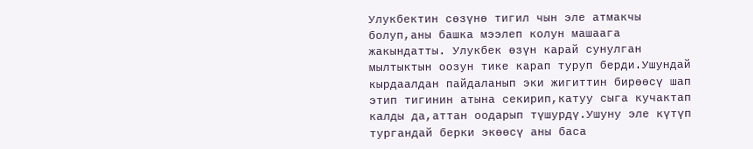Улукбектин сөзүнө тигил чын эле атмакчы болуп,аны башка мээлеп колун машаага жакындатты. Улукбек өзүн карай сунулган мылтыктын оозун тике карап туруп берди.Ушундай кырдаалдан пайдаланып эки жигиттин бирөөсү шап этип тигинин атына секирип,катуу сыга кучактап калды да,аттан оодарып түшурдү.Ушуну эле күтүп тургандай берки экөөсү аны баса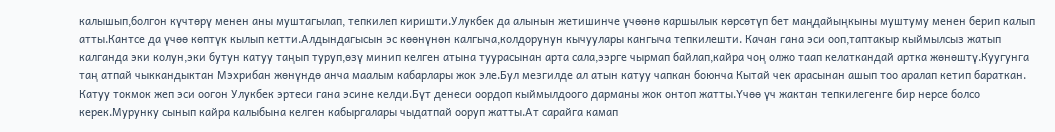калышып,болгон күчтөрү менен аны муштагылап, тепкилеп киришти.Улукбек да алынын жетишинче үчөөнө каршылык көрсөтүп бет маңдайыңкыны муштуму менен берип калып атты.Кантсе да үчөө көптүк кылып кетти.Алдындагысын эс көөнүнөн калгыча,колдорунун кычуулары кангыча тепкилешти. Качан гана эси ооп,таптакыр кыймылсыз жатып калганда эки колун,эки бутун катуу таңып туруп,өзү минип келген атына туурасынан арта сала,ээрге чырмап байлап,кайра чоң олжо таап келаткандай артка жөнөштү.Куугунга таң атпай чыккандыктан Мэхрибан жөнүндө анча маалым кабарлары жок эле.Бул мезгилде ал атын катуу чапкан боюнча Кытай чек арасынан ашып тоо аралап кетип бараткан.
Катуу токмок жеп эси оогон Улукбек эртеси гана эсине келди.Бүт денеси оордоп кыймылдоого дарманы жок онтоп жатты.Үчөө үч жактан тепкилегенге бир нерсе болсо керек.Мурунку сынып кайра калыбына келген кабыргалары чыдатпай ооруп жатты.Ат сарайга камап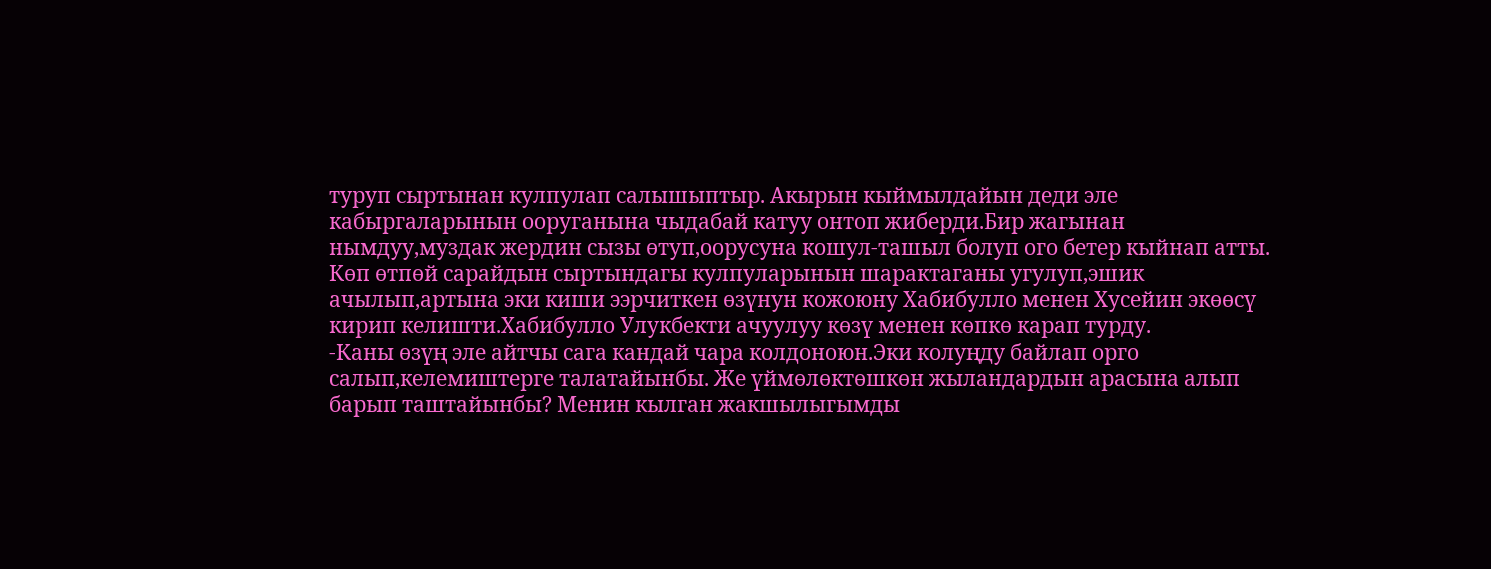туруп сыртынан кулпулап салышыптыр. Акырын кыймылдайын деди эле кабыргаларынын ооруганына чыдабай катуу онтоп жиберди.Бир жагынан нымдуу,муздак жердин сызы өтуп,оорусуна кошул-ташыл болуп ого бетер кыйнап атты.
Көп өтпөй сарайдын сыртындагы кулпуларынын шарактаганы угулуп,эшик ачылып,артына эки киши ээрчиткен өзүнун кожоюну Хабибулло менен Хусейин экөөсү кирип келишти.Хабибулло Улукбекти ачуулуу көзү менен көпкө карап турду.
-Каны өзүң эле айтчы сага кандай чара колдоноюн.Эки колуңду байлап орго салып,келемиштерге талатайынбы. Же үймөлөктөшкөн жыландардын арасына алып барып таштайынбы? Менин кылган жакшылыгымды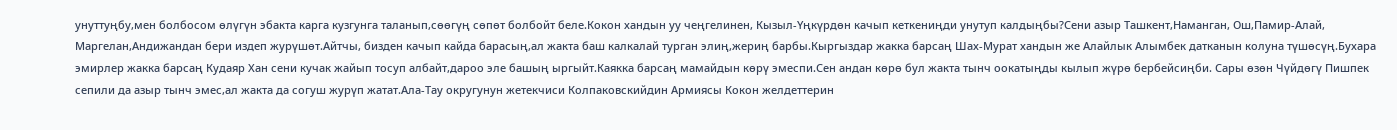унуттуңбу,мен болбосом өлүгүн эбакта карга кузгунга таланып,сөөгүң сөпөт болбойт беле.Кокон хандын уу чеңгелинен, Кызыл-Үңкүрдөн качып кеткениңди унутуп калдыңбы?Сени азыр Ташкент,Наманган, Ош,Памир-Алай, Маргелан,Андижандан бери издеп журүшөт.Айтчы, бизден качып кайда барасың,ал жакта баш калкалай турган элиң,жериң барбы.Кыргыздар жакка барсаң Шах-Мурат хандын же Алайлык Алымбек датканын колуна түшөсүң.Бухара эмирлер жакка барсаң Кудаяр Хан сени кучак жайып тосуп албайт,дароо эле башың ыргыйт.Каякка барсаң мамайдын көрү эмеспи.Сен андан көрө бул жакта тынч оокатыңды кылып жүрө бербейсиңби. Сары өзөн Чүйдөгү Пишпек сепили да азыр тынч эмес,ал жакта да согуш журүп жатат.Ала-Тау округунун жетекчиси Колпаковскийдин Армиясы Кокон желдеттерин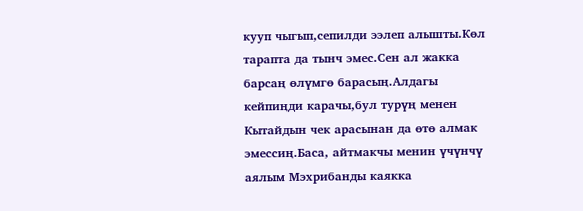кууп чыгып,сепилди ээлеп алышты.Көл тарапта да тынч эмес.Сен ал жакка барсаң өлүмгө барасың.Алдагы кейпиңди карачы,бул турүң менен Кытайдын чек арасынан да өтө алмак эмессиң.Баса, айтмакчы менин үчүнчү аялым Мэхрибанды каякка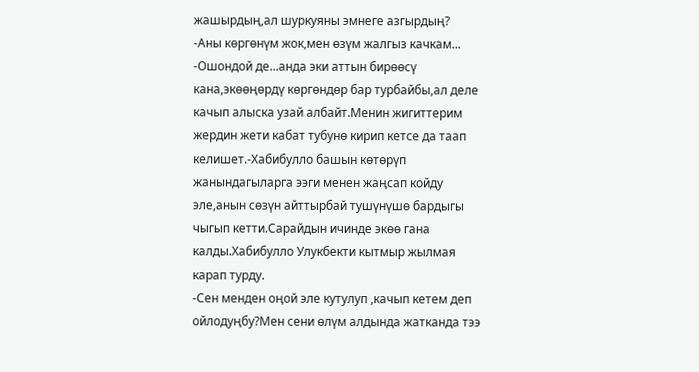жашырдың,ал шуркуяны эмнеге азгырдың?
-Аны көргөнүм жок,мен өзүм жалгыз качкам...
-Ошондой де...анда эки аттын бирөөсү кана,экөөңөрдү көргөндөр бар турбайбы,ал деле качып алыска узай албайт.Менин жигиттерим жердин жети кабат тубунө кирип кетсе да таап келишет.-Хабибулло башын көтөрүп жанындагыларга ээги менен жаңсап койду эле,анын сөзүн айттырбай тушүнүшө бардыгы чыгып кетти.Сарайдын ичинде экөө гана калды.Хабибулло Улукбекти кытмыр жылмая карап турду.
-Сен менден оңой эле кутулуп ,качып кетем деп ойлодуңбу?Мен сени өлүм алдында жатканда тээ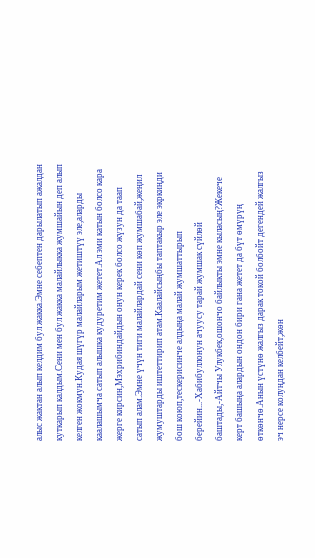алыс жактан алып келдим бул жакка.Эмне себептен дарылатып ажалдан куткарып калдым.Сени мен бул жакка малайлыкка жумшайын деп алып келген жокмун.Кудая шүгүр малайларым жетиштүү эле,аларды каалашымча сатып алышка кудуретим жетет.Ал эми катын болсо кара жерге кирсин,Мэхрибиндайдын онун керек болсо жүзун да таап сатып алам.Эмне үчүн тиги малайлардай сени көп жумшабай,жеңил жумуштарды иштеттирип атам.Каалайсыңбы таптакыр эле экркиңди бош коюп,тескерисинче алдыңа малай жумшаттырып берейин...-Хабибуллонун ачуусу тарай жумшак сүйлөй баштады,-Айтчы Улукбек,ошончо байлыкты эмне кыласың?Жекече керт башыңа алардын ондон бири гана жетет да бүт өмүрүң өткөнчө.Анын үстүнө жалгыз дарак токой болбойт дегендей жалгыз эч нерсе колуңдан келбейт,жөн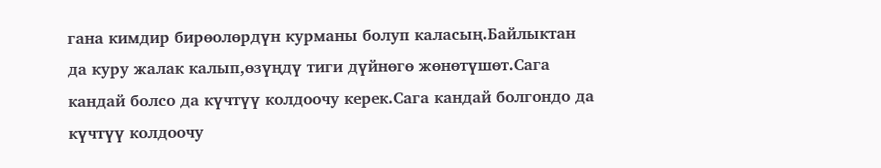гана кимдир бирөолөрдүн курманы болуп каласың.Байлыктан да куру жалак калып,өзүңдү тиги дүйнөгө жөнөтүшөт.Сага кандай болсо да күчтүү колдоочу керек.Сага кандай болгондо да күчтүү колдоочу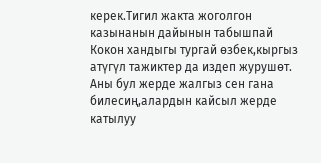керек.Тигил жакта жоголгон казынанын дайынын табышпай Кокон хандыгы тургай өзбек,кыргыз атүгүл тажиктер да издеп журушөт. Аны бул жерде жалгыз сен гана билесиң,алардын кайсыл жерде катылуу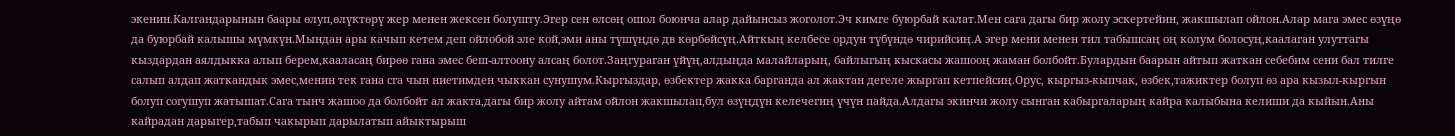экенин.Калгандарынын баары өлуп,өлүктөрү жер менен жексен болушту.Эгер сен өлсөң ошол боюнча алар дайынсыз жоголот.Эч кимге буюрбай калат.Мен сага дагы бир жолу эскертейин, жакшылап ойлон.Алар мага эмес өзүңө да буюрбай калышы мүмкүн.Мындан ары качып кетем деп ойлобой эле кой,эми аны түшүңдө дв көрбөйсүң.Айткың келбесе ордун түбүндө чирийсиң.А эгер мени менен тил табышсаң оң колум болосуң,каалаган улуттагы кыздардан аялдыкка алып берем,кааласаң бирөө гана эмес беш-алтоону алсаң болот.Заңгураган үйүң,алдыңда малайларың, байлыгың кыскасы жашооң жаман болбойт.Булардын баарын айтып жаткан себебим сени бал тилге салып алдап жаткандык эмес,менин тек гана сга чын ниетимден чыккан сунушум.Кыргыздар, өзбектер жакка барганда ал жактан дегеле жыргап кетпейсиң.Орус, кыргыз-кыпчак, өзбек,тажиктер болуп өз ара кызыл-кыргын болуп согушуп жатышат.Сага тынч жашоо да болбойт ал жакта,дагы бир жолу айтам ойлон жакшылап,бул өзүңдүн келечегиң үчүн пайда.Алдагы экинчи жолу сынган кабыргаларың кайра калыбына келиши да кыйын.Аны кайрадан дарыгер,табып чакырып дарылатып айыктырыш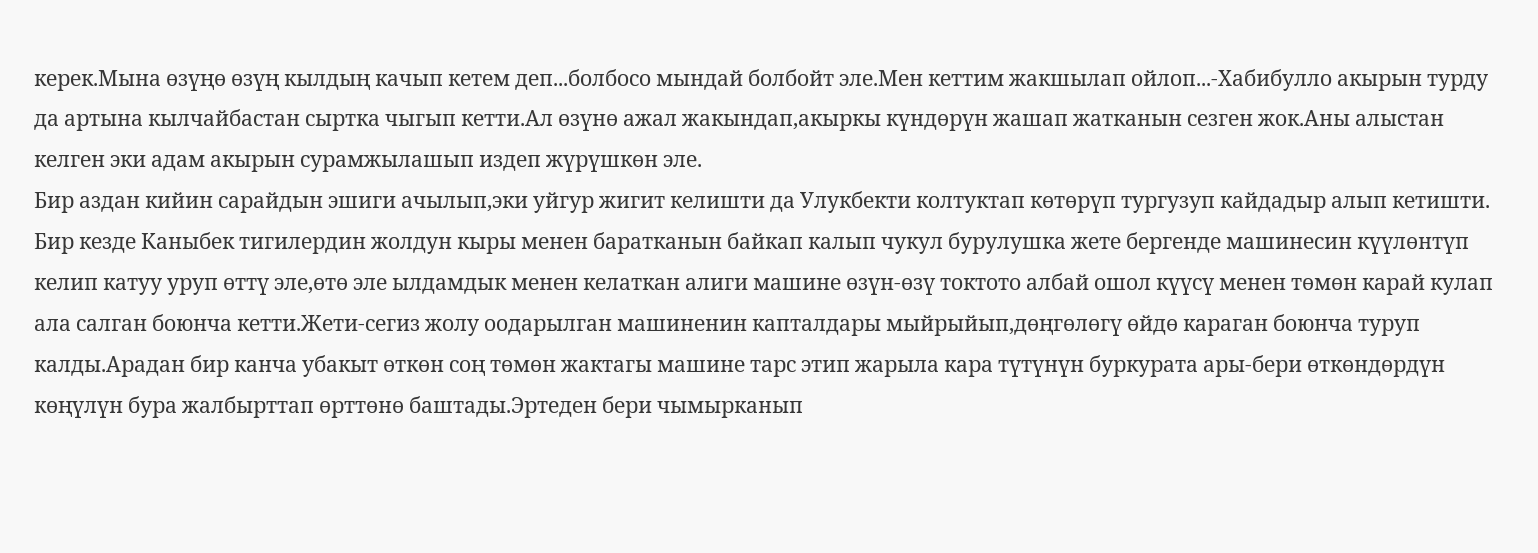керек.Мына өзүңө өзүң кылдың качып кетем деп...болбосо мындай болбойт эле.Мен кеттим жакшылап ойлоп...-Хабибулло акырын турду да артына кылчайбастан сыртка чыгып кетти.Ал өзүнө ажал жакындап,акыркы күндөрүн жашап жатканын сезген жок.Аны алыстан келген эки адам акырын сурамжылашып издеп жүрүшкөн эле.
Бир аздан кийин сарайдын эшиги ачылып,эки уйгур жигит келишти да Улукбекти колтуктап көтөрүп тургузуп кайдадыр алып кетишти.
Бир кезде Каныбек тигилердин жолдун кыры менен баратканын байкап калып чукул бурулушка жете бергенде машинесин күүлөнтүп келип катуу уруп өттү эле,өтө эле ылдамдык менен келаткан алиги машине өзүн-өзү токтото албай ошол күүсү менен төмөн карай кулап ала салган боюнча кетти.Жети-сегиз жолу оодарылган машиненин капталдары мыйрыйып,дөңгөлөгү өйдө караган боюнча туруп калды.Арадан бир канча убакыт өткөн соң төмөн жактагы машине тарс этип жарыла кара түтүнүн буркурата ары-бери өткөндөрдүн көңүлүн бура жалбырттап өрттөнө баштады.Эртеден бери чымырканып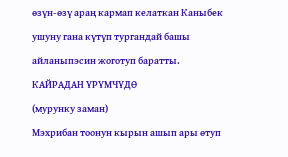өзүн-өзү араң кармап келаткан Каныбек ушуну гана күтүп тургандай башы айланыпэсин жоготуп баратты.
КАЙРАДАН ҮРҮМЧҮДӨ
(мурунку заман)
Мэхрибан тоонун кырын ашып ары өтуп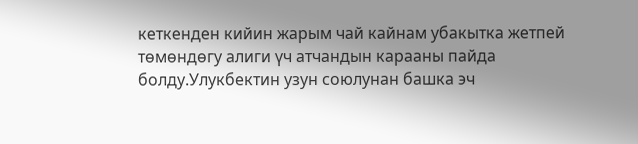кеткенден кийин жарым чай кайнам убакытка жетпей төмөндөгу алиги үч атчандын карааны пайда болду.Улукбектин узун союлунан башка эч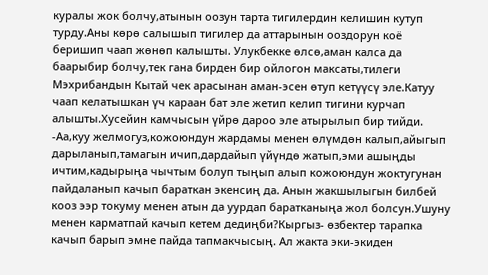куралы жок болчу,атынын оозун тарта тигилердин келишин кутуп турду.Аны көрө салышып тигилер да аттарынын ооздорун коё беришип чаап жөнөп калышты. Улукбекке өлсө,аман калса да баарыбир болчу,тек гана бирден бир ойлогон максаты,тилеги Мэхрибандын Кытай чек арасынан аман-эсен өтуп кетүүсү эле.Катуу чаап келатышкан үч караан бат эле жетип келип тигини курчап алышты.Хусейин камчысын үйрө дароо эле атырылып бир тийди.
-Аа,куу желмогуз,кожоюндун жардамы менен өлүмдөн калып,айыгып дарыланып,тамагын ичип,дардайып үйүндө жатып,эми ашыңды ичтим,кадырыңа чычтым болуп тыңып алып кожоюндун жоктугунан пайдаланып качып бараткан экенсиң да. Анын жакшылыгын билбей кооз ээр токуму менен атын да уурдап баратканыңа жол болсун.Ушуну менен карматпай качып кетем дедиңби?Кыргыз- өзбектер тарапка качып барып эмне пайда тапмакчысың. Ал жакта эки-экиден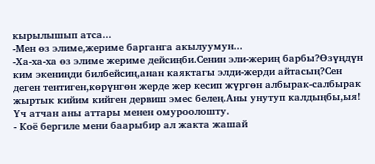кырылышып атса...
-Мен өз элиме,жериме барганга акылуумун...
-Ха-ха-ха өз элиме жериме дейсиңби.Сенин эли-жериң барбы?Өзүңдүн ким экениңди билбейсиң,анан каяктагы элди-жерди айтасың?Сен деген тентиген,көрүнгөн жерде жер кесип жүргөн албырак-салбырак жыртык кийим кийген дервиш эмес белең.Аны унутуп калдыңбы,ыя!
Үч атчан аны аттары менен омуроолошту.
- Коё бергиле мени баарыбир ал жакта жашай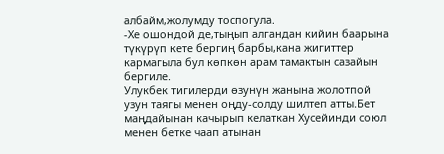албайм,жолумду тоспогула.
-Хе ошондой де,тыңып алгандан кийин баарына түкүрүп кете бергиң барбы,кана жигиттер кармагыла бул көпкөн арам тамактын сазайын бергиле.
Улукбек тигилерди өзунүн жанына жолотпой узун таягы менен оңду-солду шилтеп атты.Бет маңдайынан качырып келаткан Хусейинди союл менен бетке чаап атынан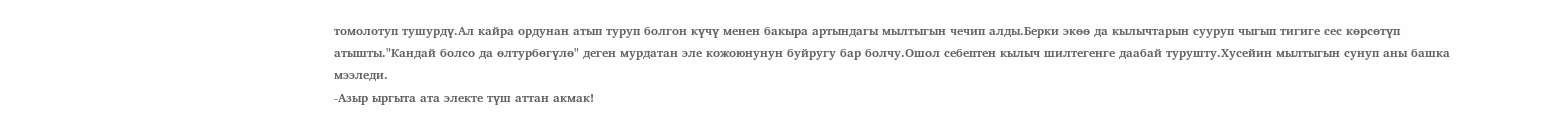томолотуп тушурдү.Ал кайра ордунан атып туруп болгон күчү менен бакыра артындагы мылтыгын чечип алды.Берки экөө да кылычтарын сууруп чыгып тигиге сес көрсөтүп атышты."Кандай болсо да өлтурбөгүлө" деген мурдатан эле кожоюнунун буйругу бар болчу.Ошол себептен кылыч шилтегенге даабай турушту.Хусейин мылтыгын сунуп аны башка мээледи.
-Азыр ыргыта ата электе түш аттан акмак!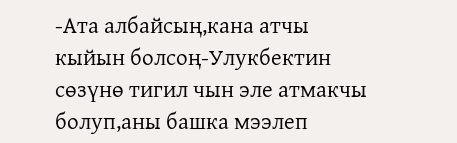-Ата албайсың,кана атчы кыйын болсоң-Улукбектин сөзүнө тигил чын эле атмакчы болуп,аны башка мээлеп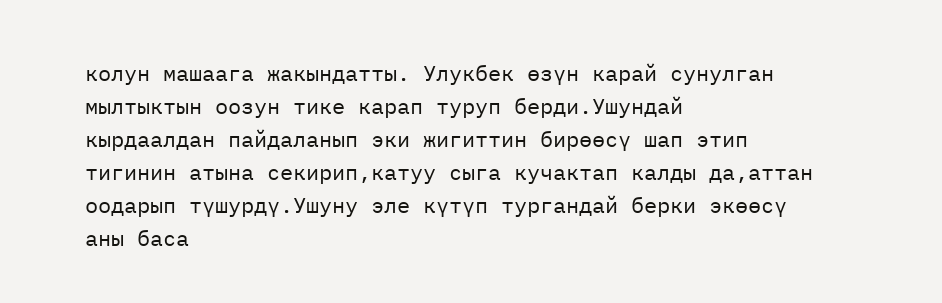колун машаага жакындатты. Улукбек өзүн карай сунулган мылтыктын оозун тике карап туруп берди.Ушундай кырдаалдан пайдаланып эки жигиттин бирөөсү шап этип тигинин атына секирип,катуу сыга кучактап калды да,аттан оодарып түшурдү.Ушуну эле күтүп тургандай берки экөөсү аны баса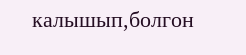калышып,болгон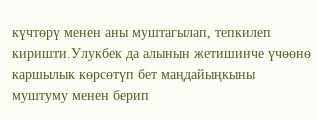күчтөрү менен аны муштагылап, тепкилеп киришти.Улукбек да алынын жетишинче үчөөнө каршылык көрсөтүп бет маңдайыңкыны муштуму менен берип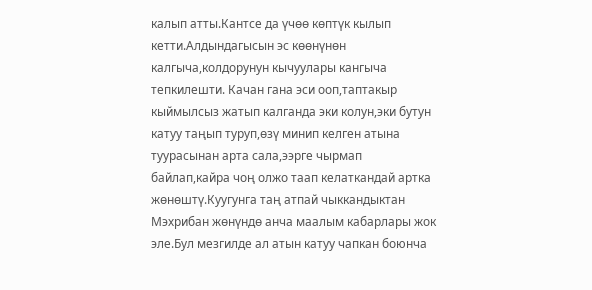калып атты.Кантсе да үчөө көптүк кылып кетти.Алдындагысын эс көөнүнөн калгыча,колдорунун кычуулары кангыча тепкилешти. Качан гана эси ооп,таптакыр кыймылсыз жатып калганда эки колун,эки бутун катуу таңып туруп,өзү минип келген атына туурасынан арта сала,ээрге чырмап байлап,кайра чоң олжо таап келаткандай артка жөнөштү.Куугунга таң атпай чыккандыктан Мэхрибан жөнүндө анча маалым кабарлары жок эле.Бул мезгилде ал атын катуу чапкан боюнча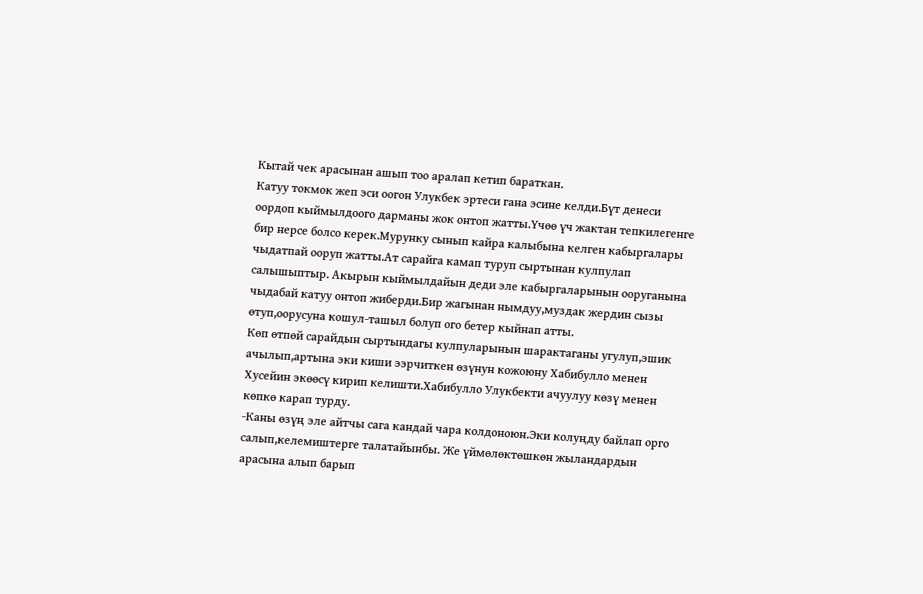Кытай чек арасынан ашып тоо аралап кетип бараткан.
Катуу токмок жеп эси оогон Улукбек эртеси гана эсине келди.Бүт денеси оордоп кыймылдоого дарманы жок онтоп жатты.Үчөө үч жактан тепкилегенге бир нерсе болсо керек.Мурунку сынып кайра калыбына келген кабыргалары чыдатпай ооруп жатты.Ат сарайга камап туруп сыртынан кулпулап салышыптыр. Акырын кыймылдайын деди эле кабыргаларынын ооруганына чыдабай катуу онтоп жиберди.Бир жагынан нымдуу,муздак жердин сызы өтуп,оорусуна кошул-ташыл болуп ого бетер кыйнап атты.
Көп өтпөй сарайдын сыртындагы кулпуларынын шарактаганы угулуп,эшик ачылып,артына эки киши ээрчиткен өзүнун кожоюну Хабибулло менен Хусейин экөөсү кирип келишти.Хабибулло Улукбекти ачуулуу көзү менен көпкө карап турду.
-Каны өзүң эле айтчы сага кандай чара колдоноюн.Эки колуңду байлап орго салып,келемиштерге талатайынбы. Же үймөлөктөшкөн жыландардын арасына алып барып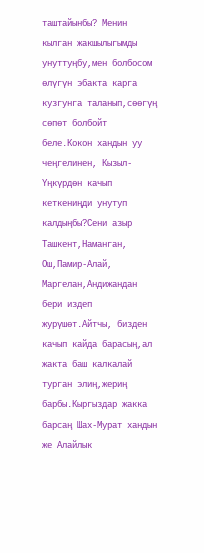таштайынбы? Менин кылган жакшылыгымды унуттуңбу,мен болбосом өлүгүн эбакта карга кузгунга таланып,сөөгүң сөпөт болбойт беле.Кокон хандын уу чеңгелинен, Кызыл-Үңкүрдөн качып кеткениңди унутуп калдыңбы?Сени азыр Ташкент,Наманган, Ош,Памир-Алай, Маргелан,Андижандан бери издеп журүшөт.Айтчы, бизден качып кайда барасың,ал жакта баш калкалай турган элиң,жериң барбы.Кыргыздар жакка барсаң Шах-Мурат хандын же Алайлык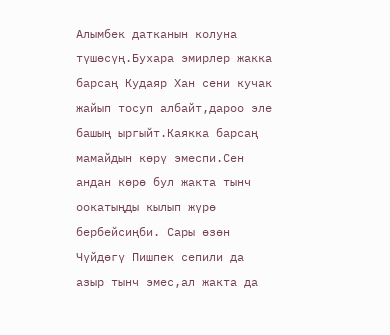Алымбек датканын колуна түшөсүң.Бухара эмирлер жакка барсаң Кудаяр Хан сени кучак жайып тосуп албайт,дароо эле башың ыргыйт.Каякка барсаң мамайдын көрү эмеспи.Сен андан көрө бул жакта тынч оокатыңды кылып жүрө бербейсиңби. Сары өзөн Чүйдөгү Пишпек сепили да азыр тынч эмес,ал жакта да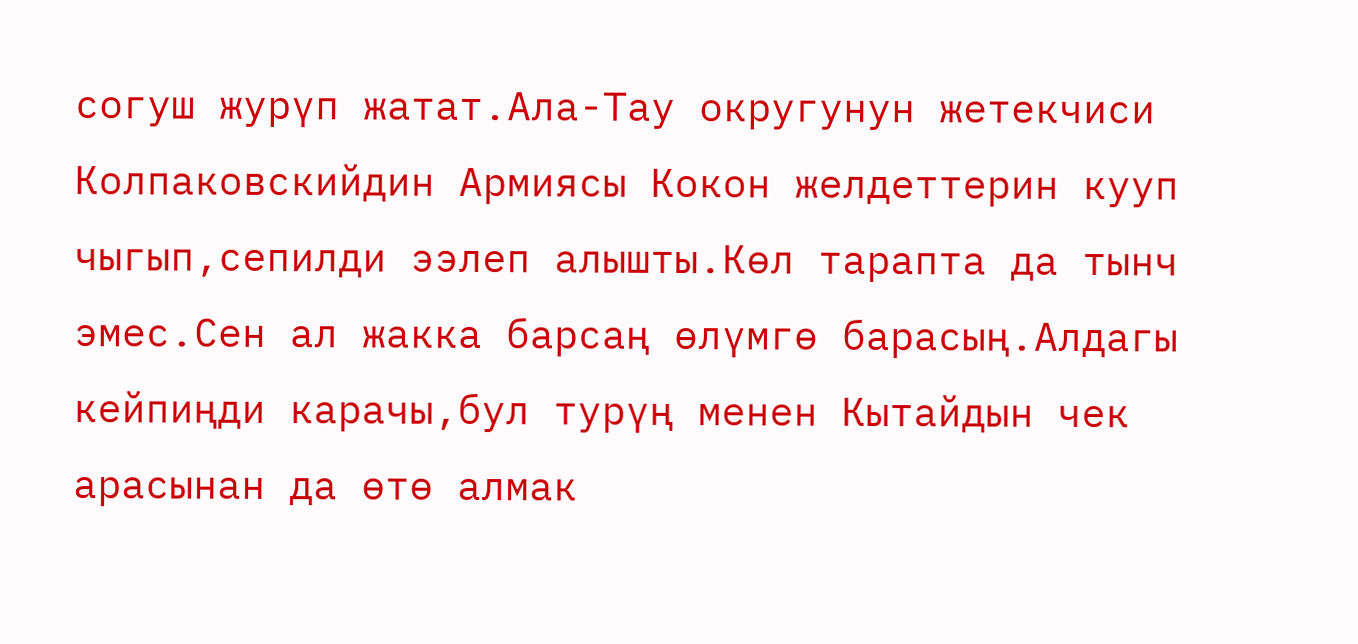согуш журүп жатат.Ала-Тау округунун жетекчиси Колпаковскийдин Армиясы Кокон желдеттерин кууп чыгып,сепилди ээлеп алышты.Көл тарапта да тынч эмес.Сен ал жакка барсаң өлүмгө барасың.Алдагы кейпиңди карачы,бул турүң менен Кытайдын чек арасынан да өтө алмак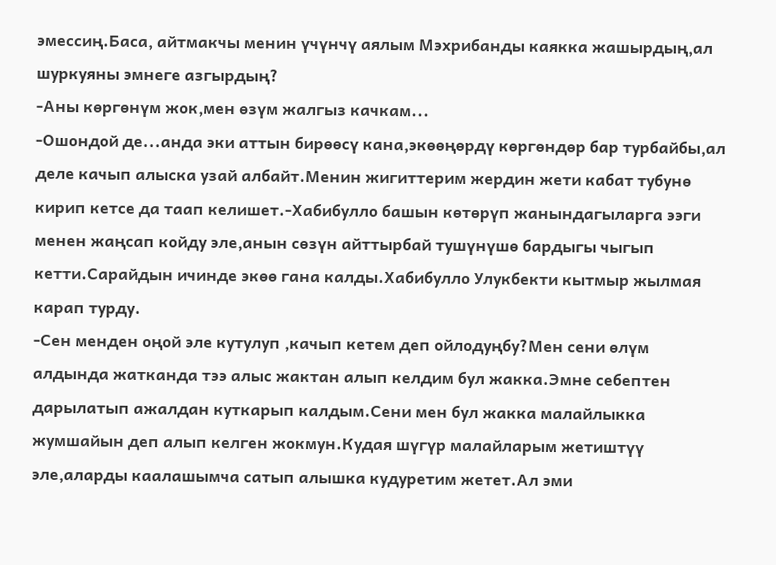эмессиң.Баса, айтмакчы менин үчүнчү аялым Мэхрибанды каякка жашырдың,ал шуркуяны эмнеге азгырдың?
-Аны көргөнүм жок,мен өзүм жалгыз качкам...
-Ошондой де...анда эки аттын бирөөсү кана,экөөңөрдү көргөндөр бар турбайбы,ал деле качып алыска узай албайт.Менин жигиттерим жердин жети кабат тубунө кирип кетсе да таап келишет.-Хабибулло башын көтөрүп жанындагыларга ээги менен жаңсап койду эле,анын сөзүн айттырбай тушүнүшө бардыгы чыгып кетти.Сарайдын ичинде экөө гана калды.Хабибулло Улукбекти кытмыр жылмая карап турду.
-Сен менден оңой эле кутулуп ,качып кетем деп ойлодуңбу?Мен сени өлүм алдында жатканда тээ алыс жактан алып келдим бул жакка.Эмне себептен дарылатып ажалдан куткарып калдым.Сени мен бул жакка малайлыкка жумшайын деп алып келген жокмун.Кудая шүгүр малайларым жетиштүү эле,аларды каалашымча сатып алышка кудуретим жетет.Ал эми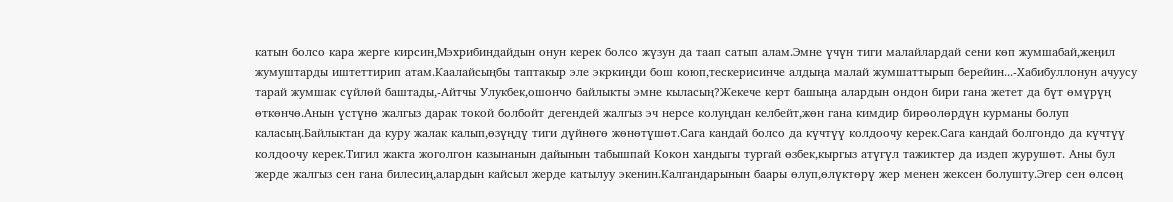катын болсо кара жерге кирсин,Мэхрибиндайдын онун керек болсо жүзун да таап сатып алам.Эмне үчүн тиги малайлардай сени көп жумшабай,жеңил жумуштарды иштеттирип атам.Каалайсыңбы таптакыр эле экркиңди бош коюп,тескерисинче алдыңа малай жумшаттырып берейин...-Хабибуллонун ачуусу тарай жумшак сүйлөй баштады,-Айтчы Улукбек,ошончо байлыкты эмне кыласың?Жекече керт башыңа алардын ондон бири гана жетет да бүт өмүрүң өткөнчө.Анын үстүнө жалгыз дарак токой болбойт дегендей жалгыз эч нерсе колуңдан келбейт,жөн гана кимдир бирөолөрдүн курманы болуп каласың.Байлыктан да куру жалак калып,өзүңдү тиги дүйнөгө жөнөтүшөт.Сага кандай болсо да күчтүү колдоочу керек.Сага кандай болгондо да күчтүү колдоочу керек.Тигил жакта жоголгон казынанын дайынын табышпай Кокон хандыгы тургай өзбек,кыргыз атүгүл тажиктер да издеп журушөт. Аны бул жерде жалгыз сен гана билесиң,алардын кайсыл жерде катылуу экенин.Калгандарынын баары өлуп,өлүктөрү жер менен жексен болушту.Эгер сен өлсөң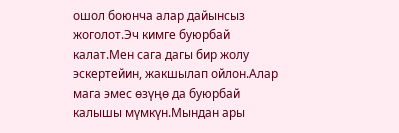ошол боюнча алар дайынсыз жоголот.Эч кимге буюрбай калат.Мен сага дагы бир жолу эскертейин, жакшылап ойлон.Алар мага эмес өзүңө да буюрбай калышы мүмкүн.Мындан ары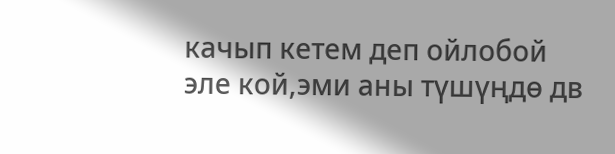качып кетем деп ойлобой эле кой,эми аны түшүңдө дв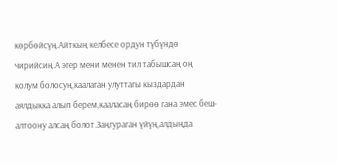көрбөйсүң.Айткың келбесе ордун түбүндө чирийсиң.А эгер мени менен тил табышсаң оң колум болосуң,каалаган улуттагы кыздардан аялдыкка алып берем,кааласаң бирөө гана эмес беш-алтоону алсаң болот.Заңгураган үйүң,алдыңда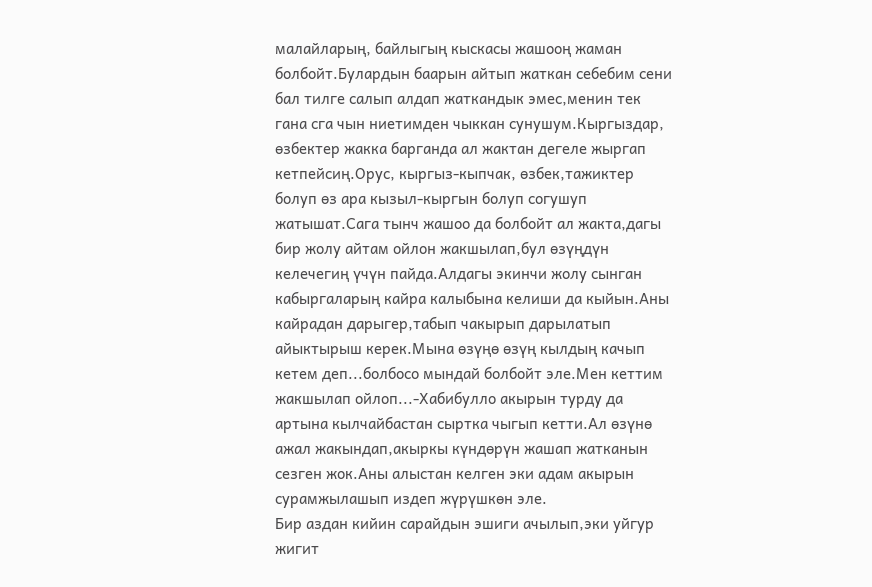малайларың, байлыгың кыскасы жашооң жаман болбойт.Булардын баарын айтып жаткан себебим сени бал тилге салып алдап жаткандык эмес,менин тек гана сга чын ниетимден чыккан сунушум.Кыргыздар, өзбектер жакка барганда ал жактан дегеле жыргап кетпейсиң.Орус, кыргыз-кыпчак, өзбек,тажиктер болуп өз ара кызыл-кыргын болуп согушуп жатышат.Сага тынч жашоо да болбойт ал жакта,дагы бир жолу айтам ойлон жакшылап,бул өзүңдүн келечегиң үчүн пайда.Алдагы экинчи жолу сынган кабыргаларың кайра калыбына келиши да кыйын.Аны кайрадан дарыгер,табып чакырып дарылатып айыктырыш керек.Мына өзүңө өзүң кылдың качып кетем деп...болбосо мындай болбойт эле.Мен кеттим жакшылап ойлоп...-Хабибулло акырын турду да артына кылчайбастан сыртка чыгып кетти.Ал өзүнө ажал жакындап,акыркы күндөрүн жашап жатканын сезген жок.Аны алыстан келген эки адам акырын сурамжылашып издеп жүрүшкөн эле.
Бир аздан кийин сарайдын эшиги ачылып,эки уйгур жигит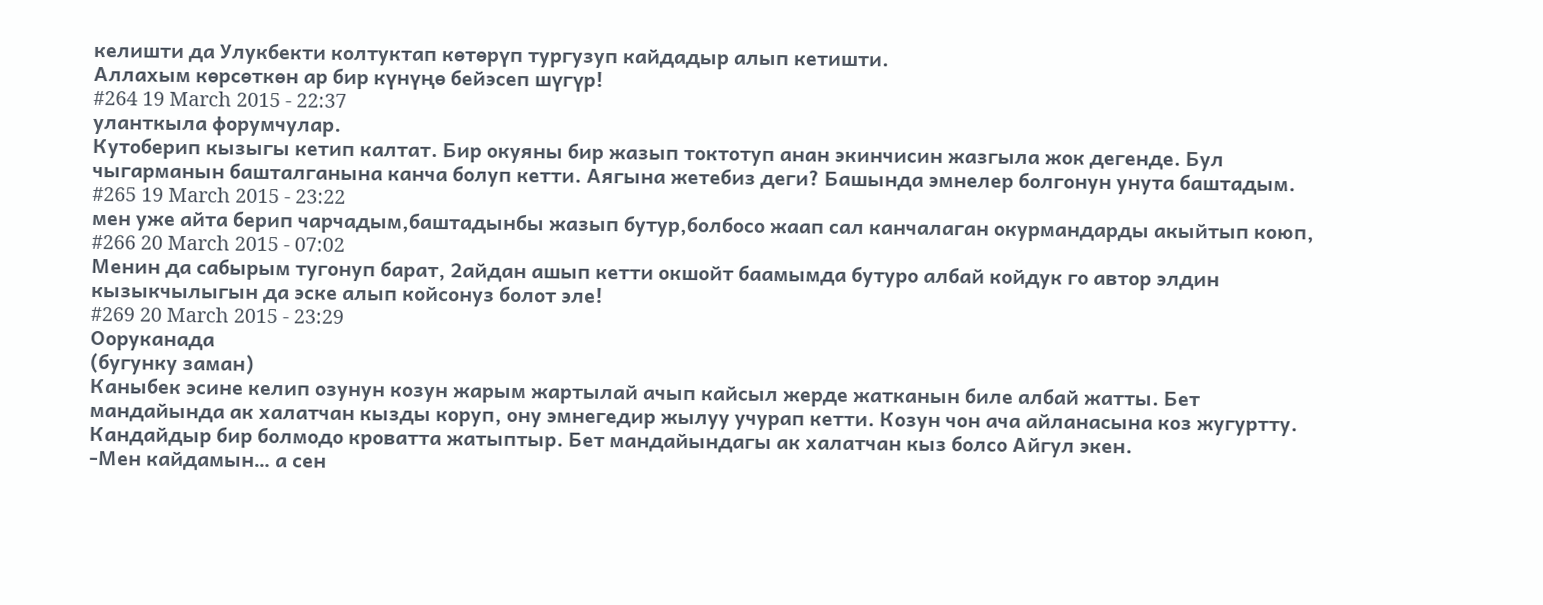келишти да Улукбекти колтуктап көтөрүп тургузуп кайдадыр алып кетишти.
Аллахым көрсөткөн ар бир күнүңө бейэсеп шүгүр!
#264 19 March 2015 - 22:37
уланткыла форумчулар.
Кутоберип кызыгы кетип калтат. Бир окуяны бир жазып токтотуп анан экинчисин жазгыла жок дегенде. Бул чыгарманын башталганына канча болуп кетти. Аягына жетебиз деги? Башында эмнелер болгонун унута баштадым.
#265 19 March 2015 - 23:22
мен уже айта берип чарчадым,баштадынбы жазып бутур,болбосо жаап сал канчалаган окурмандарды акыйтып коюп,
#266 20 March 2015 - 07:02
Менин да сабырым тугонуп барат, 2айдан ашып кетти окшойт баамымда бутуро албай койдук го автор элдин кызыкчылыгын да эске алып койсонуз болот эле!
#269 20 March 2015 - 23:29
Ооруканада
(бугунку заман)
Каныбек эсине келип озунун козун жарым жартылай ачып кайсыл жерде жатканын биле албай жатты. Бет мандайында ак халатчан кызды коруп, ону эмнегедир жылуу учурап кетти. Козун чон ача айланасына коз жугуртту. Кандайдыр бир болмодо кроватта жатыптыр. Бет мандайындагы ак халатчан кыз болсо Айгул экен.
-Мен кайдамын… а сен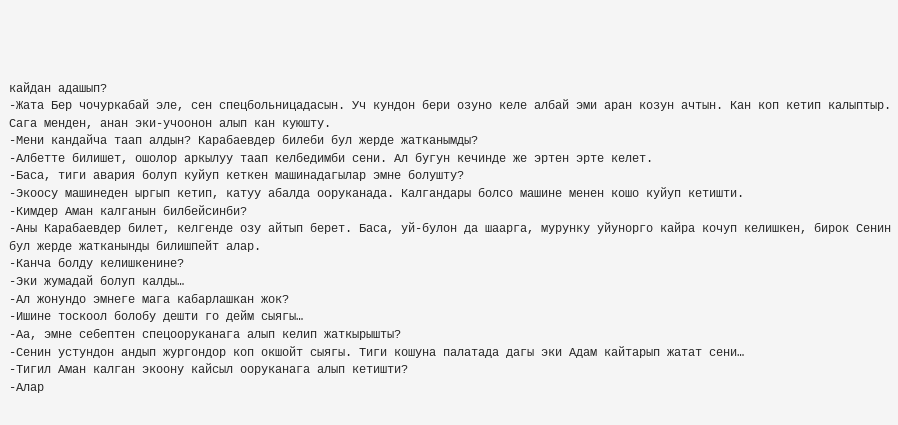кайдан адашып?
-Жата Бер чочуркабай эле, сен спецбольницадасын. Уч кундон бери озуно келе албай эми аран козун ачтын. Кан коп кетип калыптыр. Сага менден, анан эки-учоонон алып кан куюшту.
-Мени кандайча таап алдын? Карабаевдер билеби бул жерде жатканымды?
-Албетте билишет, ошолор аркылуу таап келбедимби сени. Ал бугун кечинде же эртен эрте келет.
-Баса, тиги авария болуп куйуп кеткен машинадагылар эмне болушту?
-Экоосу машинеден ыргып кетип, катуу абалда ооруканада. Калгандары болсо машине менен кошо куйуп кетишти.
-Кимдер Аман калганын билбейсинби?
-Аны Карабаевдер билет, келгенде озу айтып берет. Баса, уй-булон да шаарга, мурунку уйунорго кайра кочуп келишкен, бирок Сенин бул жерде жатканынды билишпейт алар.
-Канча болду келишкенине?
-Эки жумадай болуп калды…
-Ал жонундо эмнеге мага кабарлашкан жок?
-Ишине тоскоол болобу дешти го дейм сыягы…
-Аа, эмне себептен спецооруканага алып келип жаткырышты?
-Сенин устундон андып жургондор коп окшойт сыягы. Тиги кошуна палатада дагы эки Адам кайтарып жатат сени…
-Тигил Аман калган экоону кайсыл ооруканага алып кетишти?
-Алар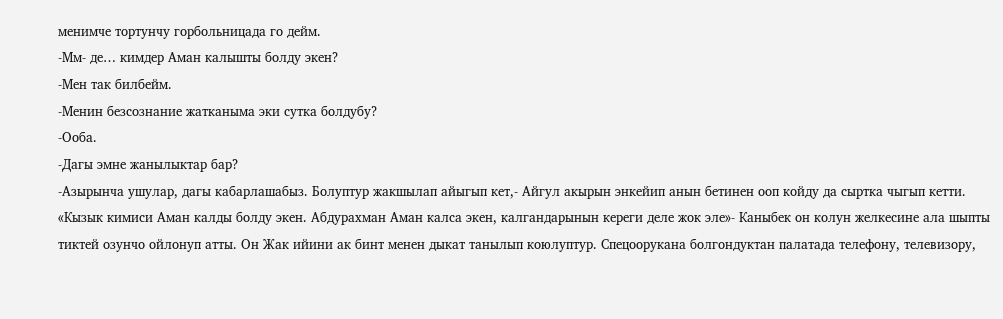менимче тортунчу горбольницада го дейм.
-Мм- де… кимдер Аман калышты болду экен?
-Мен так билбейм.
-Менин безсознание жатканыма эки сутка болдубу?
-Ооба.
-Дагы эмне жанылыктар бар?
-Азырынча ушулар, дагы кабарлашабыз. Болуптур жакшылап айыгып кет,- Айгул акырын энкейип анын бетинен ооп койду да сыртка чыгып кетти.
«Кызык кимиси Аман калды болду экен. Абдурахман Аман калса экен, калгандарынын кереги деле жок эле»- Каныбек он колун желкесине ала шыпты тиктей озунчо ойлонуп атты. Он Жак ийини ак бинт менен дыкат танылып коюлуптур. Спецоорукана болгондуктан палатада телефону, телевизору,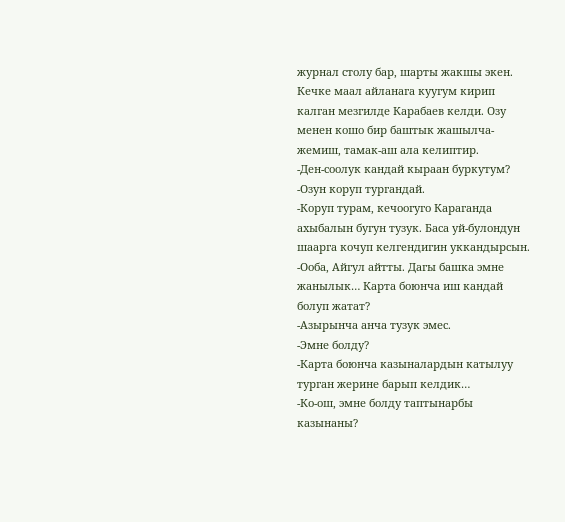журнал столу бар, шарты жакшы экен.
Кечке маал айланага куугум кирип калган мезгилде Карабаев келди. Озу менен кошо бир баштык жашылча-жемиш, тамак-аш ала келиптир.
-Ден-соолук кандай кыраан буркутум?
-Озун коруп тургандай.
-Коруп турам, кечоогуго Караганда ахыбалын бугун тузук. Баса уй-булондун шаарга кочуп келгендигин уккандырсын.
-Ооба, Айгул айтты. Дагы башка эмне жанылык… Карта боюнча иш кандай болуп жатат?
-Азырынча анча тузук эмес.
-Эмне болду?
-Карта боюнча казыналардын катылуу турган жерине барып келдик…
-Ко-ош, эмне болду таптынарбы казынаны?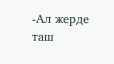-Ал жерде таш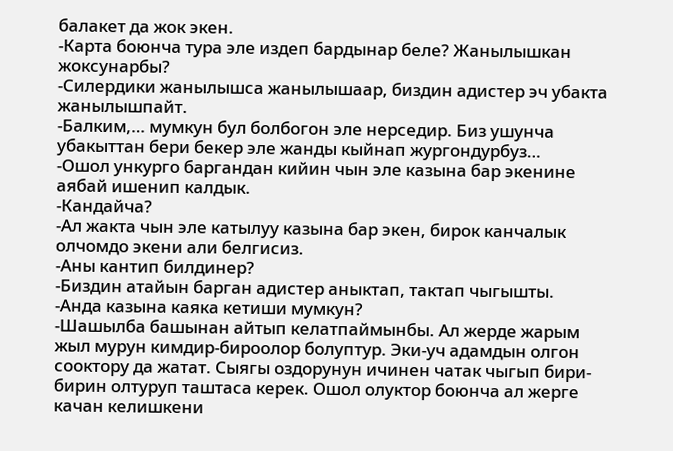балакет да жок экен.
-Карта боюнча тура эле издеп бардынар беле? Жанылышкан жоксунарбы?
-Силердики жанылышса жанылышаар, биздин адистер эч убакта жанылышпайт.
-Балким,… мумкун бул болбогон эле нерседир. Биз ушунча убакыттан бери бекер эле жанды кыйнап жургондурбуз…
-Ошол ункурго баргандан кийин чын эле казына бар экенине аябай ишенип калдык.
-Кандайча?
-Ал жакта чын эле катылуу казына бар экен, бирок канчалык олчомдо экени али белгисиз.
-Аны кантип билдинер?
-Биздин атайын барган адистер аныктап, тактап чыгышты.
-Анда казына каяка кетиши мумкун?
-Шашылба башынан айтып келатпаймынбы. Ал жерде жарым жыл мурун кимдир-бироолор болуптур. Эки-уч адамдын олгон сооктору да жатат. Сыягы оздорунун ичинен чатак чыгып бири-бирин олтуруп таштаса керек. Ошол олуктор боюнча ал жерге качан келишкени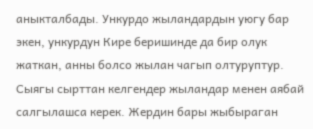аныкталбады. Ункурдо жыландардын уюгу бар экен, ункурдун Кире беришинде да бир олук жаткан, анны болсо жылан чагып олтуруптур. Сыягы сырттан келгендер жыландар менен аябай салгылашса керек. Жердин бары жыбыраган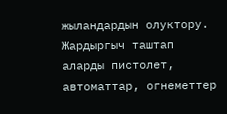жыландардын олуктору. Жардыргыч таштап аларды пистолет, автоматтар, огнеметтер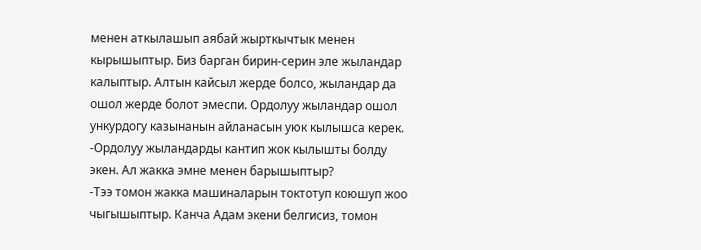менен аткылашып аябай жырткычтык менен кырышыптыр. Биз барган бирин-серин эле жыландар калыптыр. Алтын кайсыл жерде болсо, жыландар да ошол жерде болот эмеспи. Ордолуу жыландар ошол ункурдогу казынанын айланасын уюк кылышса керек.
-Ордолуу жыландарды кантип жок кылышты болду экен. Ал жакка эмне менен барышыптыр?
-Тээ томон жакка машиналарын токтотуп коюшуп жоо чыгышыптыр. Канча Адам экени белгисиз, томон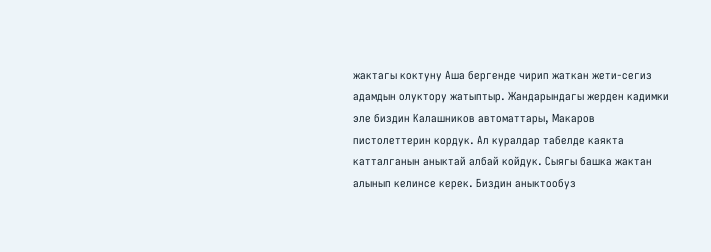жактагы коктуну Аша бергенде чирип жаткан жети-сегиз адамдын олуктору жатыптыр. Жандарындагы жерден кадимки эле биздин Калашников автоматтары, Макаров пистолеттерин кордук. Ал куралдар табелде каякта катталганын аныктай албай койдук. Сыягы башка жактан алынып келинсе керек. Биздин аныктообуз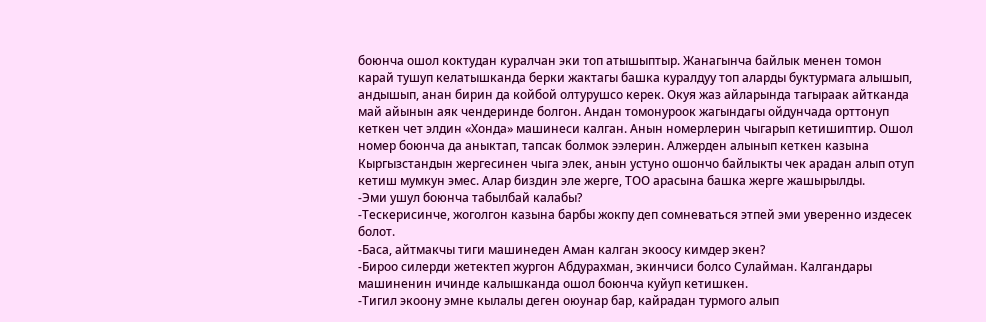боюнча ошол коктудан куралчан эки топ атышыптыр. Жанагынча байлык менен томон карай тушуп келатышканда берки жактагы башка куралдуу топ аларды буктурмага алышып, андышып, анан бирин да койбой олтурушсо керек. Окуя жаз айларында тагыраак айтканда май айынын аяк чендеринде болгон. Андан томонуроок жагындагы ойдунчада орттонуп кеткен чет элдин «Хонда» машинеси калган. Анын номерлерин чыгарып кетишиптир. Ошол номер боюнча да аныктап, тапсак болмок ээлерин. Алжерден алынып кеткен казына
Кыргызстандын жергесинен чыга элек, анын устуно ошончо байлыкты чек арадан алып отуп кетиш мумкун эмес. Алар биздин эле жерге, ТОО арасына башка жерге жашырылды.
-Эми ушул боюнча табылбай калабы?
-Тескерисинче, жоголгон казына барбы жокпу деп сомневаться этпей эми уверенно издесек болот.
-Баса, айтмакчы тиги машинеден Аман калган экоосу кимдер экен?
-Бироо силерди жетектеп жургон Абдурахман, экинчиси болсо Сулайман. Калгандары машиненин ичинде калышканда ошол боюнча куйуп кетишкен.
-Тигил экоону эмне кылалы деген оюунар бар, кайрадан турмого алып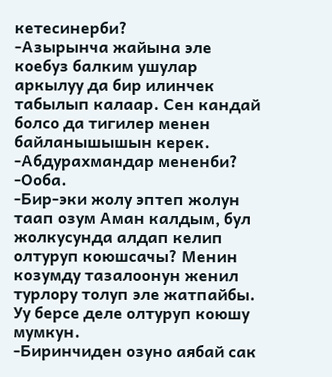кетесинерби?
-Азырынча жайына эле коебуз балким ушулар аркылуу да бир илинчек табылып калаар. Сен кандай болсо да тигилер менен байланышышын керек.
-Абдурахмандар мененби?
-Ооба.
-Бир-эки жолу эптеп жолун таап озум Аман калдым, бул жолкусунда алдап келип олтуруп коюшсачы? Менин козумду тазалоонун женил турлору толуп эле жатпайбы. Уу берсе деле олтуруп коюшу мумкун.
-Биринчиден озуно аябай сак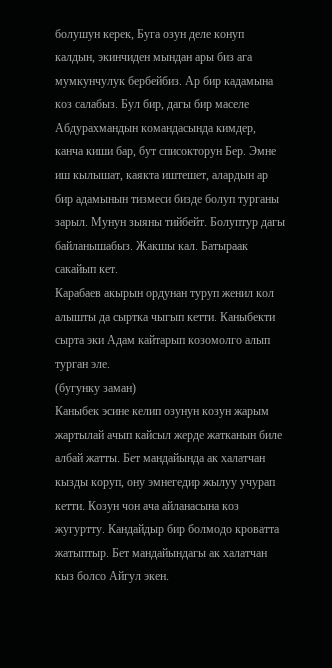болушун керек, Буга озун деле конуп калдын, экинчиден мындан ары биз ага мумкунчулук бербейбиз. Ар бир кадамына коз салабыз. Бул бир, дагы бир маселе Абдурахмандын командасында кимдер, канча киши бар, бут списокторун Бер. Эмне иш кылышат, каякта иштешет, алардын ар бир адамынын тизмеси бизде болуп турганы зарыл. Мунун зыяны тийбейт. Болуптур дагы байланышабыз. Жакшы кал. Батыраак сакайып кет.
Карабаев акырын ордунан туруп женил кол алышты да сыртка чыгып кетти. Каныбекти сырта эки Адам кайтарып козомолго алып турган эле.
(бугунку заман)
Каныбек эсине келип озунун козун жарым жартылай ачып кайсыл жерде жатканын биле албай жатты. Бет мандайында ак халатчан кызды коруп, ону эмнегедир жылуу учурап кетти. Козун чон ача айланасына коз жугуртту. Кандайдыр бир болмодо кроватта жатыптыр. Бет мандайындагы ак халатчан кыз болсо Айгул экен.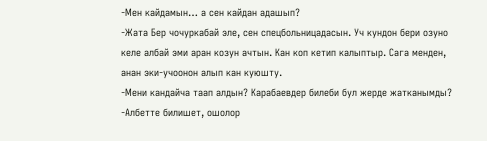-Мен кайдамын… а сен кайдан адашып?
-Жата Бер чочуркабай эле, сен спецбольницадасын. Уч кундон бери озуно келе албай эми аран козун ачтын. Кан коп кетип калыптыр. Сага менден, анан эки-учоонон алып кан куюшту.
-Мени кандайча таап алдын? Карабаевдер билеби бул жерде жатканымды?
-Албетте билишет, ошолор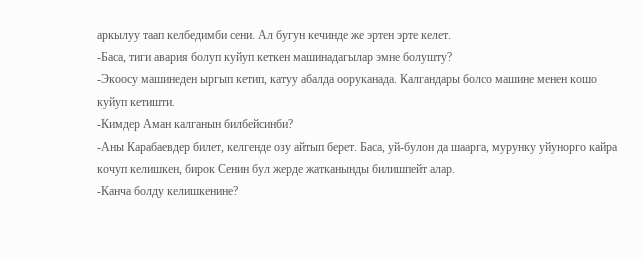аркылуу таап келбедимби сени. Ал бугун кечинде же эртен эрте келет.
-Баса, тиги авария болуп куйуп кеткен машинадагылар эмне болушту?
-Экоосу машинеден ыргып кетип, катуу абалда ооруканада. Калгандары болсо машине менен кошо куйуп кетишти.
-Кимдер Аман калганын билбейсинби?
-Аны Карабаевдер билет, келгенде озу айтып берет. Баса, уй-булон да шаарга, мурунку уйунорго кайра кочуп келишкен, бирок Сенин бул жерде жатканынды билишпейт алар.
-Канча болду келишкенине?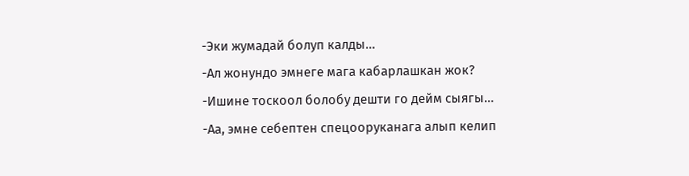-Эки жумадай болуп калды…
-Ал жонундо эмнеге мага кабарлашкан жок?
-Ишине тоскоол болобу дешти го дейм сыягы…
-Аа, эмне себептен спецооруканага алып келип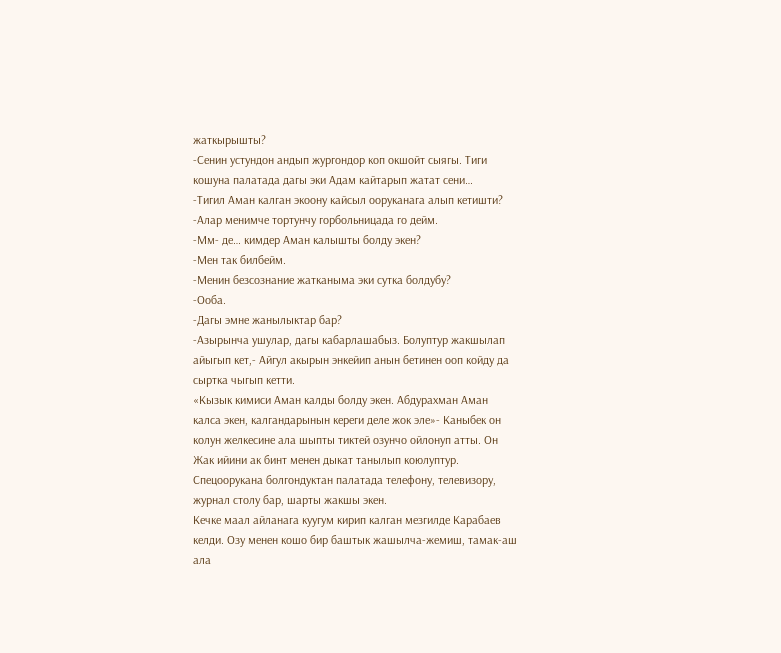жаткырышты?
-Сенин устундон андып жургондор коп окшойт сыягы. Тиги кошуна палатада дагы эки Адам кайтарып жатат сени…
-Тигил Аман калган экоону кайсыл ооруканага алып кетишти?
-Алар менимче тортунчу горбольницада го дейм.
-Мм- де… кимдер Аман калышты болду экен?
-Мен так билбейм.
-Менин безсознание жатканыма эки сутка болдубу?
-Ооба.
-Дагы эмне жанылыктар бар?
-Азырынча ушулар, дагы кабарлашабыз. Болуптур жакшылап айыгып кет,- Айгул акырын энкейип анын бетинен ооп койду да сыртка чыгып кетти.
«Кызык кимиси Аман калды болду экен. Абдурахман Аман калса экен, калгандарынын кереги деле жок эле»- Каныбек он колун желкесине ала шыпты тиктей озунчо ойлонуп атты. Он Жак ийини ак бинт менен дыкат танылып коюлуптур. Спецоорукана болгондуктан палатада телефону, телевизору, журнал столу бар, шарты жакшы экен.
Кечке маал айланага куугум кирип калган мезгилде Карабаев келди. Озу менен кошо бир баштык жашылча-жемиш, тамак-аш ала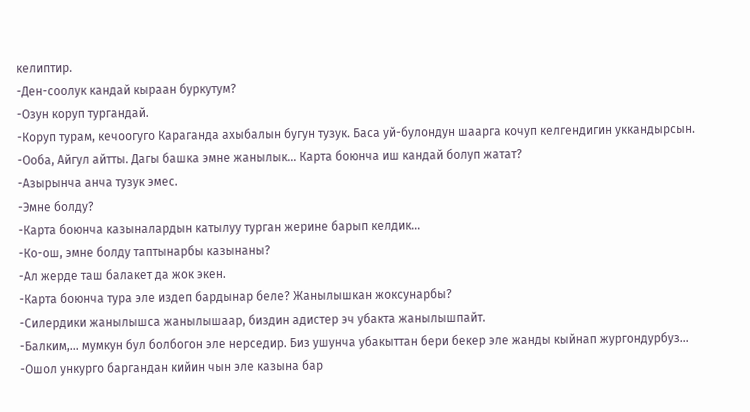келиптир.
-Ден-соолук кандай кыраан буркутум?
-Озун коруп тургандай.
-Коруп турам, кечоогуго Караганда ахыбалын бугун тузук. Баса уй-булондун шаарга кочуп келгендигин уккандырсын.
-Ооба, Айгул айтты. Дагы башка эмне жанылык… Карта боюнча иш кандай болуп жатат?
-Азырынча анча тузук эмес.
-Эмне болду?
-Карта боюнча казыналардын катылуу турган жерине барып келдик…
-Ко-ош, эмне болду таптынарбы казынаны?
-Ал жерде таш балакет да жок экен.
-Карта боюнча тура эле издеп бардынар беле? Жанылышкан жоксунарбы?
-Силердики жанылышса жанылышаар, биздин адистер эч убакта жанылышпайт.
-Балким,… мумкун бул болбогон эле нерседир. Биз ушунча убакыттан бери бекер эле жанды кыйнап жургондурбуз…
-Ошол ункурго баргандан кийин чын эле казына бар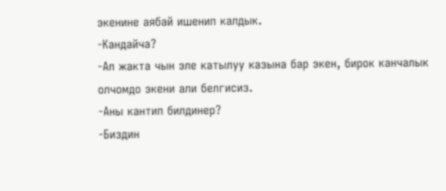экенине аябай ишенип калдык.
-Кандайча?
-Ал жакта чын эле катылуу казына бар экен, бирок канчалык олчомдо экени али белгисиз.
-Аны кантип билдинер?
-Биздин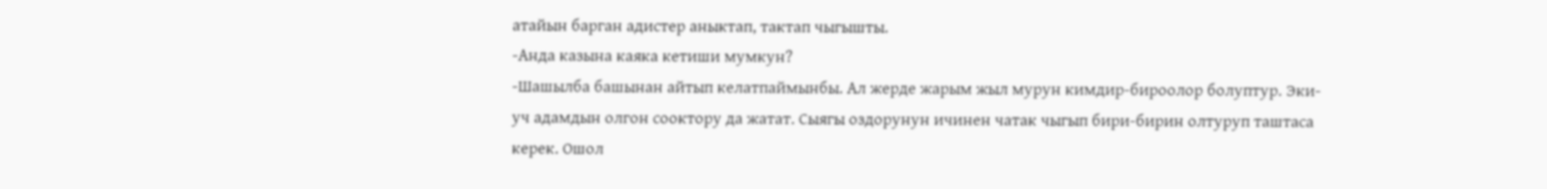атайын барган адистер аныктап, тактап чыгышты.
-Анда казына каяка кетиши мумкун?
-Шашылба башынан айтып келатпаймынбы. Ал жерде жарым жыл мурун кимдир-бироолор болуптур. Эки-уч адамдын олгон сооктору да жатат. Сыягы оздорунун ичинен чатак чыгып бири-бирин олтуруп таштаса керек. Ошол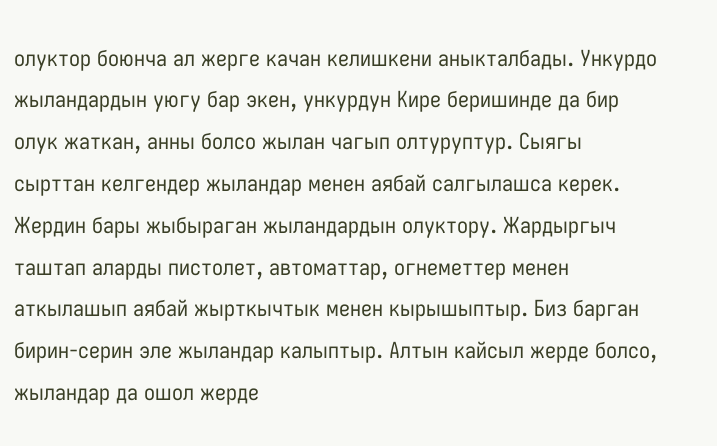олуктор боюнча ал жерге качан келишкени аныкталбады. Ункурдо жыландардын уюгу бар экен, ункурдун Кире беришинде да бир олук жаткан, анны болсо жылан чагып олтуруптур. Сыягы сырттан келгендер жыландар менен аябай салгылашса керек. Жердин бары жыбыраган жыландардын олуктору. Жардыргыч таштап аларды пистолет, автоматтар, огнеметтер менен аткылашып аябай жырткычтык менен кырышыптыр. Биз барган бирин-серин эле жыландар калыптыр. Алтын кайсыл жерде болсо, жыландар да ошол жерде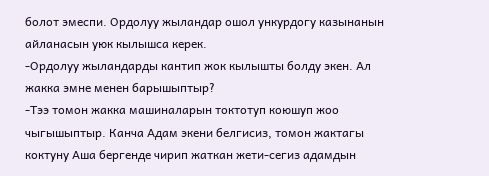болот эмеспи. Ордолуу жыландар ошол ункурдогу казынанын айланасын уюк кылышса керек.
-Ордолуу жыландарды кантип жок кылышты болду экен. Ал жакка эмне менен барышыптыр?
-Тээ томон жакка машиналарын токтотуп коюшуп жоо чыгышыптыр. Канча Адам экени белгисиз, томон жактагы коктуну Аша бергенде чирип жаткан жети-сегиз адамдын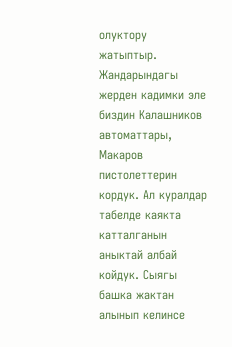олуктору жатыптыр. Жандарындагы жерден кадимки эле биздин Калашников автоматтары, Макаров пистолеттерин кордук. Ал куралдар табелде каякта катталганын аныктай албай койдук. Сыягы башка жактан алынып келинсе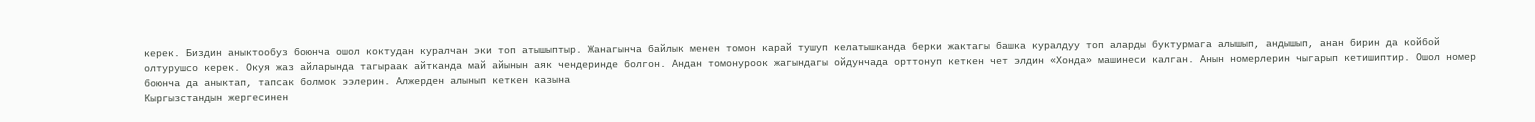керек. Биздин аныктообуз боюнча ошол коктудан куралчан эки топ атышыптыр. Жанагынча байлык менен томон карай тушуп келатышканда берки жактагы башка куралдуу топ аларды буктурмага алышып, андышып, анан бирин да койбой олтурушсо керек. Окуя жаз айларында тагыраак айтканда май айынын аяк чендеринде болгон. Андан томонуроок жагындагы ойдунчада орттонуп кеткен чет элдин «Хонда» машинеси калган. Анын номерлерин чыгарып кетишиптир. Ошол номер боюнча да аныктап, тапсак болмок ээлерин. Алжерден алынып кеткен казына
Кыргызстандын жергесинен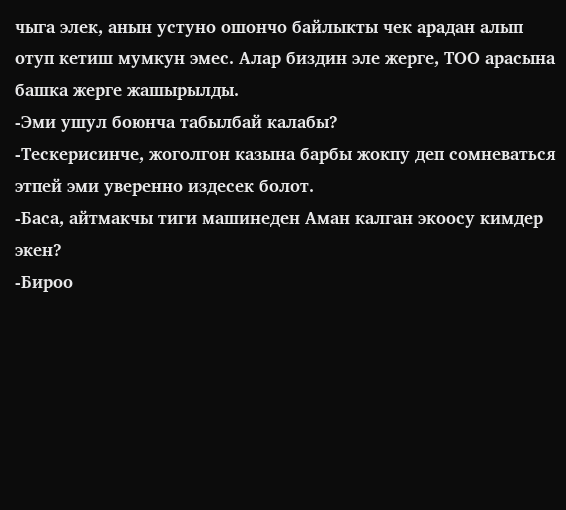чыга элек, анын устуно ошончо байлыкты чек арадан алып отуп кетиш мумкун эмес. Алар биздин эле жерге, ТОО арасына башка жерге жашырылды.
-Эми ушул боюнча табылбай калабы?
-Тескерисинче, жоголгон казына барбы жокпу деп сомневаться этпей эми уверенно издесек болот.
-Баса, айтмакчы тиги машинеден Аман калган экоосу кимдер экен?
-Бироо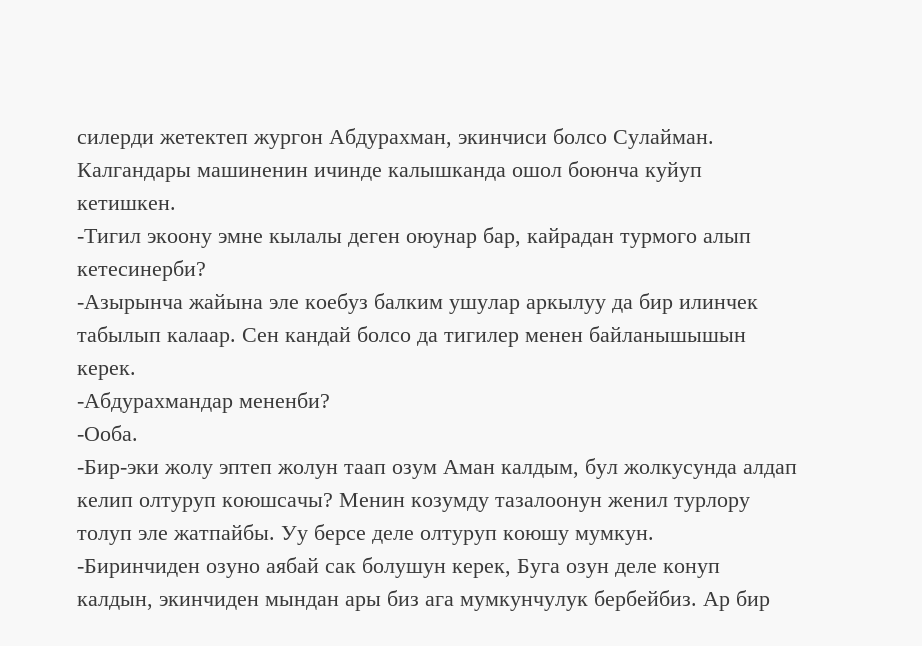силерди жетектеп жургон Абдурахман, экинчиси болсо Сулайман. Калгандары машиненин ичинде калышканда ошол боюнча куйуп кетишкен.
-Тигил экоону эмне кылалы деген оюунар бар, кайрадан турмого алып кетесинерби?
-Азырынча жайына эле коебуз балким ушулар аркылуу да бир илинчек табылып калаар. Сен кандай болсо да тигилер менен байланышышын керек.
-Абдурахмандар мененби?
-Ооба.
-Бир-эки жолу эптеп жолун таап озум Аман калдым, бул жолкусунда алдап келип олтуруп коюшсачы? Менин козумду тазалоонун женил турлору толуп эле жатпайбы. Уу берсе деле олтуруп коюшу мумкун.
-Биринчиден озуно аябай сак болушун керек, Буга озун деле конуп калдын, экинчиден мындан ары биз ага мумкунчулук бербейбиз. Ар бир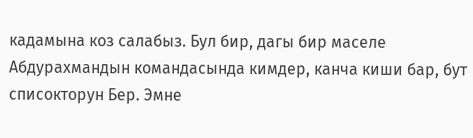кадамына коз салабыз. Бул бир, дагы бир маселе Абдурахмандын командасында кимдер, канча киши бар, бут списокторун Бер. Эмне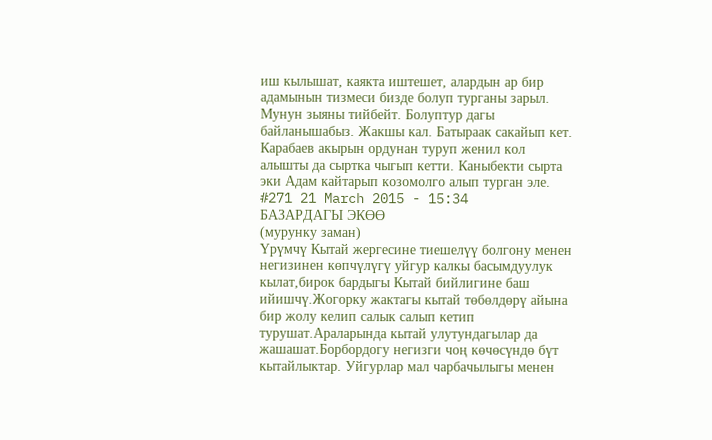иш кылышат, каякта иштешет, алардын ар бир адамынын тизмеси бизде болуп турганы зарыл. Мунун зыяны тийбейт. Болуптур дагы байланышабыз. Жакшы кал. Батыраак сакайып кет.
Карабаев акырын ордунан туруп женил кол алышты да сыртка чыгып кетти. Каныбекти сырта эки Адам кайтарып козомолго алып турган эле.
#271 21 March 2015 - 15:34
БАЗАРДАГЫ ЭКӨӨ
(мурунку заман)
Үрүмчү Кытай жергесине тиешелүү болгону менен негизинен көпчүлүгү уйгур калкы басымдуулук кылат,бирок бардыгы Кытай бийлигине баш ийишчү.Жогорку жактагы кытай төбөлдөрү айына бир жолу келип салык салып кетип турушат.Араларында кытай улутундагылар да жашашат.Борбордогу негизги чоң көчөсүндө бүт кытайлыктар. Уйгурлар мал чарбачылыгы менен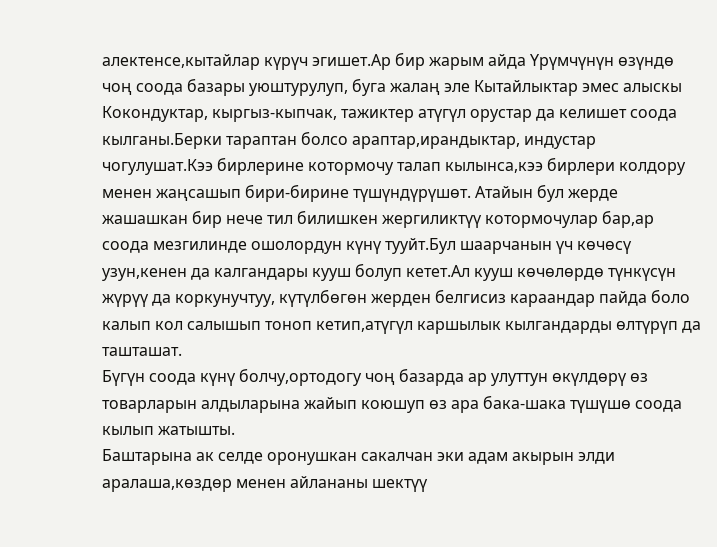алектенсе,кытайлар күрүч эгишет.Ар бир жарым айда Үрүмчүнүн өзүндө чоң соода базары уюштурулуп, буга жалаң эле Кытайлыктар эмес алыскы Кокондуктар, кыргыз-кыпчак, тажиктер атүгүл орустар да келишет соода кылганы.Берки тараптан болсо араптар,ирандыктар, индустар чогулушат.Кээ бирлерине котормочу талап кылынса,кээ бирлери колдору менен жаңсашып бири-бирине түшүндүрүшөт. Атайын бул жерде жашашкан бир нече тил билишкен жергиликтүү котормочулар бар,ар соода мезгилинде ошолордун күнү тууйт.Бул шаарчанын үч көчөсү узун,кенен да калгандары кууш болуп кетет.Ал кууш көчөлөрдө түнкүсүн жүрүү да коркунучтуу, күтүлбөгөн жерден белгисиз караандар пайда боло калып кол салышып тоноп кетип,атүгүл каршылык кылгандарды өлтүрүп да ташташат.
Бүгүн соода күнү болчу,ортодогу чоң базарда ар улуттун өкүлдөрү өз товарларын алдыларына жайып коюшуп өз ара бака-шака түшүшө соода кылып жатышты.
Баштарына ак селде оронушкан сакалчан эки адам акырын элди аралаша,көздөр менен айлананы шектүү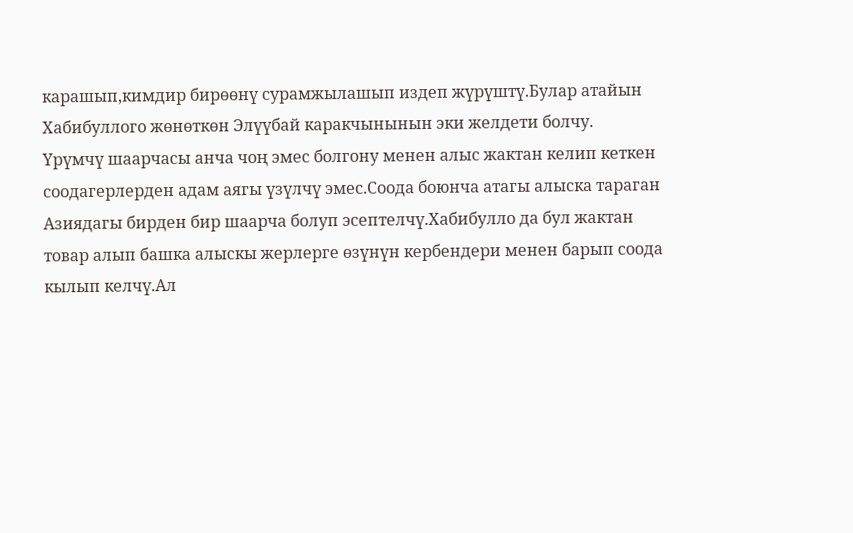карашып,кимдир бирөөнү сурамжылашып издеп жүрүштү.Булар атайын Хабибуллого жөнөткөн Элүүбай каракчынынын эки желдети болчу.
Үрүмчү шаарчасы анча чоң эмес болгону менен алыс жактан келип кеткен соодагерлерден адам аягы үзүлчү эмес.Соода боюнча атагы алыска тараган Азиядагы бирден бир шаарча болуп эсептелчү.Хабибулло да бул жактан товар алып башка алыскы жерлерге өзүнүн кербендери менен барып соода кылып келчү.Ал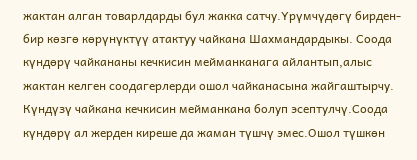жактан алган товарлдарды бул жакка сатчу.Үрүмчүдөгү бирден-бир көзгө көрүнүктүү атактуу чайкана Шахмандардыкы. Соода күндөрү чайкананы кечкисин мейманканага айлантып,алыс жактан келген соодагерлерди ошол чайканасына жайгаштырчу. Күндүзү чайкана кечкисин мейманкана болуп эсептулчү.Соода күндөрү ал жерден киреше да жаман түшчү эмес.Ошол түшкөн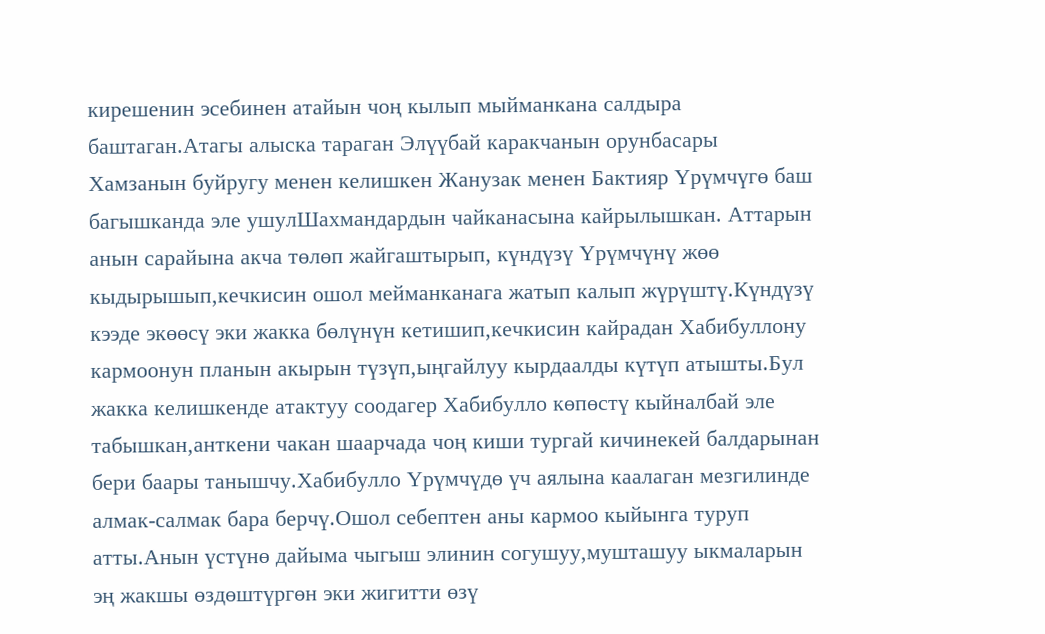кирешенин эсебинен атайын чоң кылып мыйманкана салдыра баштаган.Атагы алыска тараган Элүүбай каракчанын орунбасары Хамзанын буйругу менен келишкен Жанузак менен Бактияр Үрүмчүгө баш багышканда эле ушулШахмандардын чайканасына кайрылышкан. Аттарын анын сарайына акча төлөп жайгаштырып, күндүзү Үрүмчүнү жөө кыдырышып,кечкисин ошол мейманканага жатып калып жүрүштү.Күндүзү кээде экөөсү эки жакка бөлүнүн кетишип,кечкисин кайрадан Хабибуллону кармоонун планын акырын түзүп,ыңгайлуу кырдаалды күтүп атышты.Бул жакка келишкенде атактуу соодагер Хабибулло көпөстү кыйналбай эле табышкан,анткени чакан шаарчада чоң киши тургай кичинекей балдарынан бери баары танышчу.Хабибулло Үрүмчүдө үч аялына каалаган мезгилинде алмак-салмак бара берчү.Ошол себептен аны кармоо кыйынга туруп атты.Анын үстүнө дайыма чыгыш элинин согушуу,мушташуу ыкмаларын эң жакшы өздөштүргөн эки жигитти өзү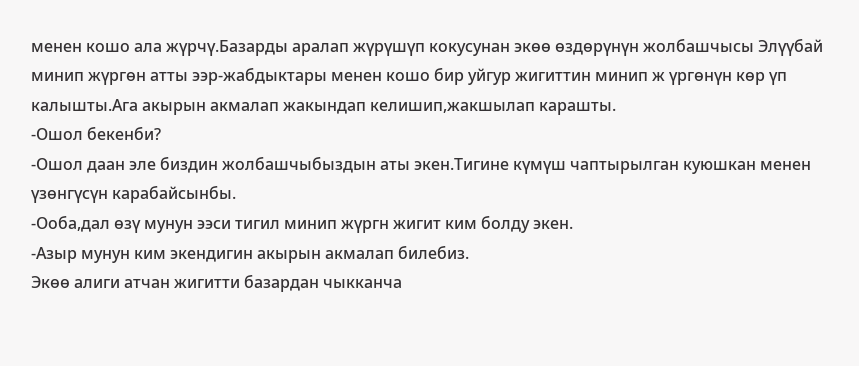менен кошо ала жүрчү.Базарды аралап жүрүшүп кокусунан экөө өздөрүнүн жолбашчысы Элүүбай минип жүргөн атты ээр-жабдыктары менен кошо бир уйгур жигиттин минип ж үргөнүн көр үп калышты.Ага акырын акмалап жакындап келишип,жакшылап карашты.
-Ошол бекенби?
-Ошол даан эле биздин жолбашчыбыздын аты экен.Тигине күмүш чаптырылган куюшкан менен үзөнгүсүн карабайсынбы.
-Ооба,дал өзү мунун ээси тигил минип жүргн жигит ким болду экен.
-Азыр мунун ким экендигин акырын акмалап билебиз.
Экөө алиги атчан жигитти базардан чыкканча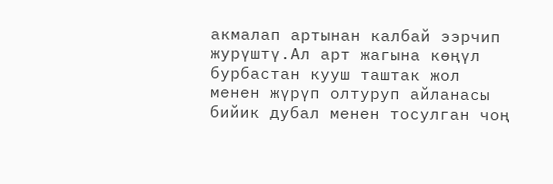акмалап артынан калбай ээрчип журүштү.Ал арт жагына көңүл бурбастан кууш таштак жол менен жүрүп олтуруп айланасы бийик дубал менен тосулган чоң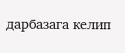дарбазага келип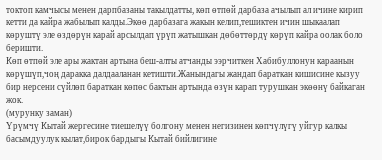токтоп камчысы менен дарпбазаны такылдатты, көп өтпөй дарбаза ачылып ал ичине кирип кетти да кайра жабылып калды.Экөө дарбазага жакын келип,тешиктен ичин шыкаалап көруштү эле өздөрүн карай арсылдап үрүп жатышкан дөбөттөрдү көрүп кайра оолак боло беришти.
Көп өтпөй эле ары жактан артына беш-алты атчанды ээрчиткен Хабибуллонун караанын көрүшүп,чоң даракка далдааланан кетишти.Жанындагы жандап бараткан кишисине кызуу бир нерсени сүйлөп бараткан көпөс бактын артында өзүн карап турушкан экөөнү байкаган жок.
(мурунку заман)
Үрүмчү Кытай жергесине тиешелүү болгону менен негизинен көпчүлүгү уйгур калкы басымдуулук кылат,бирок бардыгы Кытай бийлигине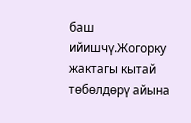баш ийишчү.Жогорку жактагы кытай төбөлдөрү айына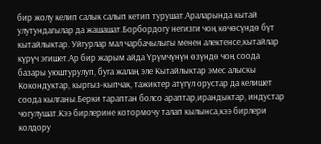бир жолу келип салык салып кетип турушат.Араларында кытай улутундагылар да жашашат.Борбордогу негизги чоң көчөсүндө бүт кытайлыктар. Уйгурлар мал чарбачылыгы менен алектенсе,кытайлар күрүч эгишет.Ар бир жарым айда Үрүмчүнүн өзүндө чоң соода базары уюштурулуп, буга жалаң эле Кытайлыктар эмес алыскы Кокондуктар, кыргыз-кыпчак, тажиктер атүгүл орустар да келишет соода кылганы.Берки тараптан болсо араптар,ирандыктар, индустар чогулушат.Кээ бирлерине котормочу талап кылынса,кээ бирлери колдору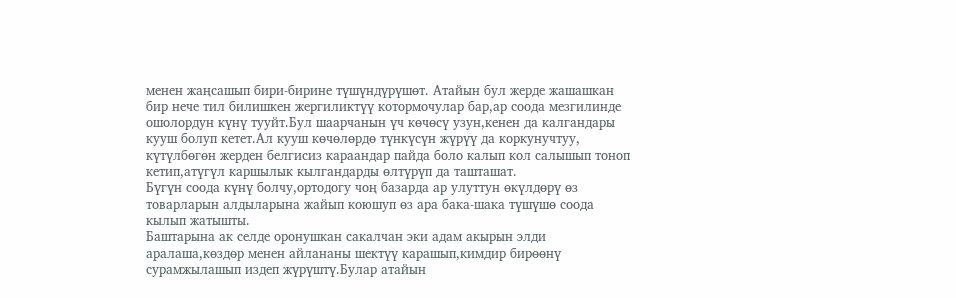менен жаңсашып бири-бирине түшүндүрүшөт. Атайын бул жерде жашашкан бир нече тил билишкен жергиликтүү котормочулар бар,ар соода мезгилинде ошолордун күнү тууйт.Бул шаарчанын үч көчөсү узун,кенен да калгандары кууш болуп кетет.Ал кууш көчөлөрдө түнкүсүн жүрүү да коркунучтуу, күтүлбөгөн жерден белгисиз караандар пайда боло калып кол салышып тоноп кетип,атүгүл каршылык кылгандарды өлтүрүп да ташташат.
Бүгүн соода күнү болчу,ортодогу чоң базарда ар улуттун өкүлдөрү өз товарларын алдыларына жайып коюшуп өз ара бака-шака түшүшө соода кылып жатышты.
Баштарына ак селде оронушкан сакалчан эки адам акырын элди аралаша,көздөр менен айлананы шектүү карашып,кимдир бирөөнү сурамжылашып издеп жүрүштү.Булар атайын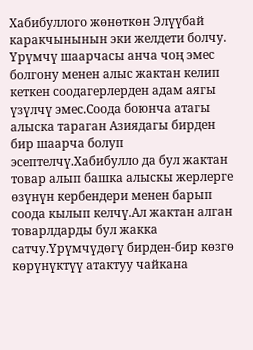Хабибуллого жөнөткөн Элүүбай каракчынынын эки желдети болчу.
Үрүмчү шаарчасы анча чоң эмес болгону менен алыс жактан келип кеткен соодагерлерден адам аягы үзүлчү эмес.Соода боюнча атагы алыска тараган Азиядагы бирден бир шаарча болуп эсептелчү.Хабибулло да бул жактан товар алып башка алыскы жерлерге өзүнүн кербендери менен барып соода кылып келчү.Ал жактан алган товарлдарды бул жакка сатчу.Үрүмчүдөгү бирден-бир көзгө көрүнүктүү атактуу чайкана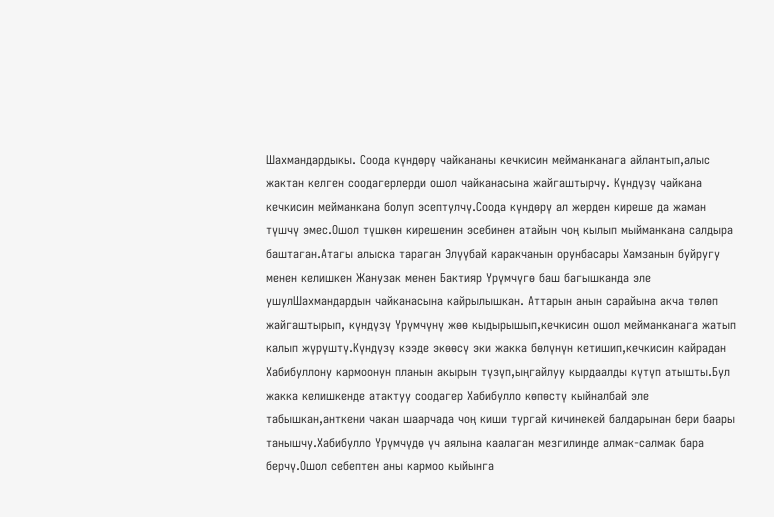Шахмандардыкы. Соода күндөрү чайкананы кечкисин мейманканага айлантып,алыс жактан келген соодагерлерди ошол чайканасына жайгаштырчу. Күндүзү чайкана кечкисин мейманкана болуп эсептулчү.Соода күндөрү ал жерден киреше да жаман түшчү эмес.Ошол түшкөн кирешенин эсебинен атайын чоң кылып мыйманкана салдыра баштаган.Атагы алыска тараган Элүүбай каракчанын орунбасары Хамзанын буйругу менен келишкен Жанузак менен Бактияр Үрүмчүгө баш багышканда эле ушулШахмандардын чайканасына кайрылышкан. Аттарын анын сарайына акча төлөп жайгаштырып, күндүзү Үрүмчүнү жөө кыдырышып,кечкисин ошол мейманканага жатып калып жүрүштү.Күндүзү кээде экөөсү эки жакка бөлүнүн кетишип,кечкисин кайрадан Хабибуллону кармоонун планын акырын түзүп,ыңгайлуу кырдаалды күтүп атышты.Бул жакка келишкенде атактуу соодагер Хабибулло көпөстү кыйналбай эле табышкан,анткени чакан шаарчада чоң киши тургай кичинекей балдарынан бери баары танышчу.Хабибулло Үрүмчүдө үч аялына каалаган мезгилинде алмак-салмак бара берчү.Ошол себептен аны кармоо кыйынга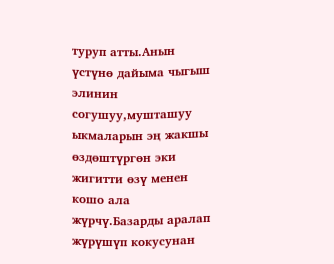туруп атты.Анын үстүнө дайыма чыгыш элинин согушуу,мушташуу ыкмаларын эң жакшы өздөштүргөн эки жигитти өзү менен кошо ала жүрчү.Базарды аралап жүрүшүп кокусунан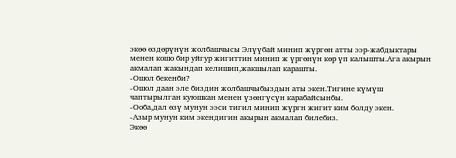экөө өздөрүнүн жолбашчысы Элүүбай минип жүргөн атты ээр-жабдыктары менен кошо бир уйгур жигиттин минип ж үргөнүн көр үп калышты.Ага акырын акмалап жакындап келишип,жакшылап карашты.
-Ошол бекенби?
-Ошол даан эле биздин жолбашчыбыздын аты экен.Тигине күмүш чаптырылган куюшкан менен үзөнгүсүн карабайсынбы.
-Ооба,дал өзү мунун ээси тигил минип жүргн жигит ким болду экен.
-Азыр мунун ким экендигин акырын акмалап билебиз.
Экөө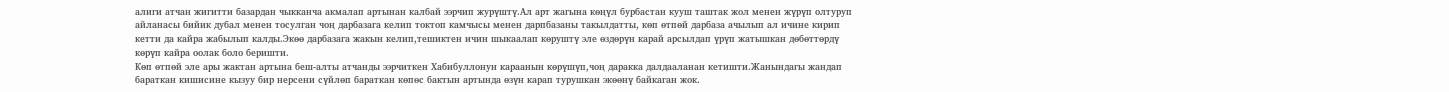алиги атчан жигитти базардан чыкканча акмалап артынан калбай ээрчип журүштү.Ал арт жагына көңүл бурбастан кууш таштак жол менен жүрүп олтуруп айланасы бийик дубал менен тосулган чоң дарбазага келип токтоп камчысы менен дарпбазаны такылдатты, көп өтпөй дарбаза ачылып ал ичине кирип кетти да кайра жабылып калды.Экөө дарбазага жакын келип,тешиктен ичин шыкаалап көруштү эле өздөрүн карай арсылдап үрүп жатышкан дөбөттөрдү көрүп кайра оолак боло беришти.
Көп өтпөй эле ары жактан артына беш-алты атчанды ээрчиткен Хабибуллонун караанын көрүшүп,чоң даракка далдааланан кетишти.Жанындагы жандап бараткан кишисине кызуу бир нерсени сүйлөп бараткан көпөс бактын артында өзүн карап турушкан экөөнү байкаган жок.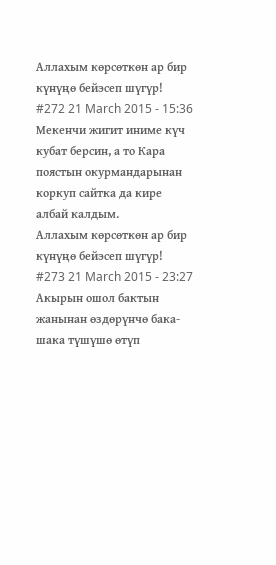Аллахым көрсөткөн ар бир күнүңө бейэсеп шүгүр!
#272 21 March 2015 - 15:36
Мекенчи жигит иниме күч кубат берсин, а то Кара поястын окурмандарынан коркуп сайтка да кире албай калдым.
Аллахым көрсөткөн ар бир күнүңө бейэсеп шүгүр!
#273 21 March 2015 - 23:27
Акырын ошол бактын жанынан өздөрүнчө бака-шака түшүшө өтүп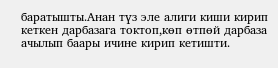баратышты.Анан түз эле алиги киши кирип кеткен дарбазага токтоп,көп өтпөй дарбаза ачылып баары ичине кирип кетишти.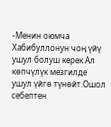-Менин оюмча Хабибуллонун чоң үйү ушул болуш керек.Ал көпчүлүк мезгилде ушул үйгө түнөйт.Ошол себептен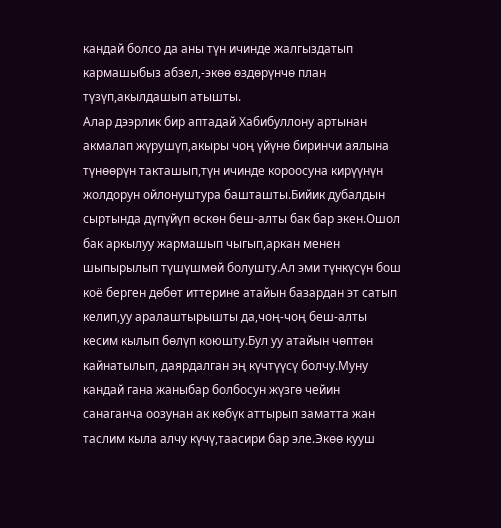кандай болсо да аны түн ичинде жалгыздатып кармашыбыз абзел,-экөө өздөрүнчө план түзүп,акылдашып атышты.
Алар дээрлик бир аптадай Хабибуллону артынан акмалап жүрушүп,акыры чоң үйүнө биринчи аялына түнөөрүн такташып,түн ичинде короосуна кирүүнүн жолдорун ойлонуштура башташты.Бийик дубалдын сыртында дүпүйүп өскөн беш-алты бак бар экен.Ошол бак аркылуу жармашып чыгып,аркан менен шыпырылып түшүшмөй болушту.Ал эми түнкүсүн бош коё берген дөбөт иттерине атайын базардан эт сатып келип,уу аралаштырышты да,чоң-чоң беш-алты кесим кылып бөлүп коюшту.Бул уу атайын чөптөн кайнатылып, даярдалган эң күчтүүсү болчу.Муну кандай гана жаныбар болбосун жүзгө чейин санаганча оозунан ак көбүк аттырып заматта жан таслим кыла алчу күчү,таасири бар эле.Экөө кууш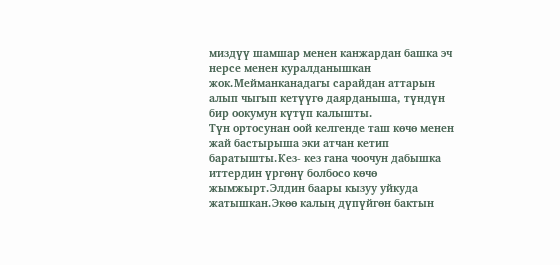миздүү шамшар менен канжардан башка эч нерсе менен куралданышкан жок.Мейманканадагы сарайдан аттарын алып чыгып кетүүгө даярданыша, түндүн бир оокумун күтүп калышты.
Түн ортосунан оой келгенде таш көчө менен жай бастырыша эки атчан кетип баратышты.Кез- кез гана чоочун дабышка иттердин үргөнү болбосо көчө жымжырт.Элдин баары кызуу уйкуда жатышкан.Экөө калың дүпүйгөн бактын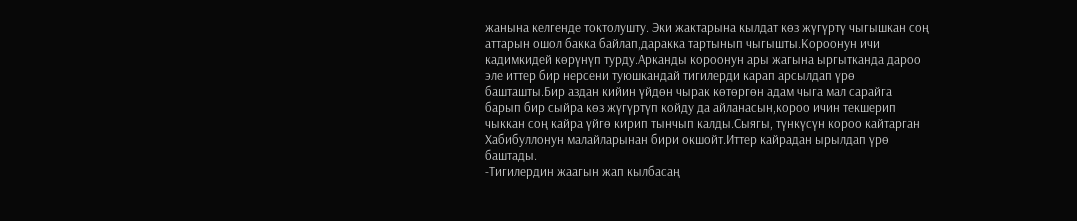жанына келгенде токтолушту. Эки жактарына кылдат көз жүгүртү чыгышкан соң аттарын ошол бакка байлап,даракка тартынып чыгышты.Короонун ичи кадимкидей көрүнүп турду.Арканды короонун ары жагына ыргытканда дароо эле иттер бир нерсени туюшкандай тигилерди карап арсылдап үрө башташты.Бир аздан кийин үйдөн чырак көтөргөн адам чыга мал сарайга барып бир сыйра көз жүгүртүп койду да айланасын,короо ичин текшерип чыккан соң кайра үйгө кирип тынчып калды.Сыягы, түнкүсүн короо кайтарган Хабибуллонун малайларынан бири окшойт.Иттер кайрадан ырылдап үрө баштады.
-Тигилердин жаагын жап кылбасаң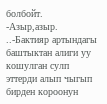болбойт.
-Азыр,азыр. ..-Бактияр артындагы баштыктан алиги уу кошулган сулп эттерди алып чыгып бирден короонун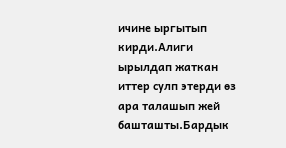ичине ыргытып кирди.Алиги ырылдап жаткан иттер сулп этерди өз ара талашып жей башташты.Бардык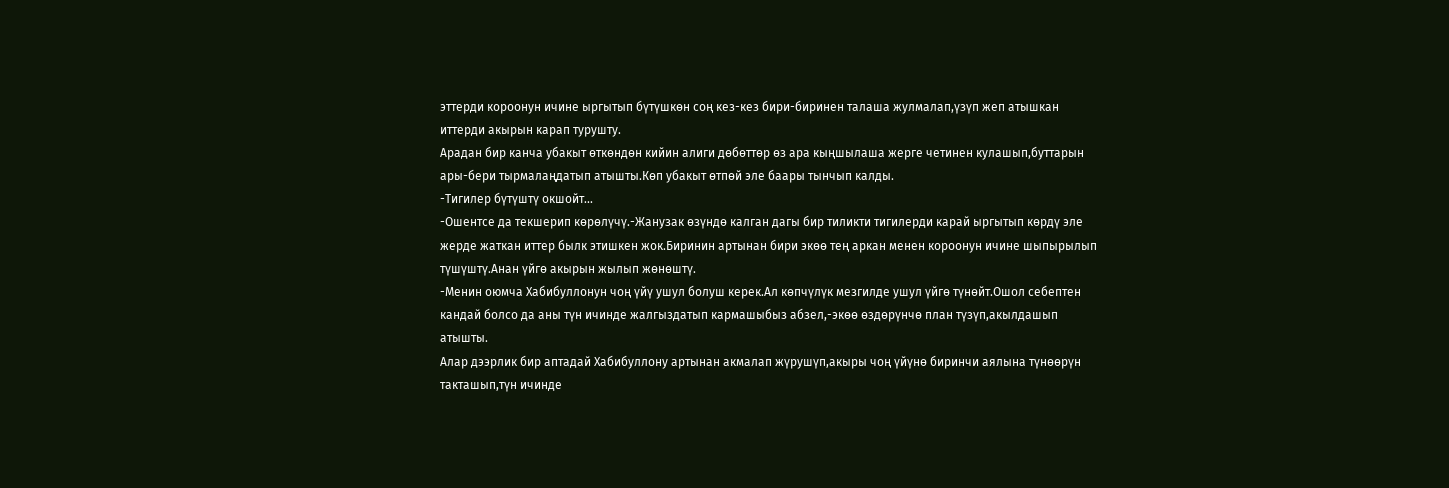эттерди короонун ичине ыргытып бүтүшкөн соң кез-кез бири-биринен талаша жулмалап,үзүп жеп атышкан иттерди акырын карап турушту.
Арадан бир канча убакыт өткөндөн кийин алиги дөбөттөр өз ара кыңшылаша жерге четинен кулашып,буттарын ары-бери тырмалаңдатып атышты.Көп убакыт өтпөй эле баары тынчып калды.
-Тигилер бүтүштү окшойт...
-Ошентсе да текшерип көрөлүчү.-Жанузак өзүндө калган дагы бир тиликти тигилерди карай ыргытып көрдү эле жерде жаткан иттер былк этишкен жок.Биринин артынан бири экөө тең аркан менен короонун ичине шыпырылып түшүштү.Анан үйгө акырын жылып жөнөштү.
-Менин оюмча Хабибуллонун чоң үйү ушул болуш керек.Ал көпчүлүк мезгилде ушул үйгө түнөйт.Ошол себептен кандай болсо да аны түн ичинде жалгыздатып кармашыбыз абзел,-экөө өздөрүнчө план түзүп,акылдашып атышты.
Алар дээрлик бир аптадай Хабибуллону артынан акмалап жүрушүп,акыры чоң үйүнө биринчи аялына түнөөрүн такташып,түн ичинде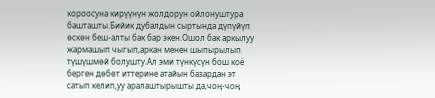короосуна кирүүнүн жолдорун ойлонуштура башташты.Бийик дубалдын сыртында дүпүйүп өскөн беш-алты бак бар экен.Ошол бак аркылуу жармашып чыгып,аркан менен шыпырылып түшүшмөй болушту.Ал эми түнкүсүн бош коё берген дөбөт иттерине атайын базардан эт сатып келип,уу аралаштырышты да,чоң-чоң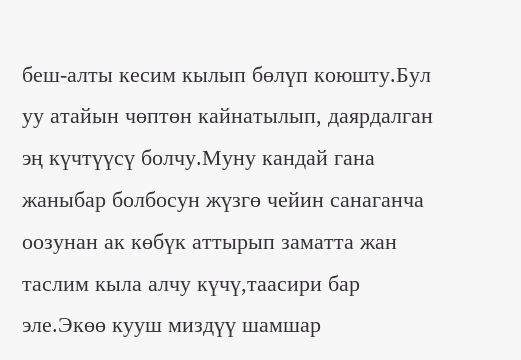беш-алты кесим кылып бөлүп коюшту.Бул уу атайын чөптөн кайнатылып, даярдалган эң күчтүүсү болчу.Муну кандай гана жаныбар болбосун жүзгө чейин санаганча оозунан ак көбүк аттырып заматта жан таслим кыла алчу күчү,таасири бар эле.Экөө кууш миздүү шамшар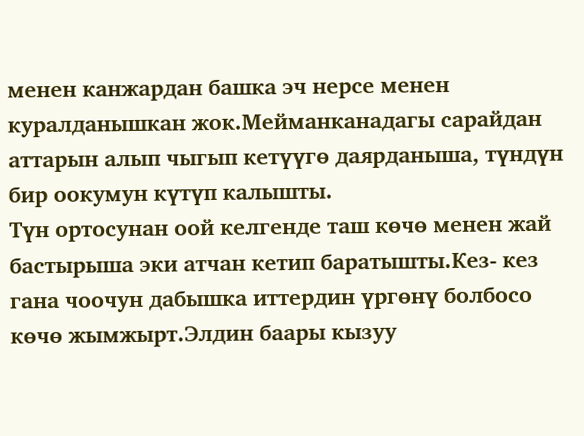менен канжардан башка эч нерсе менен куралданышкан жок.Мейманканадагы сарайдан аттарын алып чыгып кетүүгө даярданыша, түндүн бир оокумун күтүп калышты.
Түн ортосунан оой келгенде таш көчө менен жай бастырыша эки атчан кетип баратышты.Кез- кез гана чоочун дабышка иттердин үргөнү болбосо көчө жымжырт.Элдин баары кызуу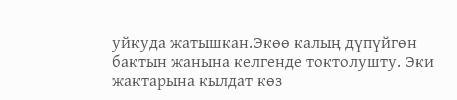уйкуда жатышкан.Экөө калың дүпүйгөн бактын жанына келгенде токтолушту. Эки жактарына кылдат көз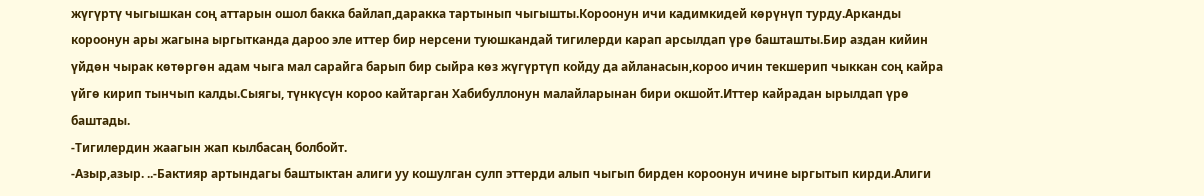жүгүртү чыгышкан соң аттарын ошол бакка байлап,даракка тартынып чыгышты.Короонун ичи кадимкидей көрүнүп турду.Арканды короонун ары жагына ыргытканда дароо эле иттер бир нерсени туюшкандай тигилерди карап арсылдап үрө башташты.Бир аздан кийин үйдөн чырак көтөргөн адам чыга мал сарайга барып бир сыйра көз жүгүртүп койду да айланасын,короо ичин текшерип чыккан соң кайра үйгө кирип тынчып калды.Сыягы, түнкүсүн короо кайтарган Хабибуллонун малайларынан бири окшойт.Иттер кайрадан ырылдап үрө баштады.
-Тигилердин жаагын жап кылбасаң болбойт.
-Азыр,азыр. ..-Бактияр артындагы баштыктан алиги уу кошулган сулп эттерди алып чыгып бирден короонун ичине ыргытып кирди.Алиги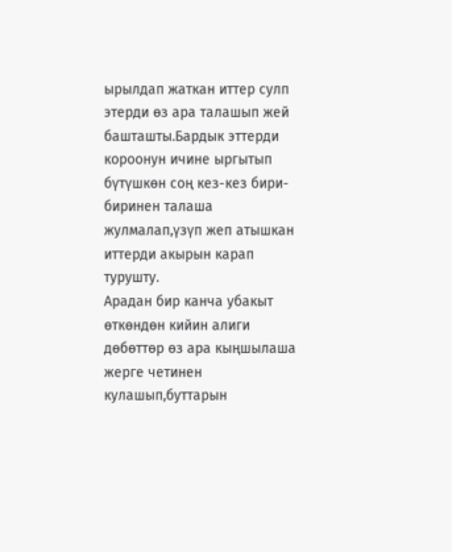ырылдап жаткан иттер сулп этерди өз ара талашып жей башташты.Бардык эттерди короонун ичине ыргытып бүтүшкөн соң кез-кез бири-биринен талаша жулмалап,үзүп жеп атышкан иттерди акырын карап турушту.
Арадан бир канча убакыт өткөндөн кийин алиги дөбөттөр өз ара кыңшылаша жерге четинен кулашып,буттарын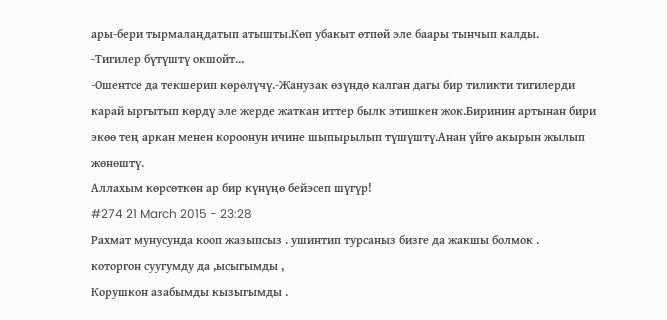ары-бери тырмалаңдатып атышты.Көп убакыт өтпөй эле баары тынчып калды.
-Тигилер бүтүштү окшойт...
-Ошентсе да текшерип көрөлүчү.-Жанузак өзүндө калган дагы бир тиликти тигилерди карай ыргытып көрдү эле жерде жаткан иттер былк этишкен жок.Биринин артынан бири экөө тең аркан менен короонун ичине шыпырылып түшүштү.Анан үйгө акырын жылып жөнөштү.
Аллахым көрсөткөн ар бир күнүңө бейэсеп шүгүр!
#274 21 March 2015 - 23:28
Рахмат мунусунда кооп жазыпсыз . ушинтип турсаныз бизге да жакшы болмок .
которгон суугумду да ,ысыгымды ,
Корушкон азабымды кызыгымды .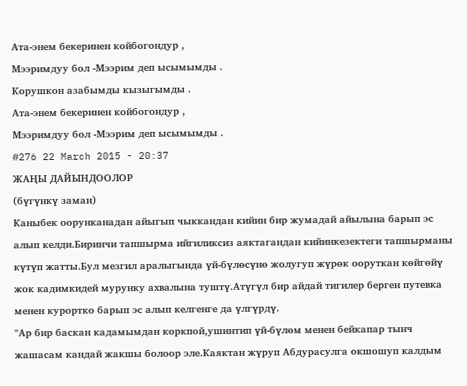Ата-энем бекеринен койбогондур ,
Мээримдуу бол -Мээрим деп ысымымды .
Корушкон азабымды кызыгымды .
Ата-энем бекеринен койбогондур ,
Мээримдуу бол -Мээрим деп ысымымды .
#276 22 March 2015 - 20:37
ЖАҢЫ ДАЙЫНДООЛОР
(бүгүнкү заман)
Каныбек оорунканадан айыгып чыккандан кийин бир жумадай айылына барып эс алып келди.Биринчи тапшырма ийгиликсиз аяктагандан кийинкезектеги тапшырманы күтүп жатты.Бул мезгил аралыгында үй-бүлөсүнө жолугуп жүрөк ооруткан көйгөйү жок кадимкидей мурунку ахвалына туштү.Атүгүл бир айдай тигилер берген путевка менен курортко барып эс алып келгенге да үлгүрдү.
"Ар бир баскан кадамымдан коркпой,ушинтип үй-бүлөм менен бейкапар тынч жашасам кандай жакшы болоор эле.Каяктан жүруп Абдурасулга окшошуп калдым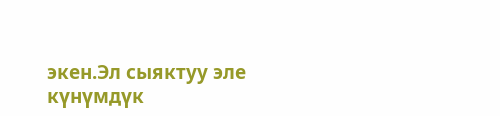экен.Эл сыяктуу эле күнүмдүк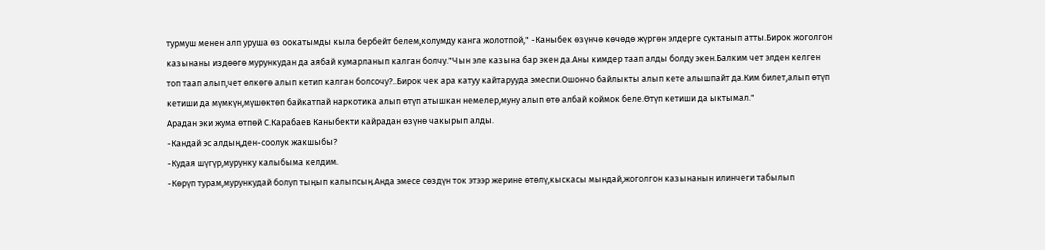турмуш менен алп уруша өз оокатымды кыла бербейт белем,колумду канга жолотпой," -Каныбек өзүнчө көчөдө жүргөн элдерге суктанып атты.Бирок жоголгон казынаны издөөгө мурункудан да аябай кумарланып калган болчу."Чын эле казына бар экен да.Аны кимдер таап алды болду экен.Балким чет элден келген топ таап алып,чет өлкөгө алып кетип калган болсочу?..Бирок чек ара катуу кайтарууда эмеспи.Ошончо байлыкты алып кете алышпайт да.Ким билет,алып өтүп кетиши да мүмкүн,мүшөктөп байкатпай наркотика алып өтүп атышкан немелер,муну алып өтө албай коймок беле.Өтүп кетиши да ыктымал."
Арадан эки жума өтпөй С.Карабаев Каныбекти кайрадан өзүнө чакырып алды.
-Кандай эс алдың,ден-соолук жакшыбы?
-Кудая шүгүр,мурунку калыбыма келдим.
-Көрүп турам,мурункудай болуп тыңып калыпсың.Анда эмесе сөздүн ток этээр жерине өтөлү,кыскасы мындай,жоголгон казынанын илинчеги табылып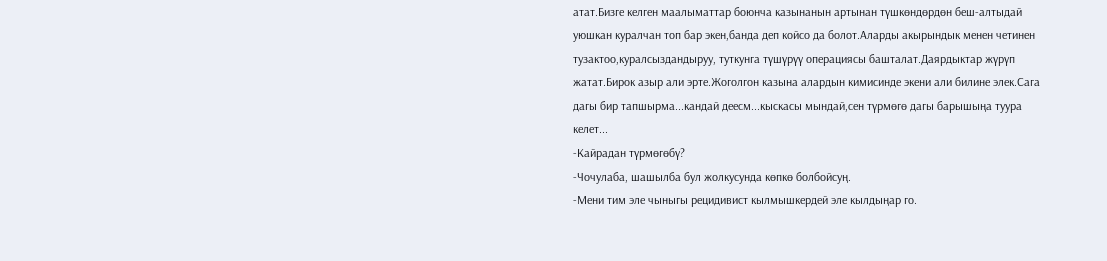атат.Бизге келген маалыматтар боюнча казынанын артынан түшкөндөрдөн беш-алтыдай уюшкан куралчан топ бар экен,банда деп койсо да болот.Аларды акырындык менен четинен тузактоо,куралсыздандыруу, туткунга түшүрүү операциясы башталат.Даярдыктар жүрүп жатат.Бирок азыр али эрте.Жоголгон казына алардын кимисинде экени али билине элек.Сага дагы бир тапшырма...кандай деесм...кыскасы мындай,сен түрмөгө дагы барышыңа туура келет...
-Кайрадан түрмөгөбү?
-Чочулаба, шашылба бул жолкусунда көпкө болбойсуң.
-Мени тим эле чыныгы рецидивист кылмышкердей эле кылдыңар го.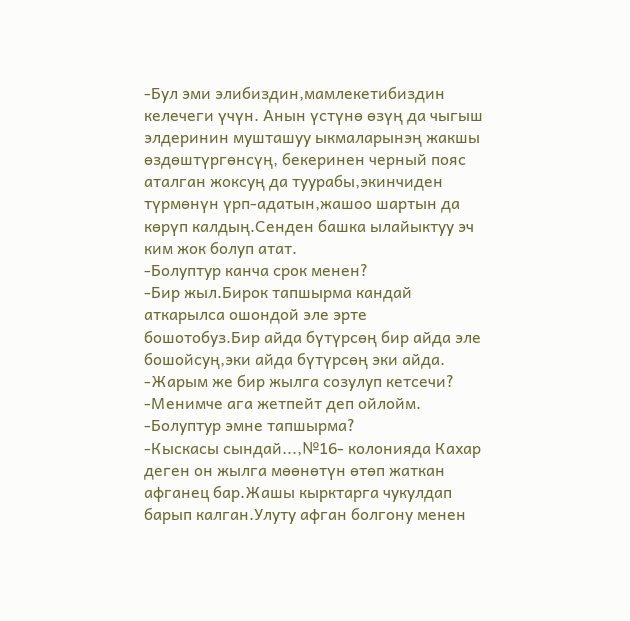-Бул эми элибиздин,мамлекетибиздин келечеги үчүн. Анын үстүнө өзүң да чыгыш элдеринин мушташуу ыкмаларынэң жакшы өздөштүргөнсүң, бекеринен черный пояс аталган жоксуң да туурабы,экинчиден түрмөнүн үрп-адатын,жашоо шартын да көрүп калдың.Сенден башка ылайыктуу эч ким жок болуп атат.
-Болуптур канча срок менен?
-Бир жыл.Бирок тапшырма кандай аткарылса ошондой эле эрте бошотобуз.Бир айда бүтүрсөң бир айда эле бошойсуң,эки айда бүтүрсөң эки айда.
-Жарым же бир жылга созулуп кетсечи?
-Менимче ага жетпейт деп ойлойм.
-Болуптур эмне тапшырма?
-Кыскасы сындай...,№16- колонияда Кахар деген он жылга мөөнөтүн өтөп жаткан афганец бар.Жашы кырктарга чукулдап барып калган.Улуту афган болгону менен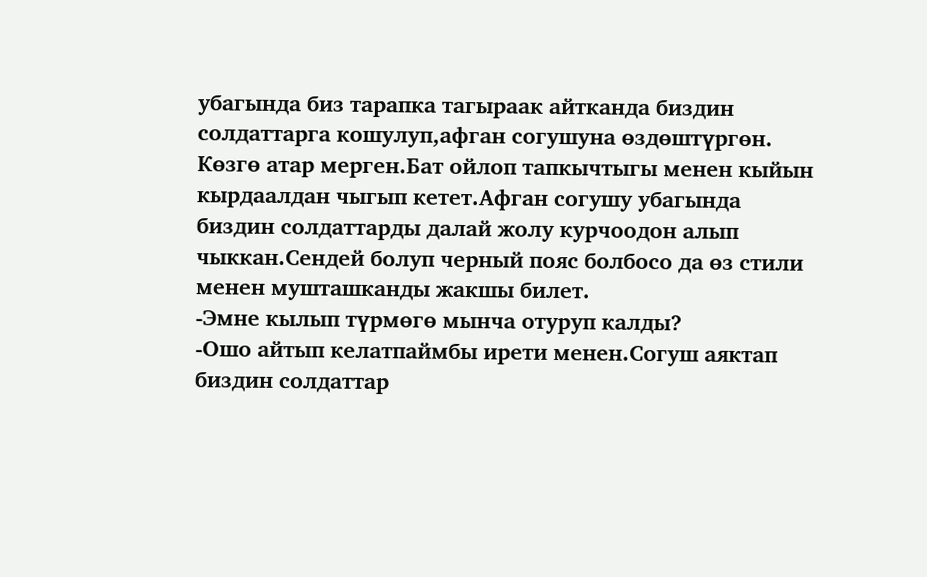убагында биз тарапка тагыраак айтканда биздин солдаттарга кошулуп,афган согушуна өздөштүргөн. Көзгө атар мерген.Бат ойлоп тапкычтыгы менен кыйын кырдаалдан чыгып кетет.Афган согушу убагында биздин солдаттарды далай жолу курчоодон алып чыккан.Сендей болуп черный пояс болбосо да өз стили менен мушташканды жакшы билет.
-Эмне кылып түрмөгө мынча отуруп калды?
-Ошо айтып келатпаймбы ирети менен.Согуш аяктап биздин солдаттар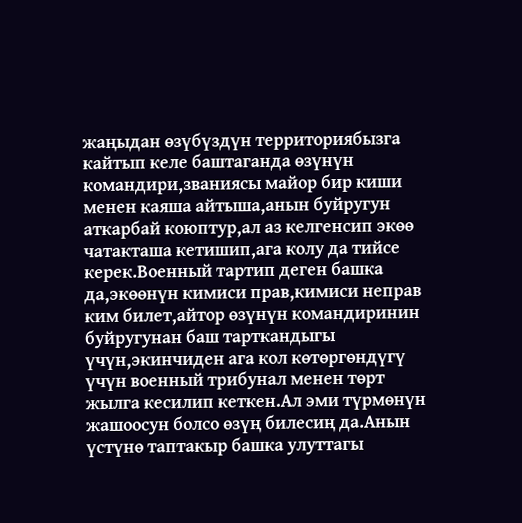жаңыдан өзүбүздүн территориябызга кайтып келе баштаганда өзүнүн командири,званиясы майор бир киши менен каяша айтыша,анын буйругун аткарбай коюптур,ал аз келгенсип экөө чатакташа кетишип,ага колу да тийсе керек.Военный тартип деген башка да,экөөнүн кимиси прав,кимиси неправ ким билет,айтор өзүнүн командиринин буйругунан баш тарткандыгы үчүн,экинчиден ага кол көтөргөндүгү үчүн военный трибунал менен төрт жылга кесилип кеткен.Ал эми түрмөнүн жашоосун болсо өзүң билесиң да.Анын үстүнө таптакыр башка улуттагы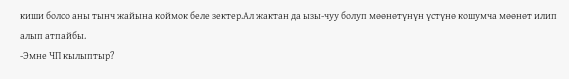киши болсо аны тынч жайына коймок беле зектер.Ал жактан да ызы-чуу болуп мөөнөтүнүн үстүнө кошумча мөөнөт илип алып атпайбы.
-Эмне ЧП кылыптыр?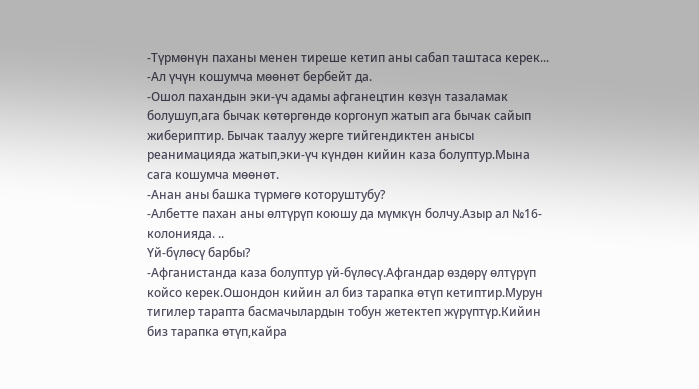-Түрмөнүн паханы менен тиреше кетип аны сабап таштаса керек...
-Ал үчүн кошумча мөөнөт бербейт да.
-Ошол пахандын эки-үч адамы афганецтин көзүн тазаламак болушуп,ага бычак көтөргөндө коргонуп жатып ага бычак сайып жибериптир. Бычак таалуу жерге тийгендиктен анысы реанимацияда жатып,эки-үч күндөн кийин каза болуптур.Мына сага кошумча мөөнөт.
-Анан аны башка түрмөгө которуштубу?
-Албетте пахан аны өлтүрүп коюшу да мүмкүн болчу.Азыр ал №16-колонияда. ..
Үй-бүлөсү барбы?
-Афганистанда каза болуптур үй-бүлөсү.Афгандар өздөрү өлтүрүп койсо керек.Ошондон кийин ал биз тарапка өтүп кетиптир.Мурун тигилер тарапта басмачылардын тобун жетектеп жүрүптүр.Кийин биз тарапка өтүп,кайра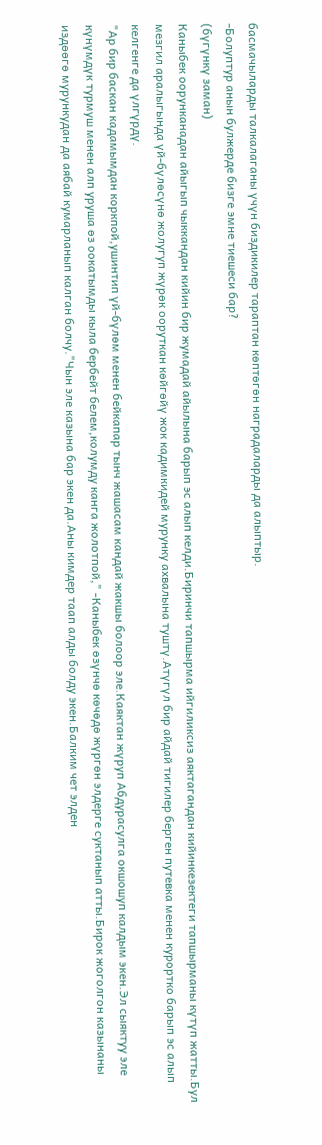басмачыларды талкалаганы үчүн биздикилер тараптан көптөгөн наградаларды да алыптыр.
-Болуптур анын булжерде бизге эмне тиешеси бар?
(бүгүнкү заман)
Каныбек оорунканадан айыгып чыккандан кийин бир жумадай айылына барып эс алып келди.Биринчи тапшырма ийгиликсиз аяктагандан кийинкезектеги тапшырманы күтүп жатты.Бул мезгил аралыгында үй-бүлөсүнө жолугуп жүрөк ооруткан көйгөйү жок кадимкидей мурунку ахвалына туштү.Атүгүл бир айдай тигилер берген путевка менен курортко барып эс алып келгенге да үлгүрдү.
"Ар бир баскан кадамымдан коркпой,ушинтип үй-бүлөм менен бейкапар тынч жашасам кандай жакшы болоор эле.Каяктан жүруп Абдурасулга окшошуп калдым экен.Эл сыяктуу эле күнүмдүк турмуш менен алп уруша өз оокатымды кыла бербейт белем,колумду канга жолотпой," -Каныбек өзүнчө көчөдө жүргөн элдерге суктанып атты.Бирок жоголгон казынаны издөөгө мурункудан да аябай кумарланып калган болчу."Чын эле казына бар экен да.Аны кимдер таап алды болду экен.Балким чет элден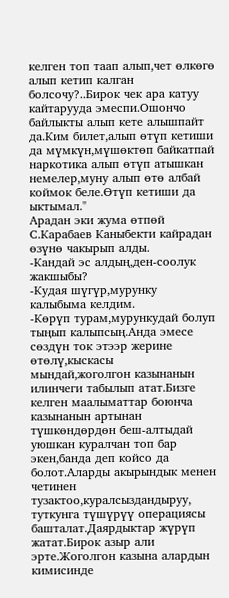келген топ таап алып,чет өлкөгө алып кетип калган болсочу?..Бирок чек ара катуу кайтарууда эмеспи.Ошончо байлыкты алып кете алышпайт да.Ким билет,алып өтүп кетиши да мүмкүн,мүшөктөп байкатпай наркотика алып өтүп атышкан немелер,муну алып өтө албай коймок беле.Өтүп кетиши да ыктымал."
Арадан эки жума өтпөй С.Карабаев Каныбекти кайрадан өзүнө чакырып алды.
-Кандай эс алдың,ден-соолук жакшыбы?
-Кудая шүгүр,мурунку калыбыма келдим.
-Көрүп турам,мурункудай болуп тыңып калыпсың.Анда эмесе сөздүн ток этээр жерине өтөлү,кыскасы мындай,жоголгон казынанын илинчеги табылып атат.Бизге келген маалыматтар боюнча казынанын артынан түшкөндөрдөн беш-алтыдай уюшкан куралчан топ бар экен,банда деп койсо да болот.Аларды акырындык менен четинен тузактоо,куралсыздандыруу, туткунга түшүрүү операциясы башталат.Даярдыктар жүрүп жатат.Бирок азыр али эрте.Жоголгон казына алардын кимисинде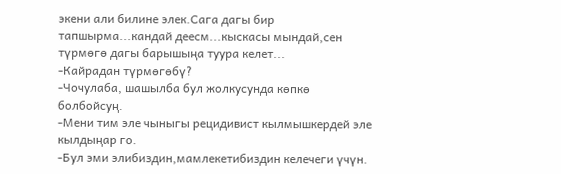экени али билине элек.Сага дагы бир тапшырма...кандай деесм...кыскасы мындай,сен түрмөгө дагы барышыңа туура келет...
-Кайрадан түрмөгөбү?
-Чочулаба, шашылба бул жолкусунда көпкө болбойсуң.
-Мени тим эле чыныгы рецидивист кылмышкердей эле кылдыңар го.
-Бул эми элибиздин,мамлекетибиздин келечеги үчүн.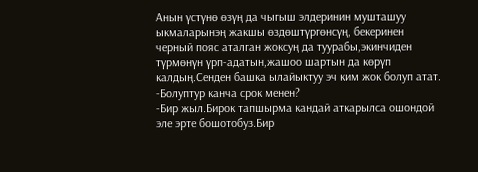Анын үстүнө өзүң да чыгыш элдеринин мушташуу ыкмаларынэң жакшы өздөштүргөнсүң, бекеринен черный пояс аталган жоксуң да туурабы,экинчиден түрмөнүн үрп-адатын,жашоо шартын да көрүп калдың.Сенден башка ылайыктуу эч ким жок болуп атат.
-Болуптур канча срок менен?
-Бир жыл.Бирок тапшырма кандай аткарылса ошондой эле эрте бошотобуз.Бир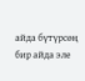айда бүтүрсөң бир айда эле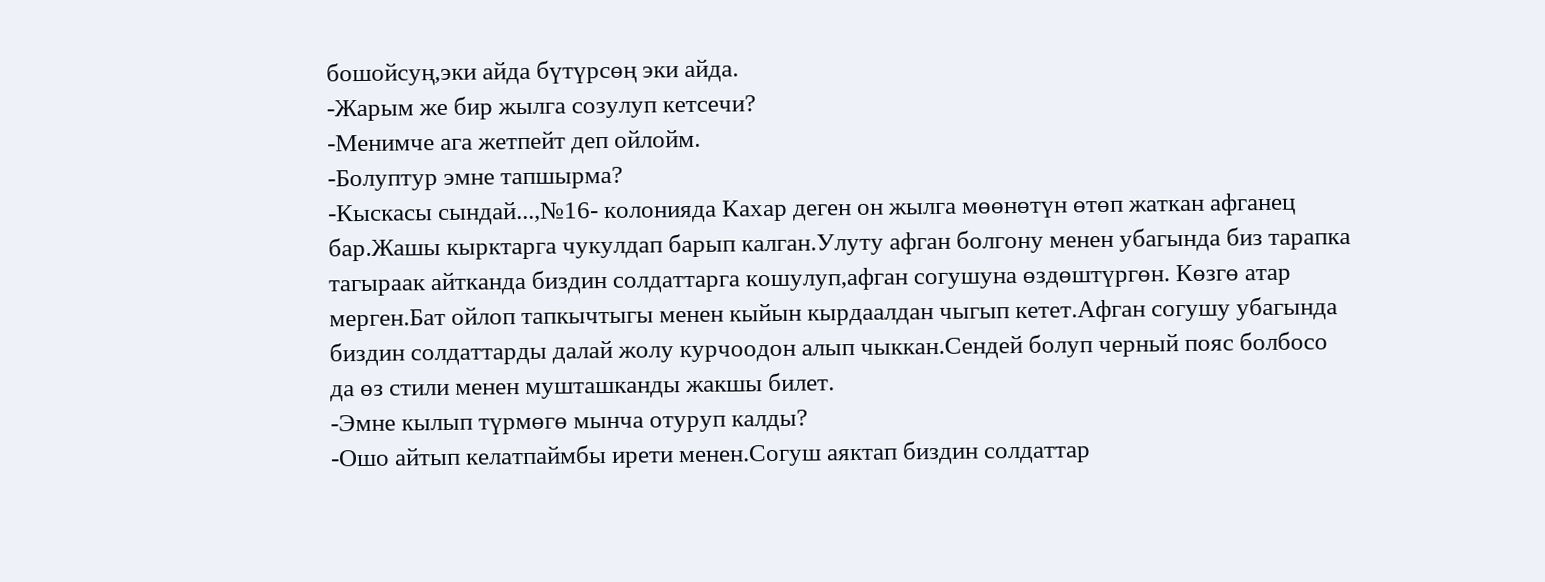бошойсуң,эки айда бүтүрсөң эки айда.
-Жарым же бир жылга созулуп кетсечи?
-Менимче ага жетпейт деп ойлойм.
-Болуптур эмне тапшырма?
-Кыскасы сындай...,№16- колонияда Кахар деген он жылга мөөнөтүн өтөп жаткан афганец бар.Жашы кырктарга чукулдап барып калган.Улуту афган болгону менен убагында биз тарапка тагыраак айтканда биздин солдаттарга кошулуп,афган согушуна өздөштүргөн. Көзгө атар мерген.Бат ойлоп тапкычтыгы менен кыйын кырдаалдан чыгып кетет.Афган согушу убагында биздин солдаттарды далай жолу курчоодон алып чыккан.Сендей болуп черный пояс болбосо да өз стили менен мушташканды жакшы билет.
-Эмне кылып түрмөгө мынча отуруп калды?
-Ошо айтып келатпаймбы ирети менен.Согуш аяктап биздин солдаттар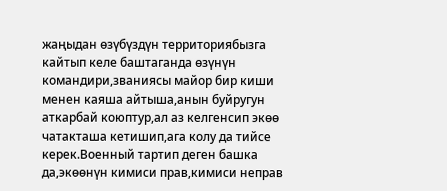жаңыдан өзүбүздүн территориябызга кайтып келе баштаганда өзүнүн командири,званиясы майор бир киши менен каяша айтыша,анын буйругун аткарбай коюптур,ал аз келгенсип экөө чатакташа кетишип,ага колу да тийсе керек.Военный тартип деген башка да,экөөнүн кимиси прав,кимиси неправ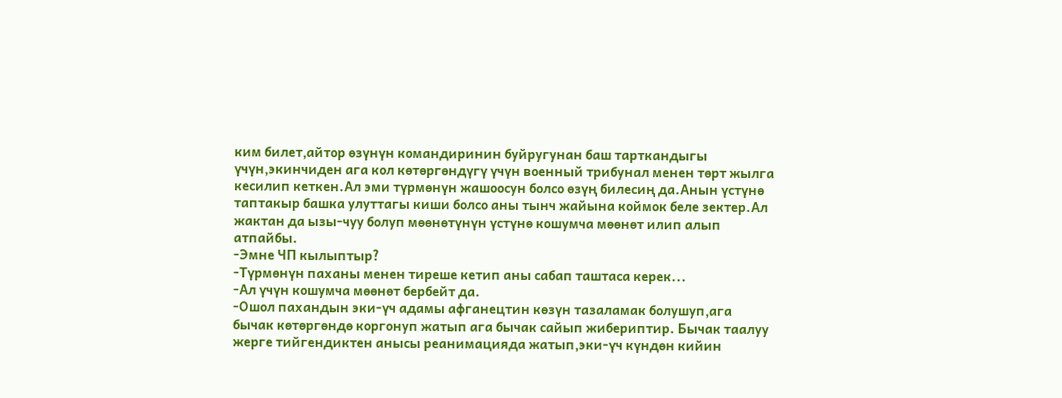ким билет,айтор өзүнүн командиринин буйругунан баш тарткандыгы үчүн,экинчиден ага кол көтөргөндүгү үчүн военный трибунал менен төрт жылга кесилип кеткен.Ал эми түрмөнүн жашоосун болсо өзүң билесиң да.Анын үстүнө таптакыр башка улуттагы киши болсо аны тынч жайына коймок беле зектер.Ал жактан да ызы-чуу болуп мөөнөтүнүн үстүнө кошумча мөөнөт илип алып атпайбы.
-Эмне ЧП кылыптыр?
-Түрмөнүн паханы менен тиреше кетип аны сабап таштаса керек...
-Ал үчүн кошумча мөөнөт бербейт да.
-Ошол пахандын эки-үч адамы афганецтин көзүн тазаламак болушуп,ага бычак көтөргөндө коргонуп жатып ага бычак сайып жибериптир. Бычак таалуу жерге тийгендиктен анысы реанимацияда жатып,эки-үч күндөн кийин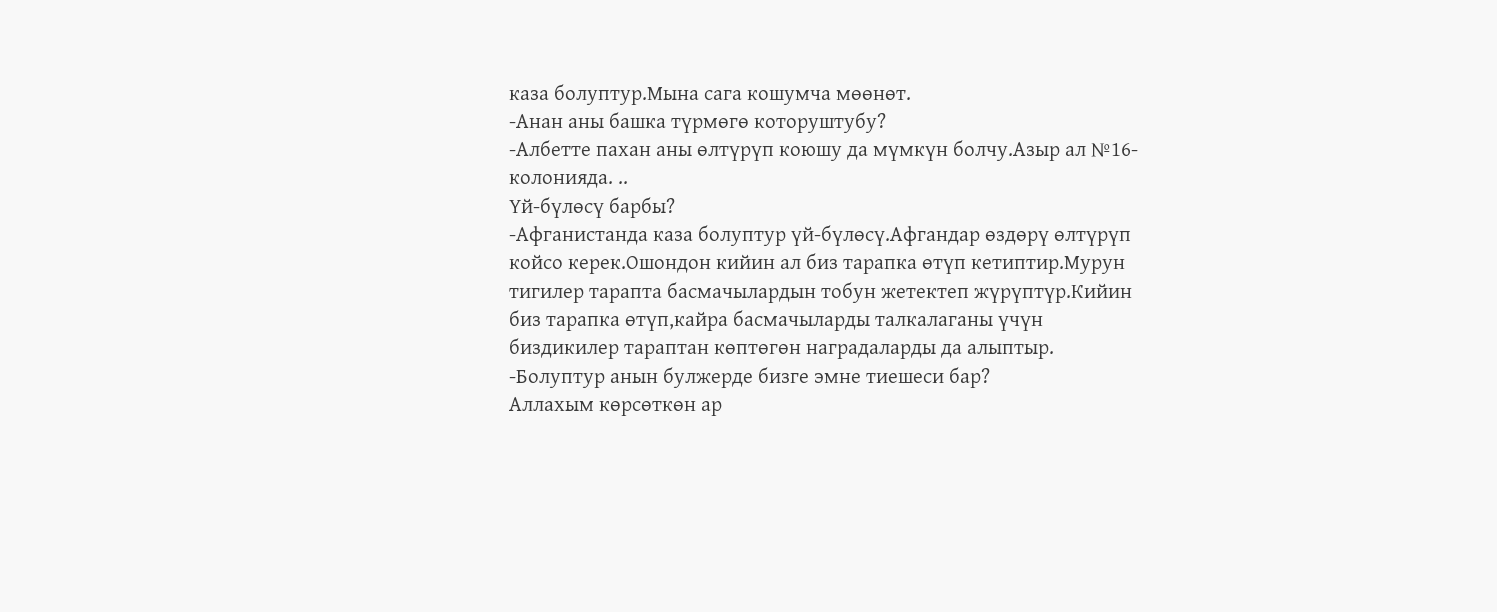каза болуптур.Мына сага кошумча мөөнөт.
-Анан аны башка түрмөгө которуштубу?
-Албетте пахан аны өлтүрүп коюшу да мүмкүн болчу.Азыр ал №16-колонияда. ..
Үй-бүлөсү барбы?
-Афганистанда каза болуптур үй-бүлөсү.Афгандар өздөрү өлтүрүп койсо керек.Ошондон кийин ал биз тарапка өтүп кетиптир.Мурун тигилер тарапта басмачылардын тобун жетектеп жүрүптүр.Кийин биз тарапка өтүп,кайра басмачыларды талкалаганы үчүн биздикилер тараптан көптөгөн наградаларды да алыптыр.
-Болуптур анын булжерде бизге эмне тиешеси бар?
Аллахым көрсөткөн ар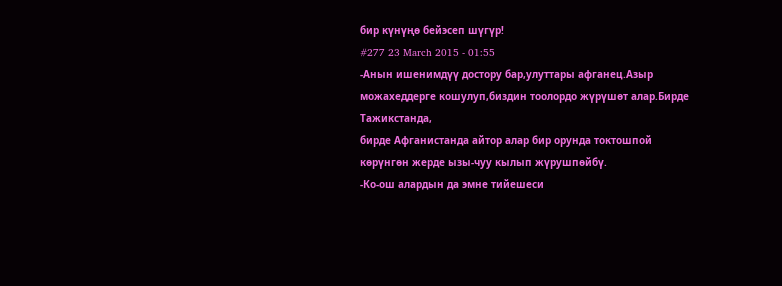бир күнүңө бейэсеп шүгүр!
#277 23 March 2015 - 01:55
-Анын ишенимдүү достору бар,улуттары афганец.Азыр можахеддерге кошулуп,биздин тоолордо жүрүшөт алар.Бирде Тажикстанда,
бирде Афганистанда айтор алар бир орунда токтошпой көрүнгөн жерде ызы-чуу кылып жүрушпөйбү.
-Ко-ош алардын да эмне тийешеси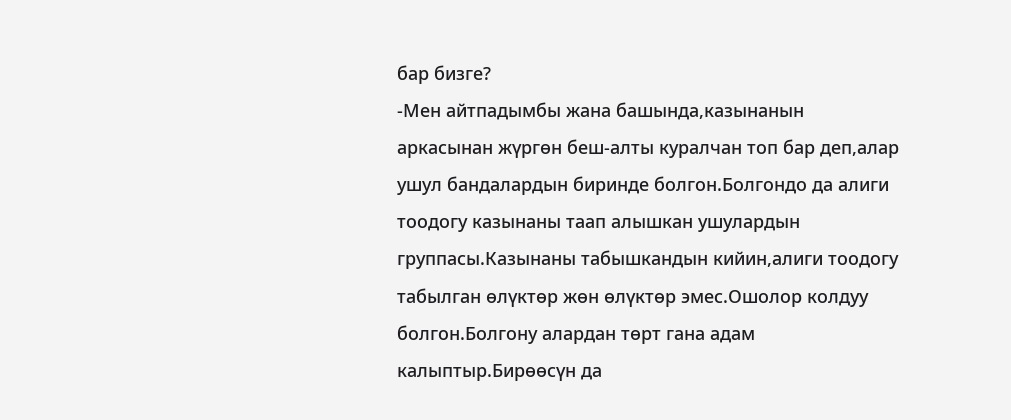бар бизге?
-Мен айтпадымбы жана башында,казынанын аркасынан жүргөн беш-алты куралчан топ бар деп,алар ушул бандалардын биринде болгон.Болгондо да алиги тоодогу казынаны таап алышкан ушулардын группасы.Казынаны табышкандын кийин,алиги тоодогу табылган өлүктөр жөн өлүктөр эмес.Ошолор колдуу болгон.Болгону алардан төрт гана адам калыптыр.Бирөөсүн да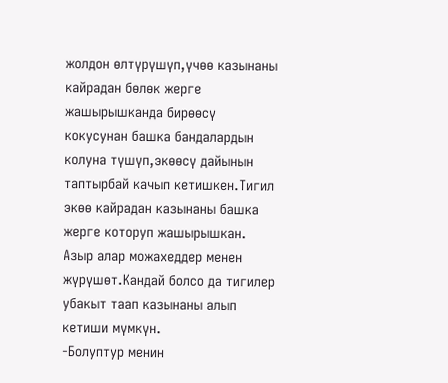жолдон өлтүрүшүп,үчөө казынаны кайрадан бөлөк жерге жашырышканда бирөөсү кокусунан башка бандалардын колуна түшүп,экөөсү дайынын таптырбай качып кетишкен.Тигил экөө кайрадан казынаны башка жерге которуп жашырышкан. Азыр алар можахеддер менен жүрүшөт.Кандай болсо да тигилер убакыт таап казынаны алып кетиши мүмкүн.
-Болуптур менин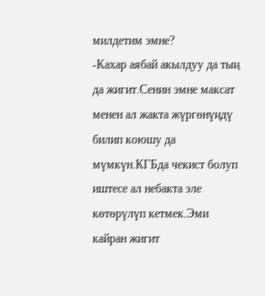милдетим эмне?
-Кахар аябай акылдуу да тың да жигит.Сенин эмне максат менен ал жакта жүргөнүңдү билип коюшу да мүмкүн.КГБда чекист болуп иштесе ал небакта эле көтөрүлүп кетмек.Эми кайран жигит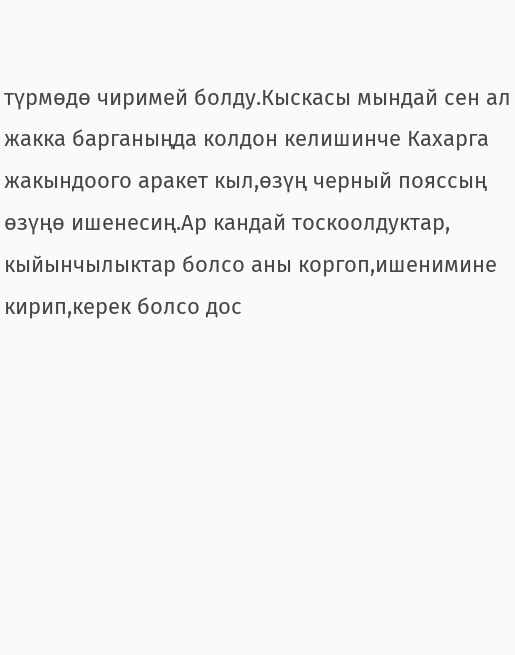түрмөдө чиримей болду.Кыскасы мындай сен ал жакка барганыңда колдон келишинче Кахарга жакындоого аракет кыл,өзүң черный пояссың өзүңө ишенесиң.Ар кандай тоскоолдуктар, кыйынчылыктар болсо аны коргоп,ишенимине кирип,керек болсо дос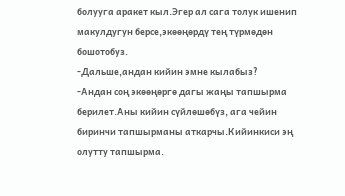болууга аракет кыл.Эгер ал сага толук ишенип макулдугун берсе,экөөңөрдү тең түрмөдөн бошотобуз.
-Дальше,андан кийин эмне кылабыз?
-Андан соң экөөңөргө дагы жаңы тапшырма берилет.Аны кийин сүйлөшөбүз, ага чейин биринчи тапшырманы аткарчы.Кийинкиси эң олутту тапшырма.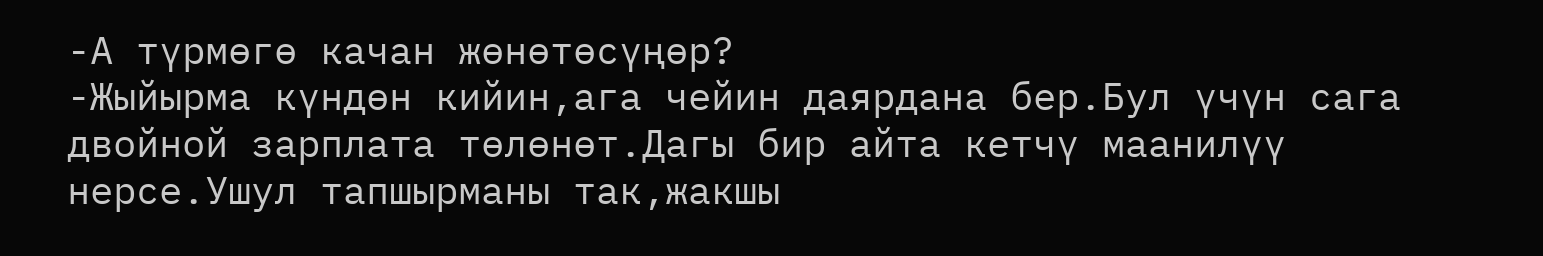-А түрмөгө качан жөнөтөсүңөр?
-Жыйырма күндөн кийин,ага чейин даярдана бер.Бул үчүн сага двойной зарплата төлөнөт.Дагы бир айта кетчү маанилүү нерсе.Ушул тапшырманы так,жакшы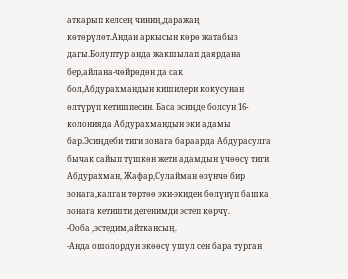аткарып келсең чиниң,даражаң көтөрүлөт.Андан аркысын көрө жатабыз дагы.Болуптур анда жакшылап даярдана бер,айлана-чөйрөдөн да сак бол,Абдурахмандын кишилери кокусунан өлтүрүп кетишпесин. Баса эсиңде болсун 16-колонияда Абдурахмандын эки адамы бар.Эсиңдеби тиги зонага бараарда Абдурасулга бычак сайып түшкөн жети адамдын үчөөсү тиги Абдурахман, Жафар,Сулайман өзүнчө бир зонага,калган төртөө эки-экиден бөлүнүп башка зонага кетишти дегенимди эстеп көрчү.
-Ооба ,эстедим,айткансың.
-Анда ошолордун экөөсү ушул сен бара турган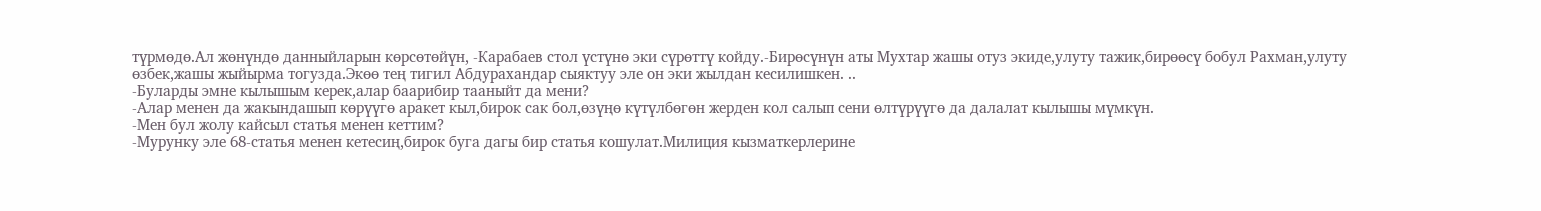түрмөдө.Ал жөнүндө данныйларын көрсөтөйүн, -Карабаев стол үстүнө эки сүрөттү койду.-Бирөсүнүн аты Мухтар жашы отуз экиде,улуту тажик,бирөөсү бобул Рахман,улуту өзбек,жашы жыйырма тогузда.Экөө тең тигил Абдурахандар сыяктуу эле он эки жылдан кесилишкен. ..
-Буларды эмне кылышым керек,алар баарибир тааныйт да мени?
-Алар менен да жакындашып көрүүгө аракет кыл,бирок сак бол,өзүңө күтүлбөгөн жерден кол салып сени өлтүрүүгө да далалат кылышы мүмкүн.
-Мен бул жолу кайсыл статья менен кеттим?
-Мурунку эле 68-статья менен кетесиң,бирок буга дагы бир статья кошулат.Милиция кызматкерлерине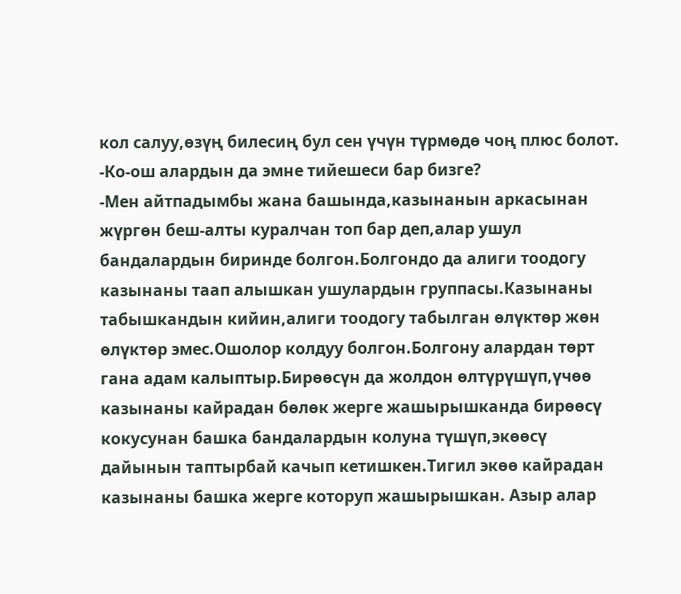кол салуу,өзүң билесиң бул сен үчүн түрмөдө чоң плюс болот.
-Ко-ош алардын да эмне тийешеси бар бизге?
-Мен айтпадымбы жана башында,казынанын аркасынан жүргөн беш-алты куралчан топ бар деп,алар ушул бандалардын биринде болгон.Болгондо да алиги тоодогу казынаны таап алышкан ушулардын группасы.Казынаны табышкандын кийин,алиги тоодогу табылган өлүктөр жөн өлүктөр эмес.Ошолор колдуу болгон.Болгону алардан төрт гана адам калыптыр.Бирөөсүн да жолдон өлтүрүшүп,үчөө казынаны кайрадан бөлөк жерге жашырышканда бирөөсү кокусунан башка бандалардын колуна түшүп,экөөсү дайынын таптырбай качып кетишкен.Тигил экөө кайрадан казынаны башка жерге которуп жашырышкан. Азыр алар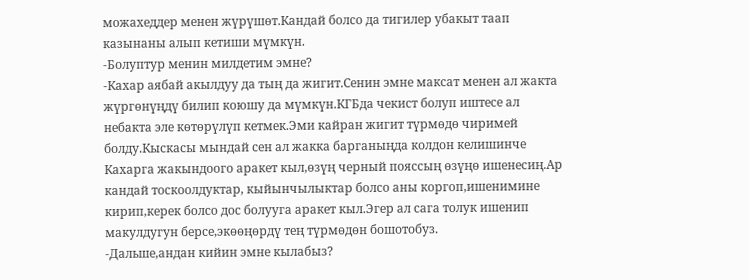можахеддер менен жүрүшөт.Кандай болсо да тигилер убакыт таап казынаны алып кетиши мүмкүн.
-Болуптур менин милдетим эмне?
-Кахар аябай акылдуу да тың да жигит.Сенин эмне максат менен ал жакта жүргөнүңдү билип коюшу да мүмкүн.КГБда чекист болуп иштесе ал небакта эле көтөрүлүп кетмек.Эми кайран жигит түрмөдө чиримей болду.Кыскасы мындай сен ал жакка барганыңда колдон келишинче Кахарга жакындоого аракет кыл,өзүң черный пояссың өзүңө ишенесиң.Ар кандай тоскоолдуктар, кыйынчылыктар болсо аны коргоп,ишенимине кирип,керек болсо дос болууга аракет кыл.Эгер ал сага толук ишенип макулдугун берсе,экөөңөрдү тең түрмөдөн бошотобуз.
-Дальше,андан кийин эмне кылабыз?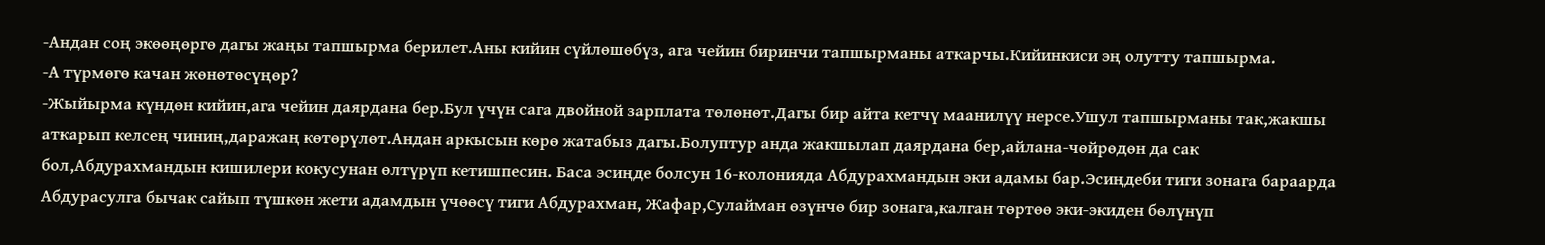-Андан соң экөөңөргө дагы жаңы тапшырма берилет.Аны кийин сүйлөшөбүз, ага чейин биринчи тапшырманы аткарчы.Кийинкиси эң олутту тапшырма.
-А түрмөгө качан жөнөтөсүңөр?
-Жыйырма күндөн кийин,ага чейин даярдана бер.Бул үчүн сага двойной зарплата төлөнөт.Дагы бир айта кетчү маанилүү нерсе.Ушул тапшырманы так,жакшы аткарып келсең чиниң,даражаң көтөрүлөт.Андан аркысын көрө жатабыз дагы.Болуптур анда жакшылап даярдана бер,айлана-чөйрөдөн да сак бол,Абдурахмандын кишилери кокусунан өлтүрүп кетишпесин. Баса эсиңде болсун 16-колонияда Абдурахмандын эки адамы бар.Эсиңдеби тиги зонага бараарда Абдурасулга бычак сайып түшкөн жети адамдын үчөөсү тиги Абдурахман, Жафар,Сулайман өзүнчө бир зонага,калган төртөө эки-экиден бөлүнүп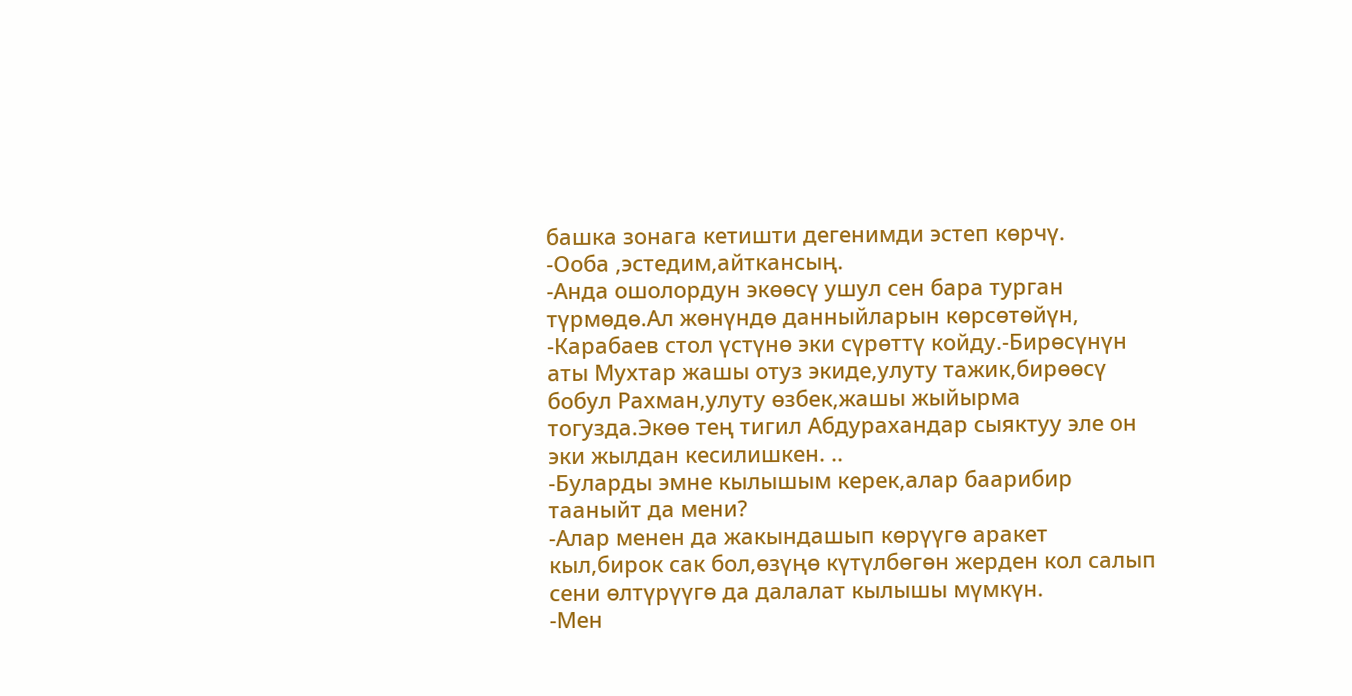башка зонага кетишти дегенимди эстеп көрчү.
-Ооба ,эстедим,айткансың.
-Анда ошолордун экөөсү ушул сен бара турган түрмөдө.Ал жөнүндө данныйларын көрсөтөйүн, -Карабаев стол үстүнө эки сүрөттү койду.-Бирөсүнүн аты Мухтар жашы отуз экиде,улуту тажик,бирөөсү бобул Рахман,улуту өзбек,жашы жыйырма тогузда.Экөө тең тигил Абдурахандар сыяктуу эле он эки жылдан кесилишкен. ..
-Буларды эмне кылышым керек,алар баарибир тааныйт да мени?
-Алар менен да жакындашып көрүүгө аракет кыл,бирок сак бол,өзүңө күтүлбөгөн жерден кол салып сени өлтүрүүгө да далалат кылышы мүмкүн.
-Мен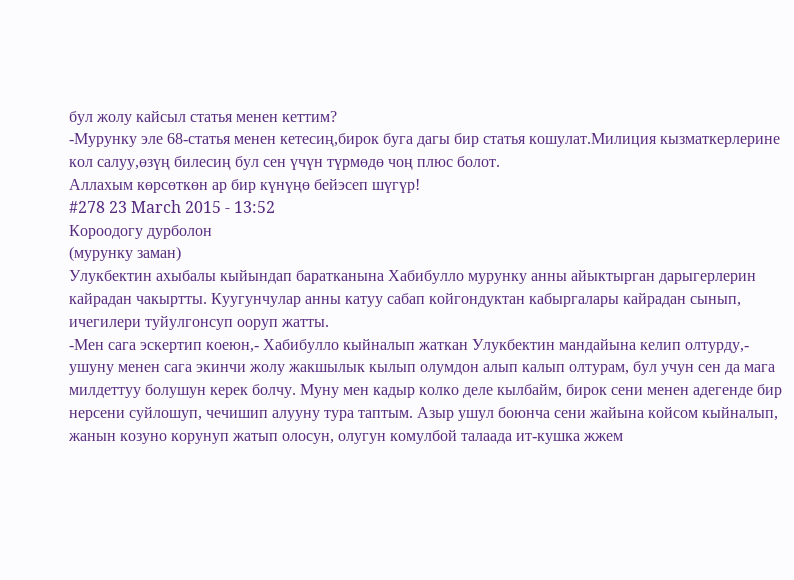бул жолу кайсыл статья менен кеттим?
-Мурунку эле 68-статья менен кетесиң,бирок буга дагы бир статья кошулат.Милиция кызматкерлерине кол салуу,өзүң билесиң бул сен үчүн түрмөдө чоң плюс болот.
Аллахым көрсөткөн ар бир күнүңө бейэсеп шүгүр!
#278 23 March 2015 - 13:52
Короодогу дурболон
(мурунку заман)
Улукбектин ахыбалы кыйындап баратканына Хабибулло мурунку анны айыктырган дарыгерлерин кайрадан чакыртты. Куугунчулар анны катуу сабап койгондуктан кабыргалары кайрадан сынып, ичегилери туйулгонсуп ооруп жатты.
-Мен сага эскертип коеюн,- Хабибулло кыйналып жаткан Улукбектин мандайына келип олтурду,- ушуну менен сага экинчи жолу жакшылык кылып олумдон алып калып олтурам, бул учун сен да мага милдеттуу болушун керек болчу. Муну мен кадыр колко деле кылбайм, бирок сени менен адегенде бир нерсени суйлошуп, чечишип алууну тура таптым. Азыр ушул боюнча сени жайына койсом кыйналып, жанын козуно корунуп жатып олосун, олугун комулбой талаада ит-кушка жжем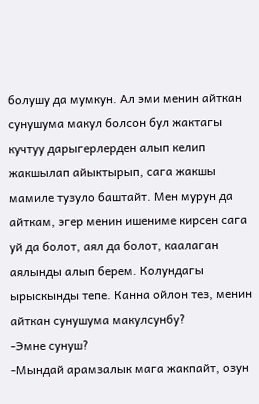болушу да мумкун. Ал эми менин айткан сунушума макул болсон бул жактагы кучтуу дарыгерлерден алып келип жакшылап айыктырып, сага жакшы мамиле тузуло баштайт. Мен мурун да айткам, эгер менин ишениме кирсен сага уй да болот, аял да болот, каалаган аялынды алып берем. Колундагы ырыскынды тепе. Канна ойлон тез, менин айткан сунушума макулсунбу?
-Эмне сунуш?
-Мындай арамзалык мага жакпайт, озун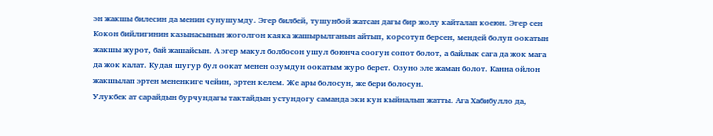эн жакшы билесин да менин сунушумду. Эгер билбей, тушунбой жатсан дагы бир жолу кайталап коеюн. Эгер сен Кокон бийлигинин казынасынын жоголгон каяка жашырылганын айтып, корсотуп берсен, мендей болуп оокатын жакшы журот, бай жашайсын. А эгер макул болбосон ушул боюнча соогун сопот болот, а байлык сага да жок мага да жок калат. Кудая шугур бул оокат менен озумдун оокатым журо берет. Озуно эле жаман болот. Канна ойлон жакшылап эртен мененкиге чейин, эртен келем. Же ары болосун, же бери болосун.
Улукбек ат сарайдын бурчундагы тактайдын устундогу саманда эки кун кыйналып жатты. Ага Хабибулло да,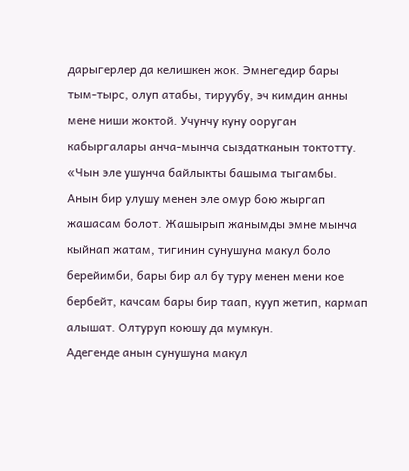дарыгерлер да келишкен жок. Эмнегедир бары тым-тырс, олуп атабы, тируубу, эч кимдин анны мене ниши жоктой. Учунчу куну ооруган кабыргалары анча-мынча сыздатканын токтотту. «Чын эле ушунча байлыкты башыма тыгамбы. Анын бир улушу менен эле омур бою жыргап жашасам болот. Жашырып жанымды эмне мынча кыйнап жатам, тигинин сунушуна макул боло берейимби, бары бир ал бу туру менен мени кое бербейт, качсам бары бир таап, кууп жетип, кармап алышат. Олтуруп коюшу да мумкун.
Адегенде анын сунушуна макул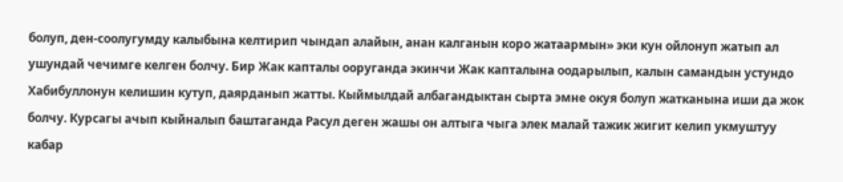болуп, ден-соолугумду калыбына келтирип чындап алайын, анан калганын коро жатаармын» эки кун ойлонуп жатып ал ушундай чечимге келген болчу. Бир Жак капталы ооруганда экинчи Жак капталына оодарылып, калын самандын устундо Хабибуллонун келишин кутуп, даярданып жатты. Кыймылдай албагандыктан сырта эмне окуя болуп жатканына иши да жок болчу. Курсагы ачып кыйналып баштаганда Расул деген жашы он алтыга чыга элек малай тажик жигит келип укмуштуу кабар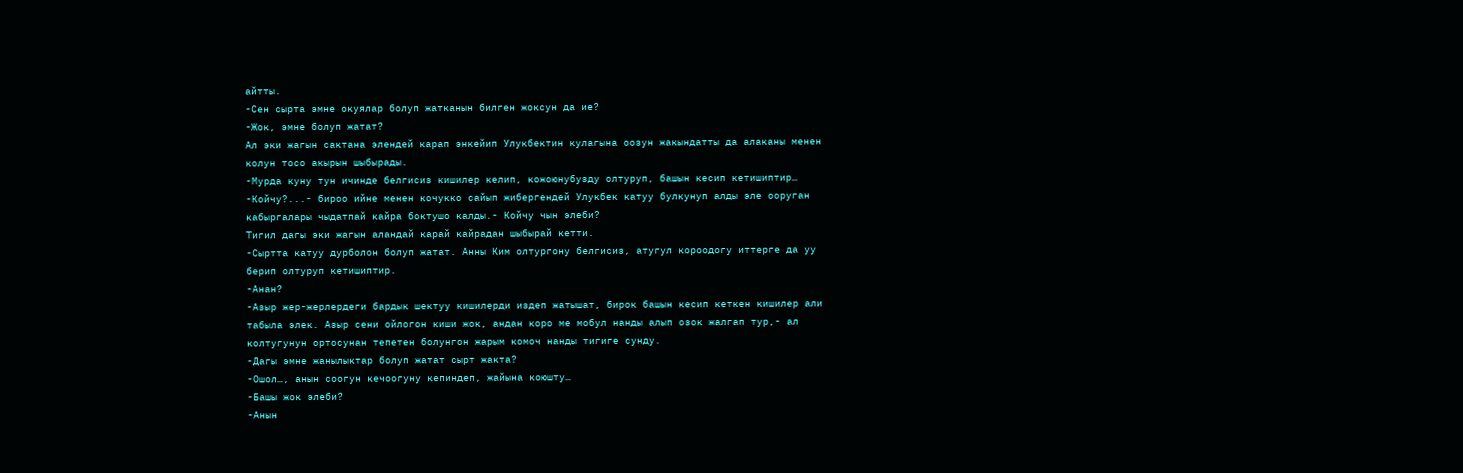айтты.
-Сен сырта эмне окуялар болуп жатканын билген жоксун да ие?
-Жок, эмне болуп жатат?
Ал эки жагын сактана элендей карап энкейип Улукбектин кулагына оозун жакындатты да алаканы менен колун тосо акырын шыбырады.
-Мурда куну тун ичинде белгисиз кишилер келип, кожоюнубузду олтуруп, башын кесип кетишиптир…
-Койчу?...- бироо ийне менен кочукко сайып жибергендей Улукбек катуу булкунуп алды эле ооруган кабыргалары чыдатпай кайра боктушо калды.- Койчу чын элеби?
Тигил дагы эки жагын аландай карай кайрадан шыбырай кетти.
-Сыртта катуу дурболон болуп жатат. Анны Ким олтургону белгисиз, атугул короодогу иттерге да уу берип олтуруп кетишиптир.
-Анан?
-Азыр жер-жерлердеги бардык шектуу кишилерди издеп жатышат, бирок башын кесип кеткен кишилер али табыла элек. Азыр сени ойлогон киши жок, андан коро ме мобул нанды алып озок жалгап тур,- ал колтугунун ортосунан тепетен болунгон жарым комоч нанды тигиге сунду.
-Дагы эмне жанылыктар болуп жатат сырт жакта?
-Ошол…, анын соогун кечоогуну кепиндеп, жайына коюшту…
-Башы жок элеби?
-Анын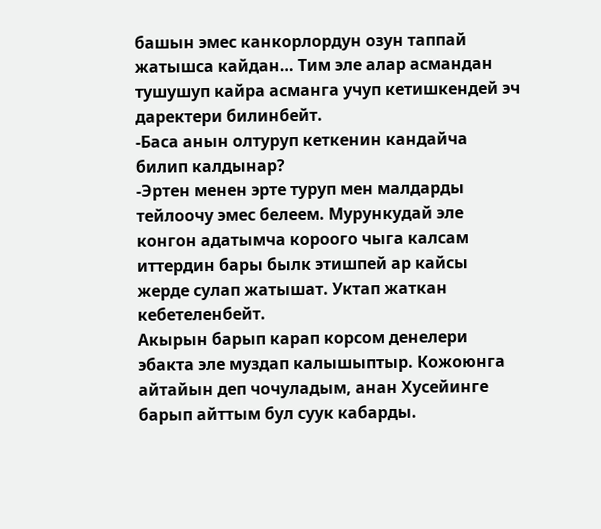башын эмес канкорлордун озун таппай жатышса кайдан… Тим эле алар асмандан тушушуп кайра асманга учуп кетишкендей эч даректери билинбейт.
-Баса анын олтуруп кеткенин кандайча билип калдынар?
-Эртен менен эрте туруп мен малдарды тейлоочу эмес белеем. Мурункудай эле конгон адатымча короого чыга калсам иттердин бары былк этишпей ар кайсы жерде сулап жатышат. Уктап жаткан кебетеленбейт.
Акырын барып карап корсом денелери эбакта эле муздап калышыптыр. Кожоюнга айтайын деп чочуладым, анан Хусейинге барып айттым бул суук кабарды.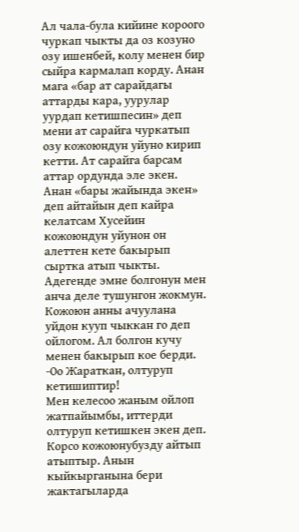Ал чала-була кийине короого чуркап чыкты да оз козуно озу ишенбей, колу менен бир сыйра кармалап корду. Анан мага «бар ат сарайдагы аттарды кара, уурулар уурдап кетишпесин» деп мени ат сарайга чуркатып озу кожоюндун уйуно кирип кетти. Ат сарайга барсам аттар ордунда эле экен. Анан «бары жайында экен» деп айтайын деп кайра келатсам Хусейин кожоюндун уйунон он алеттен кете бакырып сыртка атып чыкты. Адегенде эмне болгонун мен анча деле тушунгон жокмун. Кожоюн анны ачуулана уйдон кууп чыккан го деп ойлогом. Ал болгон кучу менен бакырып кое берди.
-Оо Жараткан, олтуруп кетишиптир!
Мен келесоо жаным ойлоп жатпайымбы, иттерди олтуруп кетишкен экен деп. Корсо кожоюнубузду айтып атыптыр. Анын кыйкырганына бери жактагыларда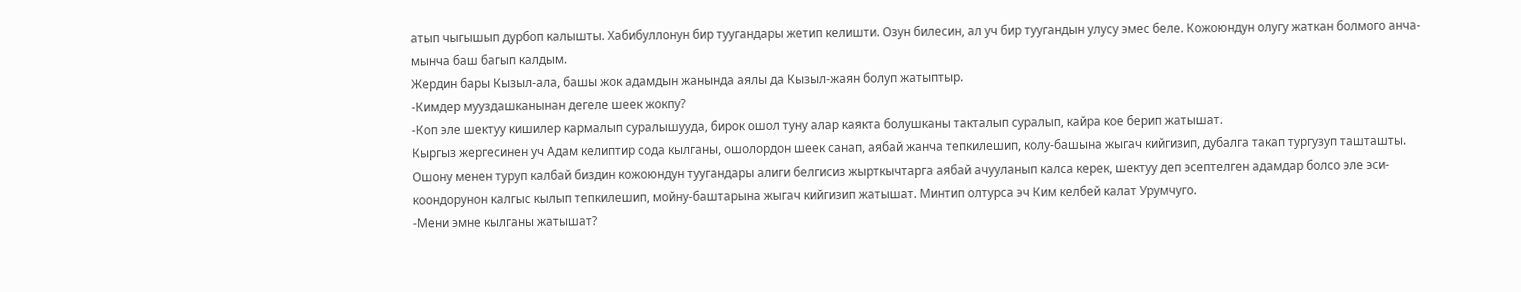атып чыгышып дурбоп калышты. Хабибуллонун бир туугандары жетип келишти. Озун билесин, ал уч бир туугандын улусу эмес беле. Кожоюндун олугу жаткан болмого анча-мынча баш багып калдым.
Жердин бары Кызыл-ала, башы жок адамдын жанында аялы да Кызыл-жаян болуп жатыптыр.
-Кимдер мууздашканынан дегеле шеек жокпу?
-Коп эле шектуу кишилер кармалып суралышууда, бирок ошол туну алар каякта болушканы такталып суралып, кайра кое берип жатышат.
Кыргыз жергесинен уч Адам келиптир сода кылганы, ошолордон шеек санап, аябай жанча тепкилешип, колу-башына жыгач кийгизип, дубалга такап тургузуп ташташты. Ошону менен туруп калбай биздин кожоюндун туугандары алиги белгисиз жырткычтарга аябай ачууланып калса керек, шектуу деп эсептелген адамдар болсо эле эси-коондорунон калгыс кылып тепкилешип, мойну-баштарына жыгач кийгизип жатышат. Минтип олтурса эч Ким келбей калат Урумчуго.
-Мени эмне кылганы жатышат?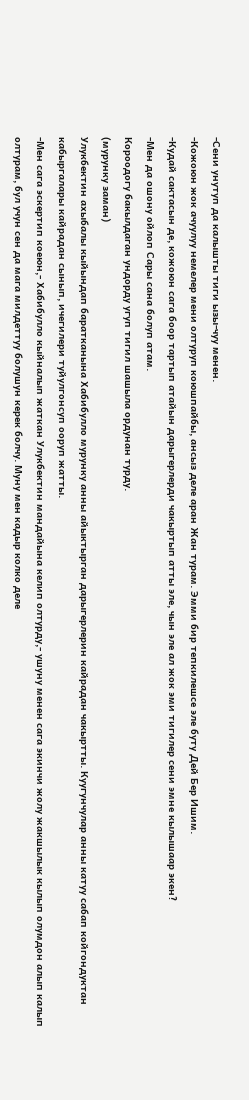-Сени унутуп да калышты тиги ызы-чуу менен.
-Кожоюн жок ачуулуу немелер мени олтуруп коюшпайбы, ансыз деле аран Жан турам. Эмми бир тепкилешсе эле буту Дей Бер Ишим.
-Кудай сактасын де, кожоюн сага боор тартып атайын дарыгерлерди чакыртып атты эле, чын эле ал жок эми тигилер сени эмне кылышаар экен?
-Мен да ошону ойлоп Сары сана болуп атам.
Короодогу бакылдаган ундорду угуп тигил шашыла ордунан турду.
(мурунку заман)
Улукбектин ахыбалы кыйындап баратканына Хабибулло мурунку анны айыктырган дарыгерлерин кайрадан чакыртты. Куугунчулар анны катуу сабап койгондуктан кабыргалары кайрадан сынып, ичегилери туйулгонсуп ооруп жатты.
-Мен сага эскертип коеюн,- Хабибулло кыйналып жаткан Улукбектин мандайына келип олтурду,- ушуну менен сага экинчи жолу жакшылык кылып олумдон алып калып олтурам, бул учун сен да мага милдеттуу болушун керек болчу. Муну мен кадыр колко деле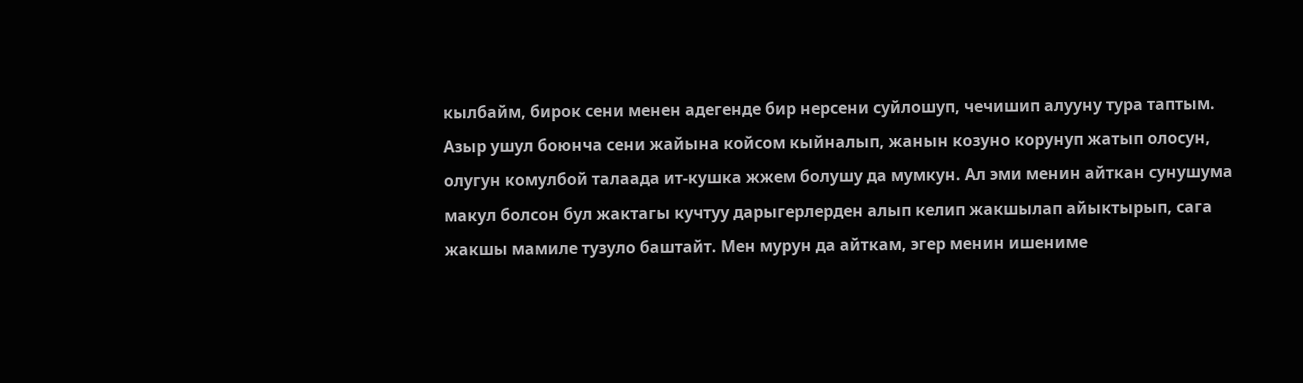кылбайм, бирок сени менен адегенде бир нерсени суйлошуп, чечишип алууну тура таптым. Азыр ушул боюнча сени жайына койсом кыйналып, жанын козуно корунуп жатып олосун, олугун комулбой талаада ит-кушка жжем болушу да мумкун. Ал эми менин айткан сунушума макул болсон бул жактагы кучтуу дарыгерлерден алып келип жакшылап айыктырып, сага жакшы мамиле тузуло баштайт. Мен мурун да айткам, эгер менин ишениме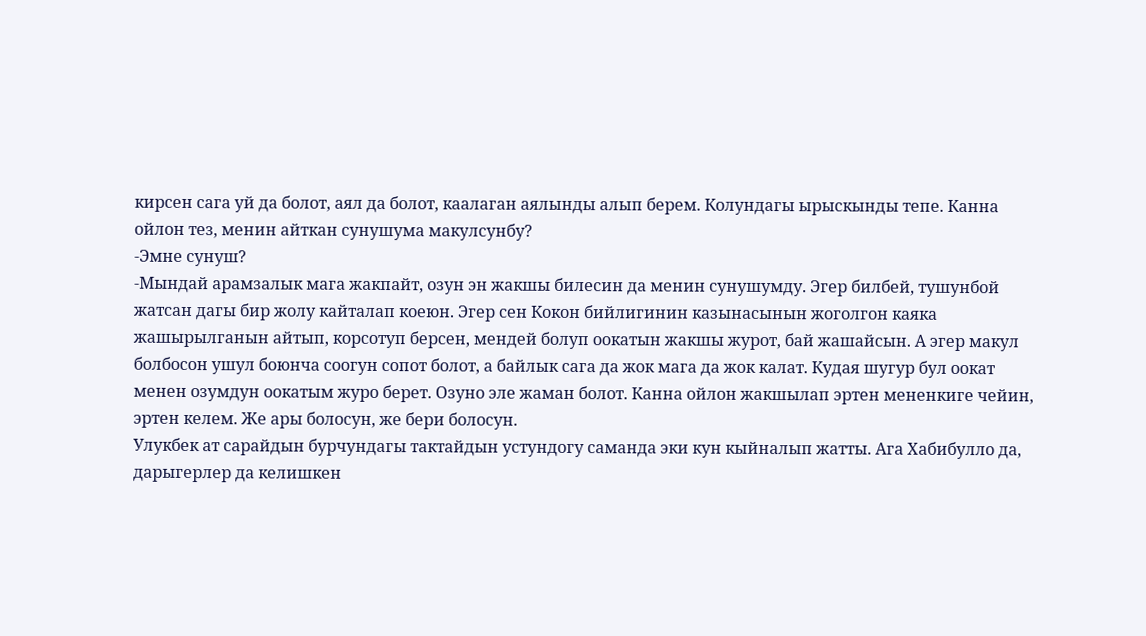кирсен сага уй да болот, аял да болот, каалаган аялынды алып берем. Колундагы ырыскынды тепе. Канна ойлон тез, менин айткан сунушума макулсунбу?
-Эмне сунуш?
-Мындай арамзалык мага жакпайт, озун эн жакшы билесин да менин сунушумду. Эгер билбей, тушунбой жатсан дагы бир жолу кайталап коеюн. Эгер сен Кокон бийлигинин казынасынын жоголгон каяка жашырылганын айтып, корсотуп берсен, мендей болуп оокатын жакшы журот, бай жашайсын. А эгер макул болбосон ушул боюнча соогун сопот болот, а байлык сага да жок мага да жок калат. Кудая шугур бул оокат менен озумдун оокатым журо берет. Озуно эле жаман болот. Канна ойлон жакшылап эртен мененкиге чейин, эртен келем. Же ары болосун, же бери болосун.
Улукбек ат сарайдын бурчундагы тактайдын устундогу саманда эки кун кыйналып жатты. Ага Хабибулло да, дарыгерлер да келишкен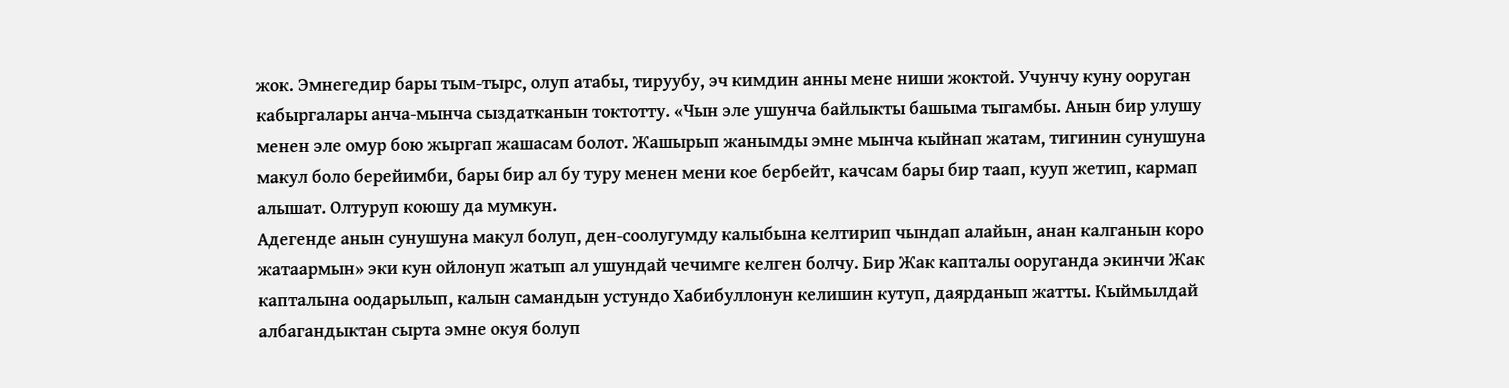жок. Эмнегедир бары тым-тырс, олуп атабы, тируубу, эч кимдин анны мене ниши жоктой. Учунчу куну ооруган кабыргалары анча-мынча сыздатканын токтотту. «Чын эле ушунча байлыкты башыма тыгамбы. Анын бир улушу менен эле омур бою жыргап жашасам болот. Жашырып жанымды эмне мынча кыйнап жатам, тигинин сунушуна макул боло берейимби, бары бир ал бу туру менен мени кое бербейт, качсам бары бир таап, кууп жетип, кармап алышат. Олтуруп коюшу да мумкун.
Адегенде анын сунушуна макул болуп, ден-соолугумду калыбына келтирип чындап алайын, анан калганын коро жатаармын» эки кун ойлонуп жатып ал ушундай чечимге келген болчу. Бир Жак капталы ооруганда экинчи Жак капталына оодарылып, калын самандын устундо Хабибуллонун келишин кутуп, даярданып жатты. Кыймылдай албагандыктан сырта эмне окуя болуп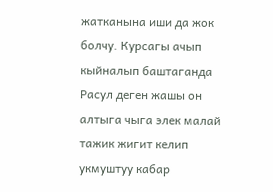жатканына иши да жок болчу. Курсагы ачып кыйналып баштаганда Расул деген жашы он алтыга чыга элек малай тажик жигит келип укмуштуу кабар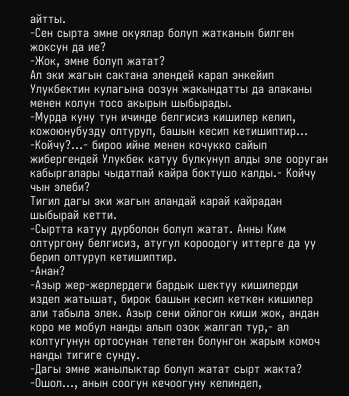айтты.
-Сен сырта эмне окуялар болуп жатканын билген жоксун да ие?
-Жок, эмне болуп жатат?
Ал эки жагын сактана элендей карап энкейип Улукбектин кулагына оозун жакындатты да алаканы менен колун тосо акырын шыбырады.
-Мурда куну тун ичинде белгисиз кишилер келип, кожоюнубузду олтуруп, башын кесип кетишиптир…
-Койчу?...- бироо ийне менен кочукко сайып жибергендей Улукбек катуу булкунуп алды эле ооруган кабыргалары чыдатпай кайра боктушо калды.- Койчу чын элеби?
Тигил дагы эки жагын аландай карай кайрадан шыбырай кетти.
-Сыртта катуу дурболон болуп жатат. Анны Ким олтургону белгисиз, атугул короодогу иттерге да уу берип олтуруп кетишиптир.
-Анан?
-Азыр жер-жерлердеги бардык шектуу кишилерди издеп жатышат, бирок башын кесип кеткен кишилер али табыла элек. Азыр сени ойлогон киши жок, андан коро ме мобул нанды алып озок жалгап тур,- ал колтугунун ортосунан тепетен болунгон жарым комоч нанды тигиге сунду.
-Дагы эмне жанылыктар болуп жатат сырт жакта?
-Ошол…, анын соогун кечоогуну кепиндеп,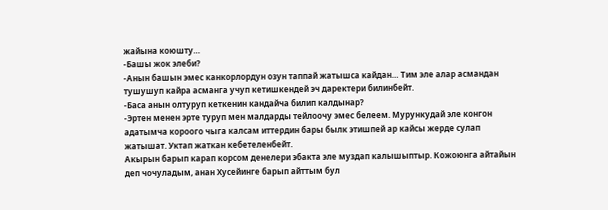жайына коюшту…
-Башы жок элеби?
-Анын башын эмес канкорлордун озун таппай жатышса кайдан… Тим эле алар асмандан тушушуп кайра асманга учуп кетишкендей эч даректери билинбейт.
-Баса анын олтуруп кеткенин кандайча билип калдынар?
-Эртен менен эрте туруп мен малдарды тейлоочу эмес белеем. Мурункудай эле конгон адатымча короого чыга калсам иттердин бары былк этишпей ар кайсы жерде сулап жатышат. Уктап жаткан кебетеленбейт.
Акырын барып карап корсом денелери эбакта эле муздап калышыптыр. Кожоюнга айтайын деп чочуладым, анан Хусейинге барып айттым бул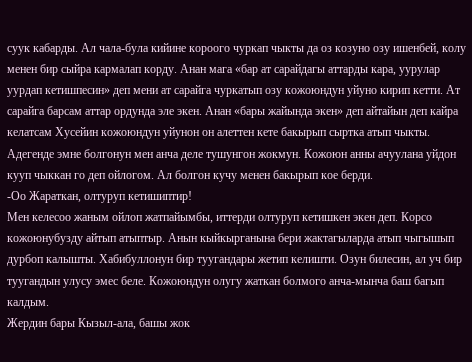суук кабарды. Ал чала-була кийине короого чуркап чыкты да оз козуно озу ишенбей, колу менен бир сыйра кармалап корду. Анан мага «бар ат сарайдагы аттарды кара, уурулар уурдап кетишпесин» деп мени ат сарайга чуркатып озу кожоюндун уйуно кирип кетти. Ат сарайга барсам аттар ордунда эле экен. Анан «бары жайында экен» деп айтайын деп кайра келатсам Хусейин кожоюндун уйунон он алеттен кете бакырып сыртка атып чыкты. Адегенде эмне болгонун мен анча деле тушунгон жокмун. Кожоюн анны ачуулана уйдон кууп чыккан го деп ойлогом. Ал болгон кучу менен бакырып кое берди.
-Оо Жараткан, олтуруп кетишиптир!
Мен келесоо жаным ойлоп жатпайымбы, иттерди олтуруп кетишкен экен деп. Корсо кожоюнубузду айтып атыптыр. Анын кыйкырганына бери жактагыларда атып чыгышып дурбоп калышты. Хабибуллонун бир туугандары жетип келишти. Озун билесин, ал уч бир туугандын улусу эмес беле. Кожоюндун олугу жаткан болмого анча-мынча баш багып калдым.
Жердин бары Кызыл-ала, башы жок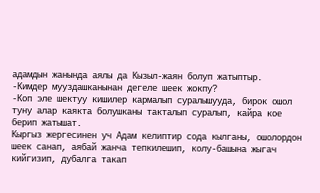адамдын жанында аялы да Кызыл-жаян болуп жатыптыр.
-Кимдер мууздашканынан дегеле шеек жокпу?
-Коп эле шектуу кишилер кармалып суралышууда, бирок ошол туну алар каякта болушканы такталып суралып, кайра кое берип жатышат.
Кыргыз жергесинен уч Адам келиптир сода кылганы, ошолордон шеек санап, аябай жанча тепкилешип, колу-башына жыгач кийгизип, дубалга такап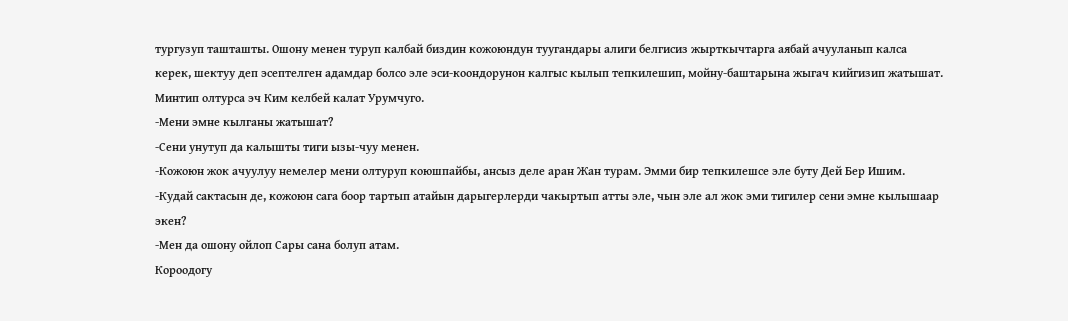тургузуп ташташты. Ошону менен туруп калбай биздин кожоюндун туугандары алиги белгисиз жырткычтарга аябай ачууланып калса керек, шектуу деп эсептелген адамдар болсо эле эси-коондорунон калгыс кылып тепкилешип, мойну-баштарына жыгач кийгизип жатышат. Минтип олтурса эч Ким келбей калат Урумчуго.
-Мени эмне кылганы жатышат?
-Сени унутуп да калышты тиги ызы-чуу менен.
-Кожоюн жок ачуулуу немелер мени олтуруп коюшпайбы, ансыз деле аран Жан турам. Эмми бир тепкилешсе эле буту Дей Бер Ишим.
-Кудай сактасын де, кожоюн сага боор тартып атайын дарыгерлерди чакыртып атты эле, чын эле ал жок эми тигилер сени эмне кылышаар экен?
-Мен да ошону ойлоп Сары сана болуп атам.
Короодогу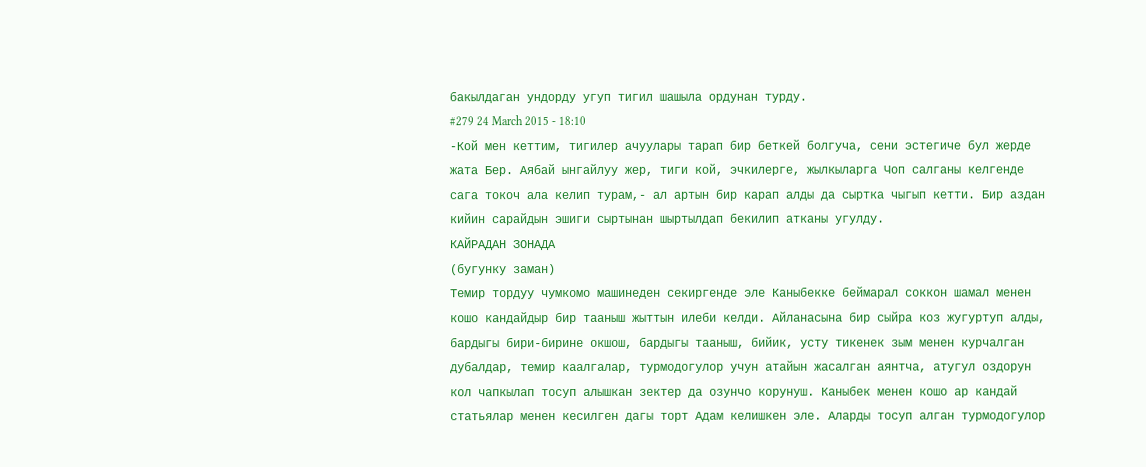бакылдаган ундорду угуп тигил шашыла ордунан турду.
#279 24 March 2015 - 18:10
-Кой мен кеттим, тигилер ачуулары тарап бир беткей болгуча, сени эстегиче бул жерде жата Бер. Аябай ынгайлуу жер, тиги кой, эчкилерге, жылкыларга Чоп салганы келгенде сага токоч ала келип турам,- ал артын бир карап алды да сыртка чыгып кетти. Бир аздан кийин сарайдын эшиги сыртынан шыртылдап бекилип атканы угулду.
КАЙРАДАН ЗОНАДА
(бугунку заман)
Темир тордуу чумкомо машинеден секиргенде эле Каныбекке беймарал соккон шамал менен кошо кандайдыр бир тааныш жыттын илеби келди. Айланасына бир сыйра коз жугуртуп алды, бардыгы бири-бирине окшош, бардыгы тааныш, бийик, усту тикенек зым менен курчалган дубалдар, темир каалгалар, турмодогулор учун атайын жасалган аянтча, атугул оздорун кол чапкылап тосуп алышкан зектер да озунчо корунуш. Каныбек менен кошо ар кандай статьялар менен кесилген дагы торт Адам келишкен эле. Аларды тосуп алган турмодогулор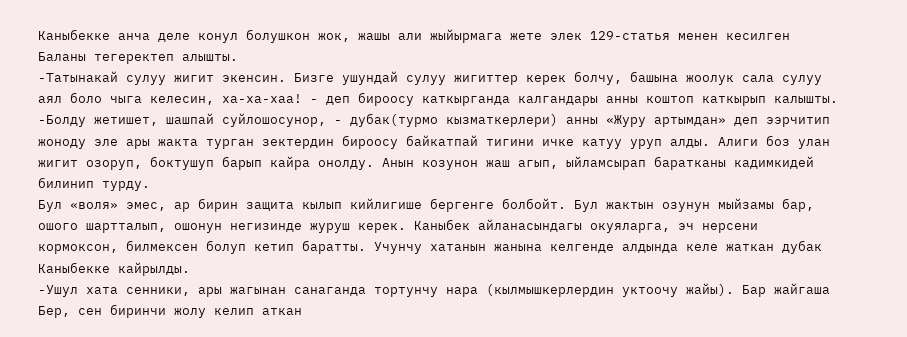Каныбекке анча деле конул болушкон жок, жашы али жыйырмага жете элек 129-статья менен кесилген Баланы тегеректеп алышты.
-Татынакай сулуу жигит экенсин. Бизге ушундай сулуу жигиттер керек болчу, башына жоолук сала сулуу аял боло чыга келесин, ха-ха-хаа! - деп бироосу каткырганда калгандары анны коштоп каткырып калышты.
-Болду жетишет, шашпай суйлошосунор, - дубак(турмо кызматкерлери) анны «Журу артымдан» деп ээрчитип жоноду эле ары жакта турган зектердин бироосу байкатпай тигини ичке катуу уруп алды. Алиги боз улан жигит озоруп, боктушуп барып кайра онолду. Анын козунон жаш агып, ыйламсырап баратканы кадимкидей билинип турду.
Бул «воля» эмес, ар бирин защита кылып кийлигише бергенге болбойт. Бул жактын озунун мыйзамы бар, ошого шартталып, ошонун негизинде журуш керек. Каныбек айланасындагы окуяларга, эч нерсени кормоксон, билмексен болуп кетип баратты. Учунчу хатанын жанына келгенде алдында келе жаткан дубак Каныбекке кайрылды.
-Ушул хата сенники, ары жагынан санаганда тортунчу нара (кылмышкерлердин уктоочу жайы). Бар жайгаша Бер, сен биринчи жолу келип аткан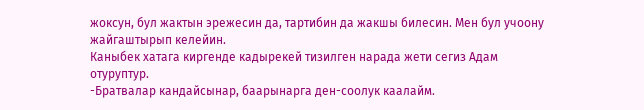жоксун, бул жактын эрежесин да, тартибин да жакшы билесин. Мен бул учоону жайгаштырып келейин.
Каныбек хатага киргенде кадырекей тизилген нарада жети сегиз Адам отуруптур.
-Братвалар кандайсынар, баарынарга ден-соолук каалайм.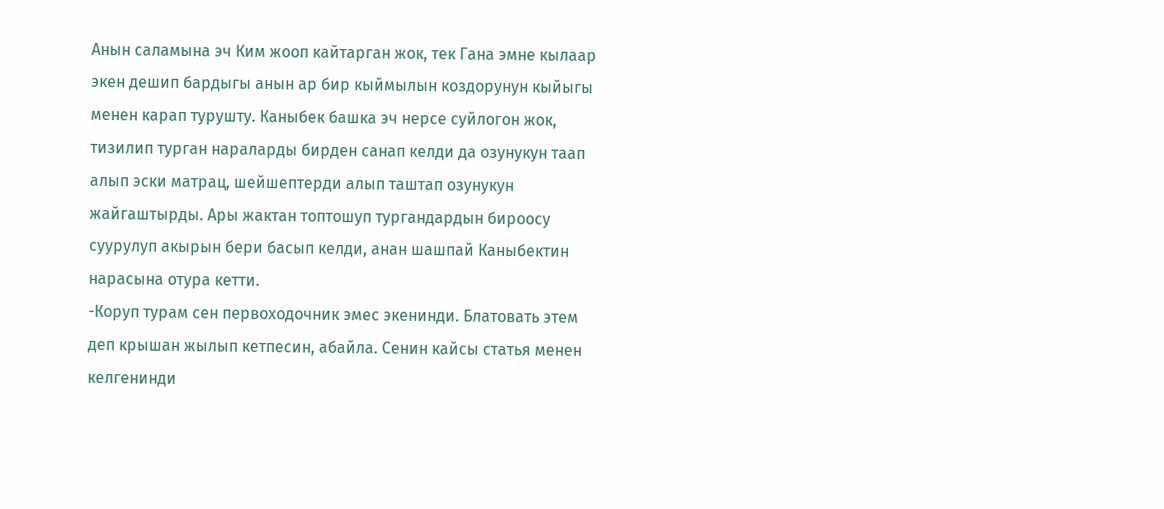Анын саламына эч Ким жооп кайтарган жок, тек Гана эмне кылаар экен дешип бардыгы анын ар бир кыймылын коздорунун кыйыгы менен карап турушту. Каныбек башка эч нерсе суйлогон жок, тизилип турган нараларды бирден санап келди да озунукун таап алып эски матрац, шейшептерди алып таштап озунукун жайгаштырды. Ары жактан топтошуп тургандардын бироосу суурулуп акырын бери басып келди, анан шашпай Каныбектин нарасына отура кетти.
-Коруп турам сен первоходочник эмес экенинди. Блатовать этем деп крышан жылып кетпесин, абайла. Сенин кайсы статья менен келгенинди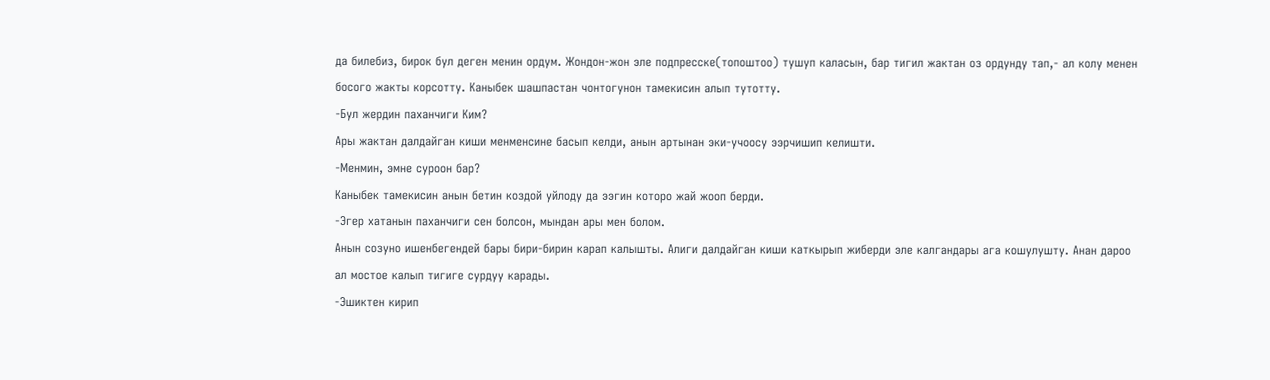да билебиз, бирок бул деген менин ордум. Жондон-жон эле подпресске(топоштоо) тушуп каласын, бар тигил жактан оз ордунду тап,- ал колу менен босого жакты корсотту. Каныбек шашпастан чонтогунон тамекисин алып тутотту.
-Бул жердин паханчиги Ким?
Ары жактан далдайган киши менменсине басып келди, анын артынан эки-учоосу ээрчишип келишти.
-Менмин, эмне суроон бар?
Каныбек тамекисин анын бетин коздой уйлоду да ээгин которо жай жооп берди.
-Эгер хатанын паханчиги сен болсон, мындан ары мен болом.
Анын созуно ишенбегендей бары бири-бирин карап калышты. Алиги далдайган киши каткырып жиберди эле калгандары ага кошулушту. Анан дароо ал мостое калып тигиге сурдуу карады.
-Эшиктен кирип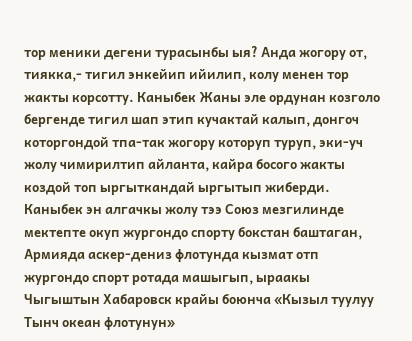тор меники дегени турасынбы ыя? Анда жогору от, тиякка,- тигил энкейип ийилип, колу менен тор жакты корсотту. Каныбек Жаны эле ордунан козголо бергенде тигил шап этип кучактай калып, донгоч которгондой тпа-так жогору которуп туруп, эки-уч жолу чимирилтип айланта, кайра босого жакты коздой топ ыргыткандай ыргытып жиберди. Каныбек эн алгачкы жолу тээ Союз мезгилинде мектепте окуп жургондо спорту бокстан баштаган, Армияда аскер-дениз флотунда кызмат отп жургондо спорт ротада машыгып, ыраакы Чыгыштын Хабаровск крайы боюнча «Кызыл туулуу Тынч океан флотунун»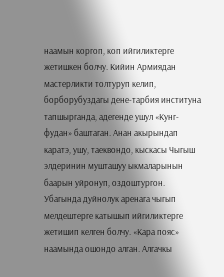наамын коргоп, коп ийгиликтерге жетишкен болчу. Кийин Армиядан мастерликти толтуруп келип, борборубуздагы дене-тарбия институна тапшырганда, адегенде ушул «Кунг-фудан» баштаган. Анан акырындап каратэ, ушу, таеквондо, кыскасы Чыгыш элдеринин мушташуу ыкмаларынын баарын уйронуп, оздоштургон. Убагында дуйнолук аренага чыгып мелдештерге катышып ийгиликтерге жетишип келген болчу. «Кара пояс» наамында ошондо алган. Алгачкы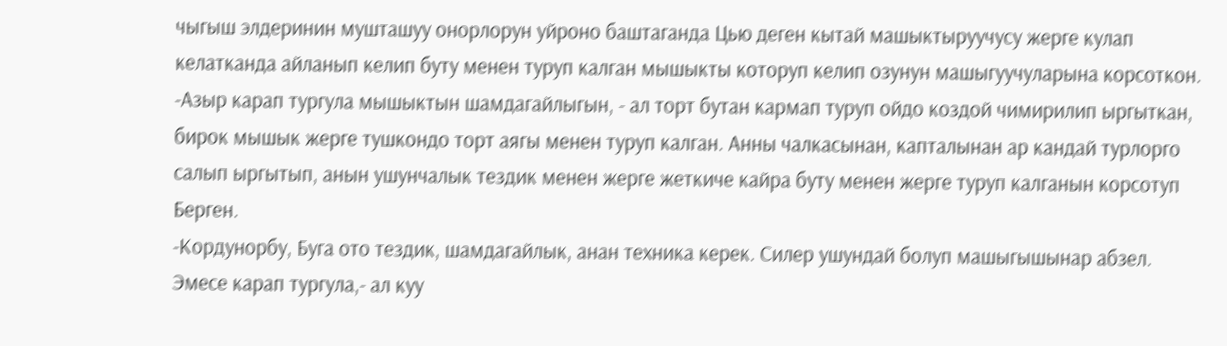чыгыш элдеринин мушташуу онорлорун уйроно баштаганда Цью деген кытай машыктыруучусу жерге кулап келатканда айланып келип буту менен туруп калган мышыкты которуп келип озунун машыгуучуларына корсоткон.
-Азыр карап тургула мышыктын шамдагайлыгын, - ал торт бутан кармап туруп ойдо коздой чимирилип ыргыткан, бирок мышык жерге тушкондо торт аягы менен туруп калган. Анны чалкасынан, капталынан ар кандай турлорго салып ыргытып, анын ушунчалык тездик менен жерге жеткиче кайра буту менен жерге туруп калганын корсотуп Берген.
-Кордунорбу, Буга ото тездик, шамдагайлык, анан техника керек. Силер ушундай болуп машыгышынар абзел. Эмесе карап тургула,- ал куу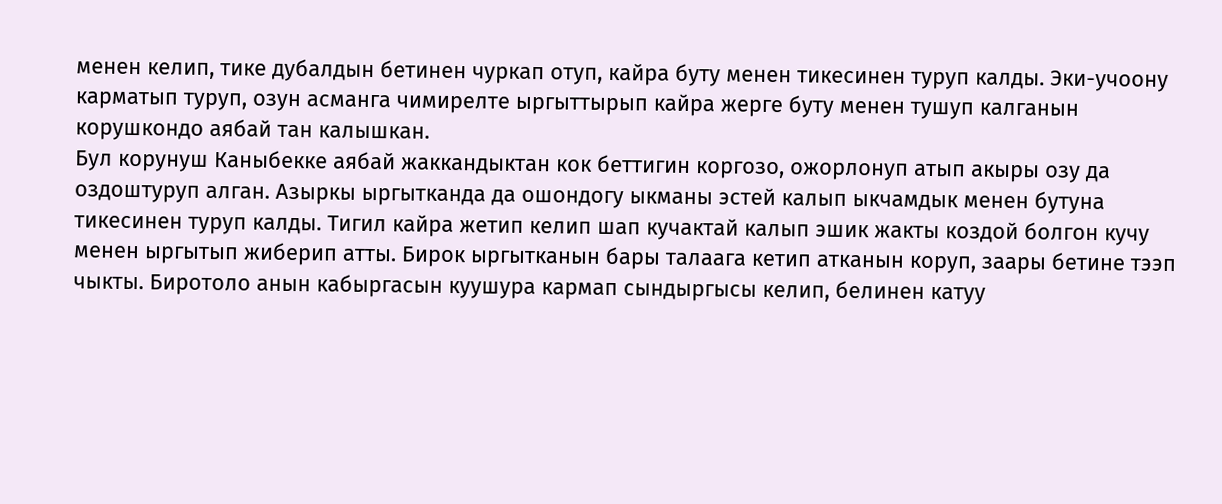менен келип, тике дубалдын бетинен чуркап отуп, кайра буту менен тикесинен туруп калды. Эки-учоону карматып туруп, озун асманга чимирелте ыргыттырып кайра жерге буту менен тушуп калганын корушкондо аябай тан калышкан.
Бул корунуш Каныбекке аябай жаккандыктан кок беттигин коргозо, ожорлонуп атып акыры озу да оздоштуруп алган. Азыркы ыргытканда да ошондогу ыкманы эстей калып ыкчамдык менен бутуна тикесинен туруп калды. Тигил кайра жетип келип шап кучактай калып эшик жакты коздой болгон кучу менен ыргытып жиберип атты. Бирок ыргытканын бары талаага кетип атканын коруп, заары бетине тээп чыкты. Биротоло анын кабыргасын куушура кармап сындыргысы келип, белинен катуу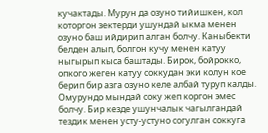кучактады. Мурун да озуно тийишкен, кол которгон зектерди ушундай ыкма менен озуно баш ийдирип алган болчу. Каныбекти белден алып, болгон кучу менен катуу ныгырып кыса баштады. Бирок, бойрокко, опкого жеген катуу соккудан эки колун кое берип бир азга озуно келе албай туруп калды. Омурундо мындай соку жеп коргон эмес болчу. Бир кезде ушунчалык чагылгандай тездик менен усту-устуно согулган соккуга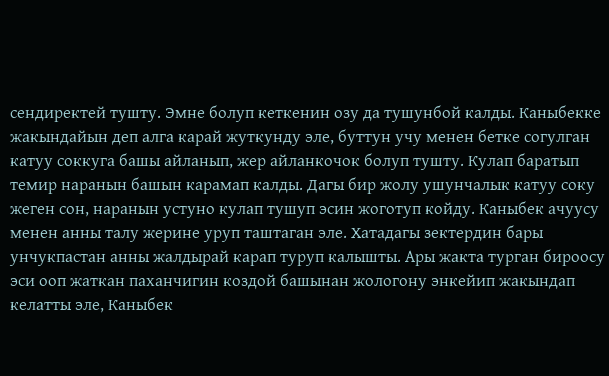сендиректей тушту. Эмне болуп кеткенин озу да тушунбой калды. Каныбекке жакындайын деп алга карай жуткунду эле, буттун учу менен бетке согулган катуу соккуга башы айланып, жер айланкочок болуп тушту. Кулап баратып темир наранын башын карамап калды. Дагы бир жолу ушунчалык катуу соку жеген сон, наранын устуно кулап тушуп эсин жоготуп койду. Каныбек ачуусу менен анны талу жерине уруп таштаган эле. Хатадагы зектердин бары унчукпастан анны жалдырай карап туруп калышты. Ары жакта турган бироосу эси ооп жаткан паханчигин коздой башынан жологону энкейип жакындап келатты эле, Каныбек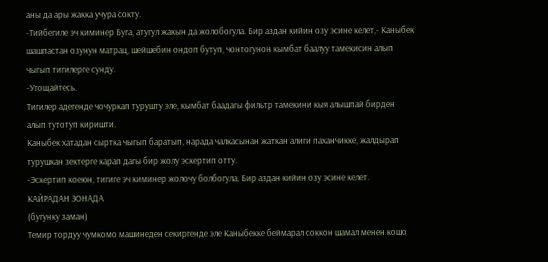аны да ары жакка учура сокту.
-Тийбегиле эч киминер Буга, атугул жакын да жолобогула. Бир аздан кийин озу эсине келет,- Каныбек шашпастан озунун матрац, шейшебин ондоп бутуп, чонтогунон кымбат баалуу тамекисин алып чыгып тигилерге сунду.
-Угощайтесь.
Тигилер адегенде чочуркап турушту эле, кымбат баадагы фильтр тамекини кыя алышпай бирден алып тутотуп киришти.
Каныбек хатадан сыртка чыгып баратып, нарада чалкасынан жаткан алиги паханчикке, жалдырап турушкан зектерге карап дагы бир жолу эскертип отту.
-Эскертип коеюн, тигиге эч киминер жолочу болбогула. Бир аздан кийин озу эсине келет.
КАЙРАДАН ЗОНАДА
(бугунку заман)
Темир тордуу чумкомо машинеден секиргенде эле Каныбекке беймарал соккон шамал менен кошо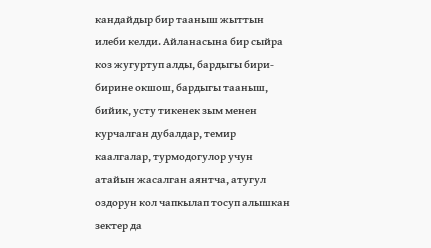кандайдыр бир тааныш жыттын илеби келди. Айланасына бир сыйра коз жугуртуп алды, бардыгы бири-бирине окшош, бардыгы тааныш, бийик, усту тикенек зым менен курчалган дубалдар, темир каалгалар, турмодогулор учун атайын жасалган аянтча, атугул оздорун кол чапкылап тосуп алышкан зектер да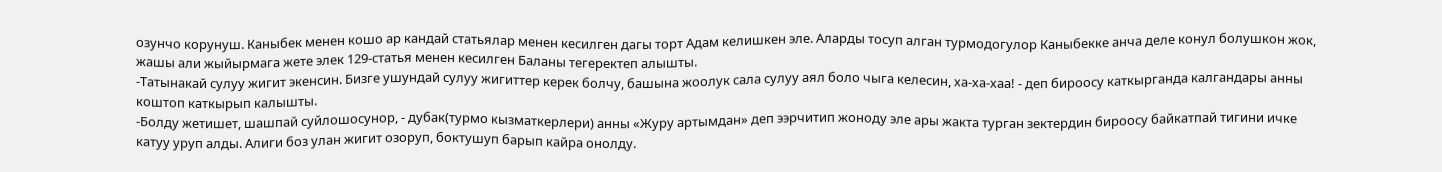озунчо корунуш. Каныбек менен кошо ар кандай статьялар менен кесилген дагы торт Адам келишкен эле. Аларды тосуп алган турмодогулор Каныбекке анча деле конул болушкон жок, жашы али жыйырмага жете элек 129-статья менен кесилген Баланы тегеректеп алышты.
-Татынакай сулуу жигит экенсин. Бизге ушундай сулуу жигиттер керек болчу, башына жоолук сала сулуу аял боло чыга келесин, ха-ха-хаа! - деп бироосу каткырганда калгандары анны коштоп каткырып калышты.
-Болду жетишет, шашпай суйлошосунор, - дубак(турмо кызматкерлери) анны «Журу артымдан» деп ээрчитип жоноду эле ары жакта турган зектердин бироосу байкатпай тигини ичке катуу уруп алды. Алиги боз улан жигит озоруп, боктушуп барып кайра онолду.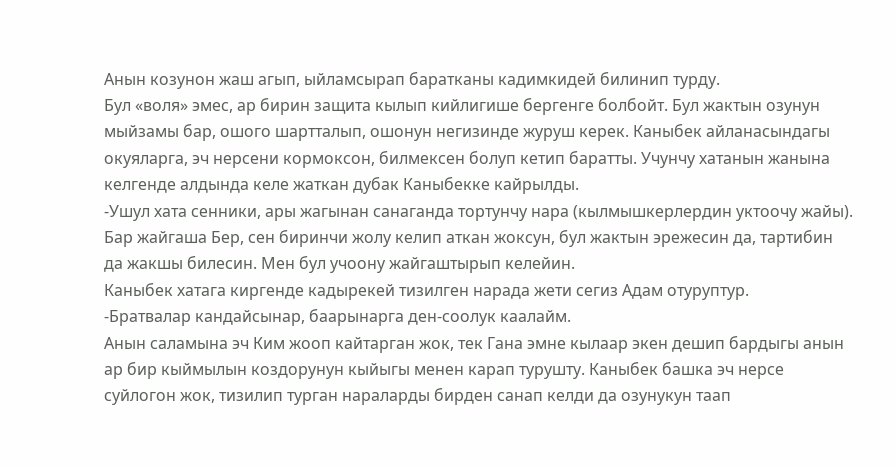Анын козунон жаш агып, ыйламсырап баратканы кадимкидей билинип турду.
Бул «воля» эмес, ар бирин защита кылып кийлигише бергенге болбойт. Бул жактын озунун мыйзамы бар, ошого шартталып, ошонун негизинде журуш керек. Каныбек айланасындагы окуяларга, эч нерсени кормоксон, билмексен болуп кетип баратты. Учунчу хатанын жанына келгенде алдында келе жаткан дубак Каныбекке кайрылды.
-Ушул хата сенники, ары жагынан санаганда тортунчу нара (кылмышкерлердин уктоочу жайы). Бар жайгаша Бер, сен биринчи жолу келип аткан жоксун, бул жактын эрежесин да, тартибин да жакшы билесин. Мен бул учоону жайгаштырып келейин.
Каныбек хатага киргенде кадырекей тизилген нарада жети сегиз Адам отуруптур.
-Братвалар кандайсынар, баарынарга ден-соолук каалайм.
Анын саламына эч Ким жооп кайтарган жок, тек Гана эмне кылаар экен дешип бардыгы анын ар бир кыймылын коздорунун кыйыгы менен карап турушту. Каныбек башка эч нерсе суйлогон жок, тизилип турган нараларды бирден санап келди да озунукун таап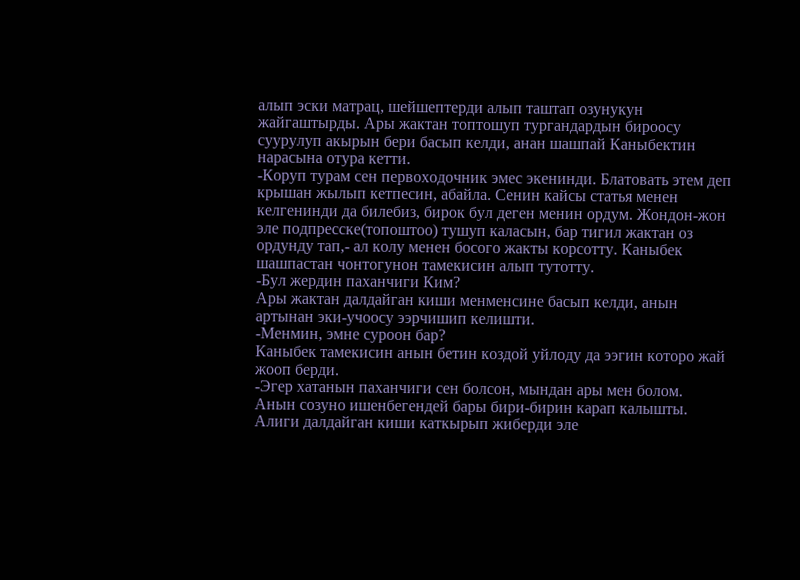алып эски матрац, шейшептерди алып таштап озунукун жайгаштырды. Ары жактан топтошуп тургандардын бироосу суурулуп акырын бери басып келди, анан шашпай Каныбектин нарасына отура кетти.
-Коруп турам сен первоходочник эмес экенинди. Блатовать этем деп крышан жылып кетпесин, абайла. Сенин кайсы статья менен келгенинди да билебиз, бирок бул деген менин ордум. Жондон-жон эле подпресске(топоштоо) тушуп каласын, бар тигил жактан оз ордунду тап,- ал колу менен босого жакты корсотту. Каныбек шашпастан чонтогунон тамекисин алып тутотту.
-Бул жердин паханчиги Ким?
Ары жактан далдайган киши менменсине басып келди, анын артынан эки-учоосу ээрчишип келишти.
-Менмин, эмне суроон бар?
Каныбек тамекисин анын бетин коздой уйлоду да ээгин которо жай жооп берди.
-Эгер хатанын паханчиги сен болсон, мындан ары мен болом.
Анын созуно ишенбегендей бары бири-бирин карап калышты. Алиги далдайган киши каткырып жиберди эле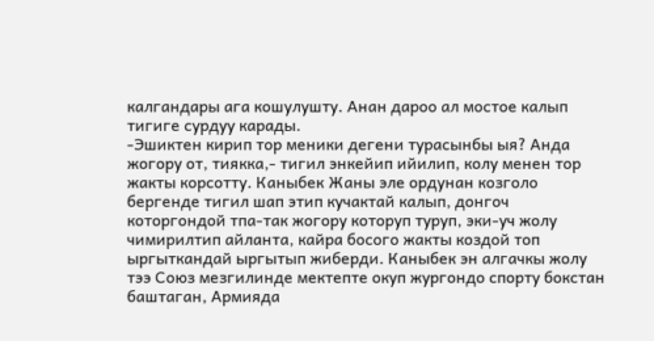калгандары ага кошулушту. Анан дароо ал мостое калып тигиге сурдуу карады.
-Эшиктен кирип тор меники дегени турасынбы ыя? Анда жогору от, тиякка,- тигил энкейип ийилип, колу менен тор жакты корсотту. Каныбек Жаны эле ордунан козголо бергенде тигил шап этип кучактай калып, донгоч которгондой тпа-так жогору которуп туруп, эки-уч жолу чимирилтип айланта, кайра босого жакты коздой топ ыргыткандай ыргытып жиберди. Каныбек эн алгачкы жолу тээ Союз мезгилинде мектепте окуп жургондо спорту бокстан баштаган, Армияда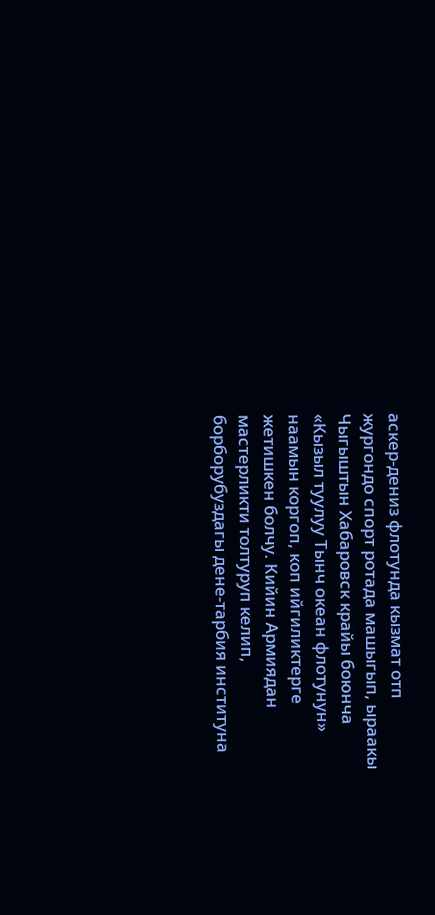аскер-дениз флотунда кызмат отп жургондо спорт ротада машыгып, ыраакы Чыгыштын Хабаровск крайы боюнча «Кызыл туулуу Тынч океан флотунун» наамын коргоп, коп ийгиликтерге жетишкен болчу. Кийин Армиядан мастерликти толтуруп келип, борборубуздагы дене-тарбия институна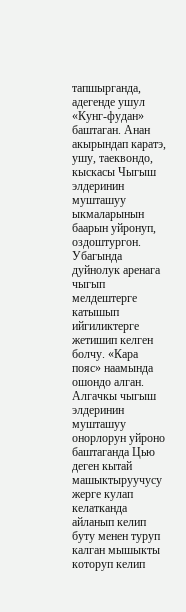тапшырганда, адегенде ушул «Кунг-фудан» баштаган. Анан акырындап каратэ, ушу, таеквондо, кыскасы Чыгыш элдеринин мушташуу ыкмаларынын баарын уйронуп, оздоштургон. Убагында дуйнолук аренага чыгып мелдештерге катышып ийгиликтерге жетишип келген болчу. «Кара пояс» наамында ошондо алган. Алгачкы чыгыш элдеринин мушташуу онорлорун уйроно баштаганда Цью деген кытай машыктыруучусу жерге кулап келатканда айланып келип буту менен туруп калган мышыкты которуп келип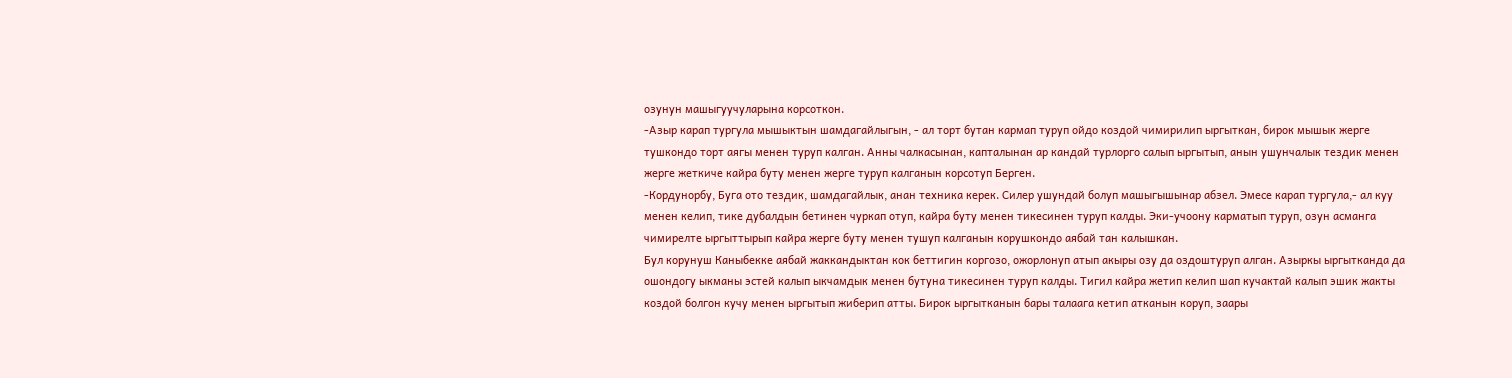озунун машыгуучуларына корсоткон.
-Азыр карап тургула мышыктын шамдагайлыгын, - ал торт бутан кармап туруп ойдо коздой чимирилип ыргыткан, бирок мышык жерге тушкондо торт аягы менен туруп калган. Анны чалкасынан, капталынан ар кандай турлорго салып ыргытып, анын ушунчалык тездик менен жерге жеткиче кайра буту менен жерге туруп калганын корсотуп Берген.
-Кордунорбу, Буга ото тездик, шамдагайлык, анан техника керек. Силер ушундай болуп машыгышынар абзел. Эмесе карап тургула,- ал куу менен келип, тике дубалдын бетинен чуркап отуп, кайра буту менен тикесинен туруп калды. Эки-учоону карматып туруп, озун асманга чимирелте ыргыттырып кайра жерге буту менен тушуп калганын корушкондо аябай тан калышкан.
Бул корунуш Каныбекке аябай жаккандыктан кок беттигин коргозо, ожорлонуп атып акыры озу да оздоштуруп алган. Азыркы ыргытканда да ошондогу ыкманы эстей калып ыкчамдык менен бутуна тикесинен туруп калды. Тигил кайра жетип келип шап кучактай калып эшик жакты коздой болгон кучу менен ыргытып жиберип атты. Бирок ыргытканын бары талаага кетип атканын коруп, заары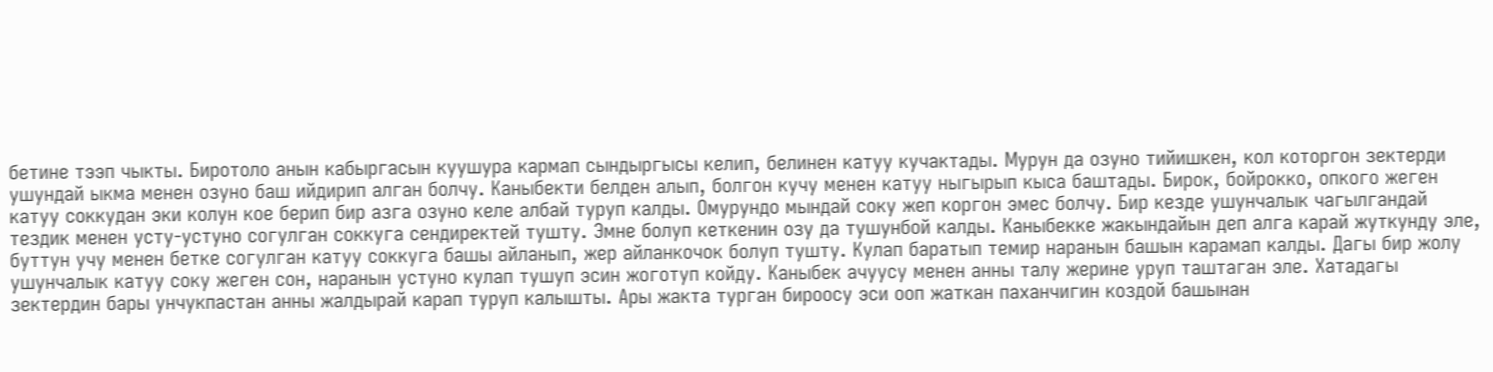бетине тээп чыкты. Биротоло анын кабыргасын куушура кармап сындыргысы келип, белинен катуу кучактады. Мурун да озуно тийишкен, кол которгон зектерди ушундай ыкма менен озуно баш ийдирип алган болчу. Каныбекти белден алып, болгон кучу менен катуу ныгырып кыса баштады. Бирок, бойрокко, опкого жеген катуу соккудан эки колун кое берип бир азга озуно келе албай туруп калды. Омурундо мындай соку жеп коргон эмес болчу. Бир кезде ушунчалык чагылгандай тездик менен усту-устуно согулган соккуга сендиректей тушту. Эмне болуп кеткенин озу да тушунбой калды. Каныбекке жакындайын деп алга карай жуткунду эле, буттун учу менен бетке согулган катуу соккуга башы айланып, жер айланкочок болуп тушту. Кулап баратып темир наранын башын карамап калды. Дагы бир жолу ушунчалык катуу соку жеген сон, наранын устуно кулап тушуп эсин жоготуп койду. Каныбек ачуусу менен анны талу жерине уруп таштаган эле. Хатадагы зектердин бары унчукпастан анны жалдырай карап туруп калышты. Ары жакта турган бироосу эси ооп жаткан паханчигин коздой башынан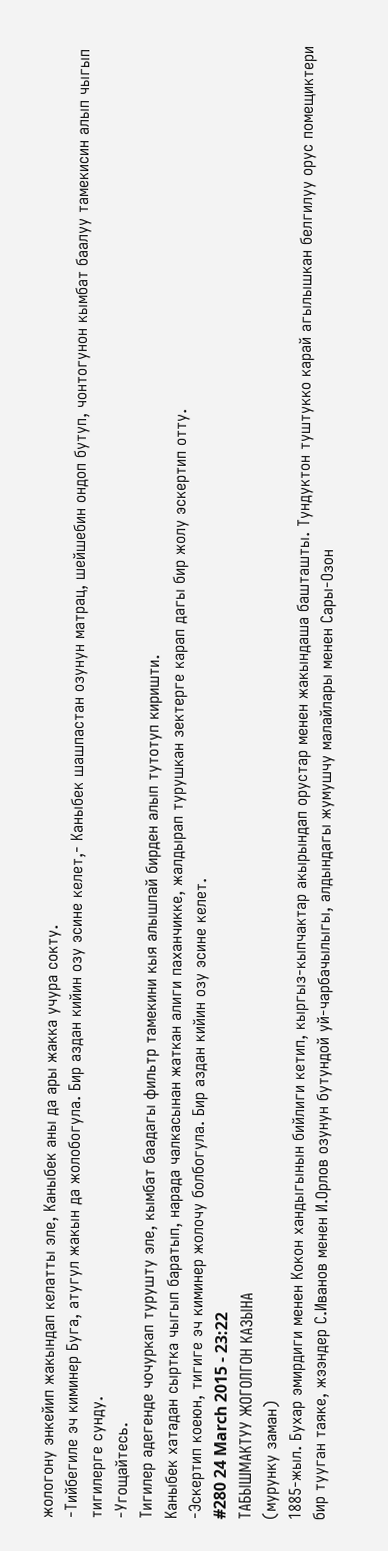жологону энкейип жакындап келатты эле, Каныбек аны да ары жакка учура сокту.
-Тийбегиле эч киминер Буга, атугул жакын да жолобогула. Бир аздан кийин озу эсине келет,- Каныбек шашпастан озунун матрац, шейшебин ондоп бутуп, чонтогунон кымбат баалуу тамекисин алып чыгып тигилерге сунду.
-Угощайтесь.
Тигилер адегенде чочуркап турушту эле, кымбат баадагы фильтр тамекини кыя алышпай бирден алып тутотуп киришти.
Каныбек хатадан сыртка чыгып баратып, нарада чалкасынан жаткан алиги паханчикке, жалдырап турушкан зектерге карап дагы бир жолу эскертип отту.
-Эскертип коеюн, тигиге эч киминер жолочу болбогула. Бир аздан кийин озу эсине келет.
#280 24 March 2015 - 23:22
ТАБЫШМАКТУУ ЖОГОЛГОН КАЗЫНА
(мурунку заман)
1885-жыл. Бухар эмирдиги менен Кокон хандыгынын бийлиги кетип, кыргыз-кыпчактар акырындап орустар менен жакындаша башташты. Тундуктон туштукко карай агылышкан белгилуу орус помещиктери бир тууган таяке, жээндер С.Иванов менен И.Орлов озунун бутундой уй-чарбачылыгы, алдындагы жумушчу малайлары менен Сары-Озон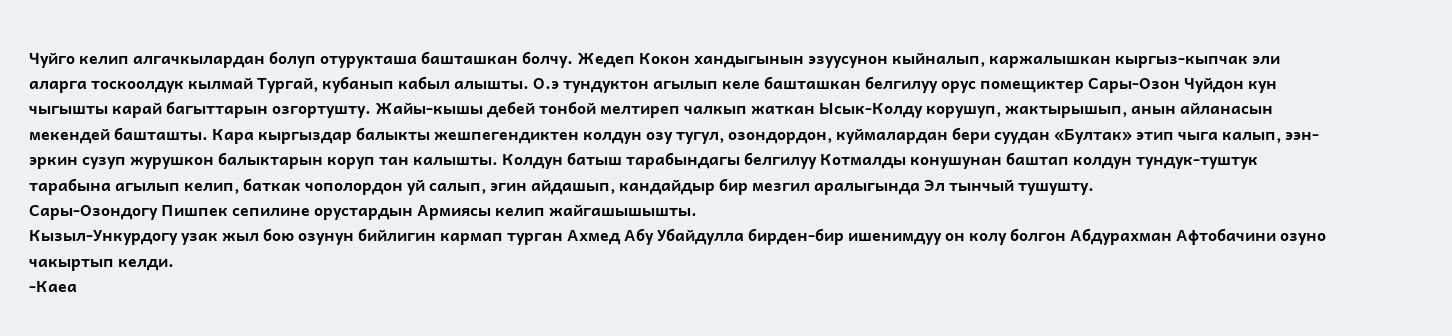Чуйго келип алгачкылардан болуп отурукташа башташкан болчу. Жедеп Кокон хандыгынын эзуусунон кыйналып, каржалышкан кыргыз-кыпчак эли аларга тоскоолдук кылмай Тургай, кубанып кабыл алышты. О.э тундуктон агылып келе башташкан белгилуу орус помещиктер Сары-Озон Чуйдон кун чыгышты карай багыттарын озгортушту. Жайы-кышы дебей тонбой мелтиреп чалкып жаткан Ысык-Колду корушуп, жактырышып, анын айланасын мекендей башташты. Кара кыргыздар балыкты жешпегендиктен колдун озу тугул, озондордон, куймалардан бери суудан «Бултак» этип чыга калып, ээн-эркин сузуп журушкон балыктарын коруп тан калышты. Колдун батыш тарабындагы белгилуу Котмалды конушунан баштап колдун тундук-туштук тарабына агылып келип, баткак чополордон уй салып, эгин айдашып, кандайдыр бир мезгил аралыгында Эл тынчый тушушту.
Сары-Озондогу Пишпек сепилине орустардын Армиясы келип жайгашышышты.
Кызыл-Ункурдогу узак жыл бою озунун бийлигин кармап турган Ахмед Абу Убайдулла бирден-бир ишенимдуу он колу болгон Абдурахман Афтобачини озуно чакыртып келди.
-Каеа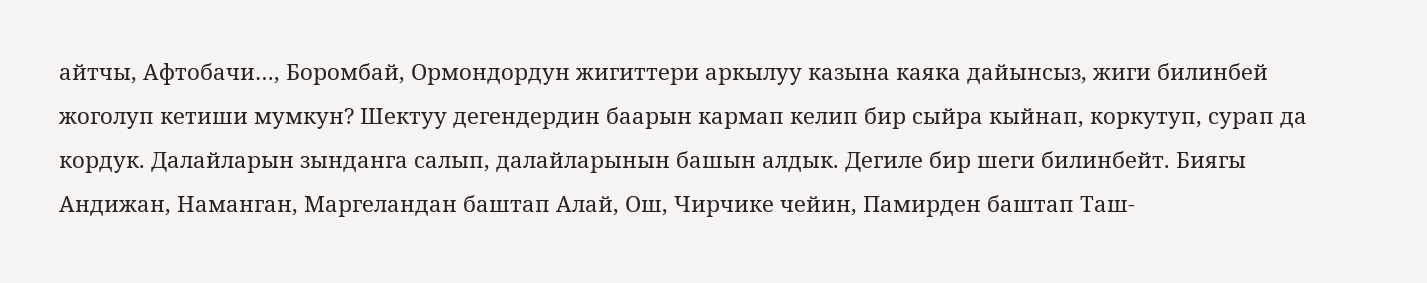айтчы, Афтобачи…, Боромбай, Ормондордун жигиттери аркылуу казына каяка дайынсыз, жиги билинбей жоголуп кетиши мумкун? Шектуу дегендердин баарын кармап келип бир сыйра кыйнап, коркутуп, сурап да кордук. Далайларын зынданга салып, далайларынын башын алдык. Дегиле бир шеги билинбейт. Биягы Андижан, Наманган, Маргеландан баштап Алай, Ош, Чирчике чейин, Памирден баштап Таш-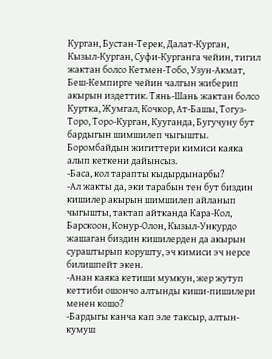Курган, Бустан-Терек, Далат-Курган, Кызыл-Курган, Суфи-Курганга чейин, тигил жактан болсо Кетмен-Тобо, Узун-Акмат, Беш-Кемпирге чейин чалгын жиберип акырын издеттик. Тянь-Шань жактан болсо Куртка, Жумгал, Кочкор, Ат-Башы, Тогуз-Торо, Торо-Курган, Кууганда, Бугучуну бут бардыгын шимшилеп чыгышты. Боромбайдын жигиттери кимиси каяка алып кеткени дайынсыз.
-Баса, кол тарапты кыдырдынарбы?
-Ал жакты да, эки тарабын тен бут биздин кишилер акырын шимшилеп айланып чыгышты, тактап айтканда Кара-Кол, Барскоон, Конур-Олон, Кызыл-Ункурдо жашаган биздин кишилерден да акырын сураштырып корушту, эч кимиси эч нерсе билишпейт экен.
-Анан каяка кетиши мумкун, жер жутуп кеттиби ошончо алтынды киши-пишилери менен кошо?
-Бардыгы канча кап эле таксыр, алтын-кумуш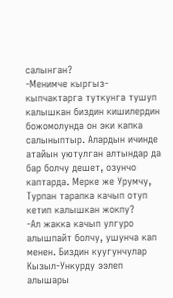салынган?
-Менимче кыргыз-кыпчактарга туткунга тушуп калышкан биздин кишилердин божомолунда он эки капка салыныптыр. Алардын ичинде атайын уютулган алтындар да бар болчу дешет, озунчо каптарда. Мерке же Урумчу, Турпан тарапка качып отуп кетип калышкан жокпу?
-Ал жакка качып улгуро алышпайт болчу, ушунча кап менен. Биздин куугунчулар Кызыл-Ункурду ээлеп алышары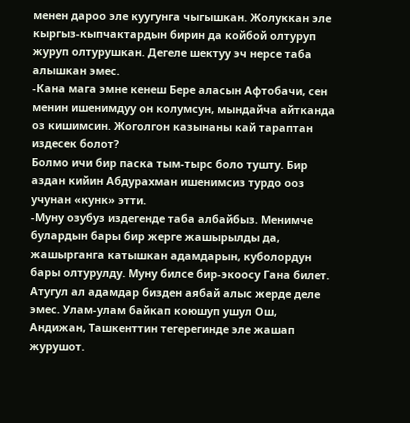менен дароо эле куугунга чыгышкан. Жолуккан эле кыргыз-кыпчактардын бирин да койбой олтуруп журуп олтурушкан. Дегеле шектуу эч нерсе таба алышкан эмес.
-Кана мага эмне кенеш Бере аласын Афтобачи, сен менин ишенимдуу он колумсун, мындайча айтканда оз кишимсин. Жоголгон казынаны кай тараптан издесек болот?
Болмо ичи бир паска тым-тырс боло тушту. Бир аздан кийин Абдурахман ишенимсиз турдо ооз учунан «кунк» этти.
-Муну озубуз издегенде таба албайбыз. Менимче булардын бары бир жерге жашырылды да, жашырганга катышкан адамдарын, куболордун бары олтурулду. Муну билсе бир-экоосу Гана билет. Атугул ал адамдар бизден аябай алыс жерде деле эмес. Улам-улам байкап коюшуп ушул Ош, Андижан, Ташкенттин тегерегинде эле жашап журушот.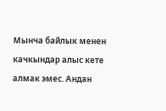Мынча байлык менен качкындар алыс кете алмак эмес. Андан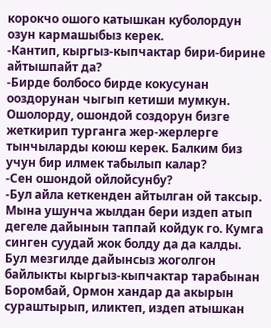корокчо ошого катышкан куболордун озун кармашыбыз керек.
-Кантип, кыргыз-кыпчактар бири-бирине айтышпайт да?
-Бирде болбосо бирде кокусунан ооздорунан чыгып кетиши мумкун. Ошолорду, ошондой создорун бизге жеткирип турганга жер-жерлерге тынчыларды коюш керек. Балким биз учун бир илмек табылып калар?
-Сен ошондой ойлойсунбу?
-Бул айла кеткенден айтылган ой таксыр. Мына ушунча жылдан бери издеп атып дегеле дайынын таппай койдук го. Кумга синген суудай жок болду да да калды.
Бул мезгилде дайынсыз жоголгон байлыкты кыргыз-кыпчактар тарабынан Боромбай, Ормон хандар да акырын сураштырып, иликтеп, издеп атышкан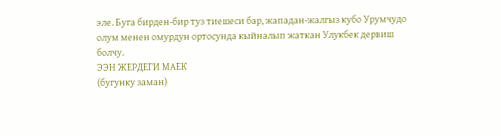эле. Буга бирден-бир туз тиешеси бар, жападан-жалгыз кубо Урумчудо олум менен омурдун ортосунда кыйналып жаткан Улукбек дервиш болчу.
ЭЭН ЖЕРДЕГИ МАЕК
(бугунку заман)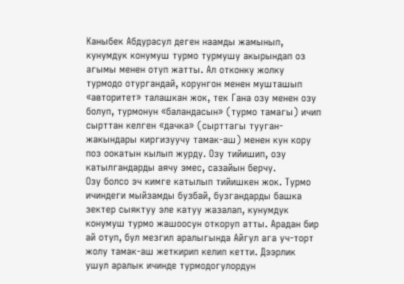Каныбек Абдурасул деген наамды жамынып, кунумдук конумуш турмо турмушу акырындап оз агымы менен отуп жатты. Ал отконку жолку турмодо отургандай, корунгон менен мушташып «авторитет» талашкан жок, тек Гана озу менен озу болуп, турмонун «баландасын» (турмо тамагы) ичип сырттан келген «дачка» (сырттагы тууган-жакындары киргизуучу тамак-аш) менен кун кору поз оокатын кылып журду. Озу тийишип, озу катылгандарды аячу эмес, сазайын берчу.
Озу болсо эч кимге катылып тийишкен жок. Турмо ичиндеги мыйзамды бузбай, бузгандарды башка зектер сыяктуу эле катуу жазалап, кунумдук конумуш турмо жашоосун откоруп атты. Арадан бир ай отуп, бул мезгил аралыгында Айгул ага уч-торт жолу тамак-аш жеткирип келип кетти. Дээрлик ушул аралык ичинде турмодогулордун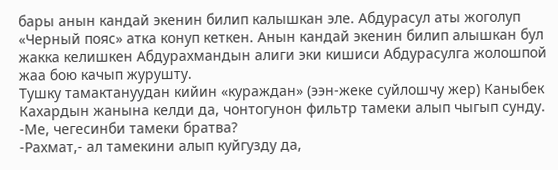бары анын кандай экенин билип калышкан эле. Абдурасул аты жоголуп «Черный пояс» атка конуп кеткен. Анын кандай экенин билип алышкан бул жакка келишкен Абдурахмандын алиги эки кишиси Абдурасулга жолошпой жаа бою качып журушту.
Тушку тамактануудан кийин «кураждан» (ээн-жеке суйлошчу жер) Каныбек Кахардын жанына келди да, чонтогунон фильтр тамеки алып чыгып сунду.
-Ме, чегесинби тамеки братва?
-Рахмат,- ал тамекини алып куйгузду да,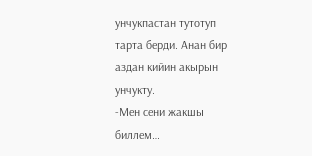унчукпастан тутотуп тарта берди. Анан бир аздан кийин акырын унчукту.
-Мен сени жакшы биллем…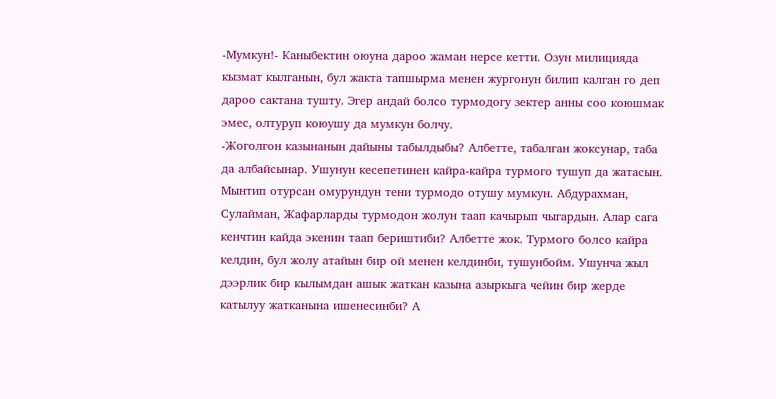-Мумкун!- Каныбектин оюуна дароо жаман нерсе кетти. Озун милицияда кызмат кылганын, бул жакта тапшырма менен жургонун билип калган го деп дароо сактана тушту. Эгер андай болсо турмодогу зектер анны соо коюшмак эмес, олтуруп коюушу да мумкун болчу.
-Жоголгон казынанын дайыны табылдыбы? Албетте, табалган жоксунар, таба да албайсынар. Ушунун кесепетинен кайра-кайра турмого тушуп да жатасын. Мынтип отурсан омурундун тени турмодо отушу мумкун. Абдурахман, Сулайман, Жафарларды турмодон жолун таап качырып чыгардын. Алар сага кенчтин кайда экенин таап бериштиби? Албетте жок. Турмого болсо кайра келдин, бул жолу атайын бир ой менен келдинби, тушунбойм. Ушунча жыл дээрлик бир кылымдан ашык жаткан казына азыркыга чейин бир жерде катылуу жатканына ишенесинби? А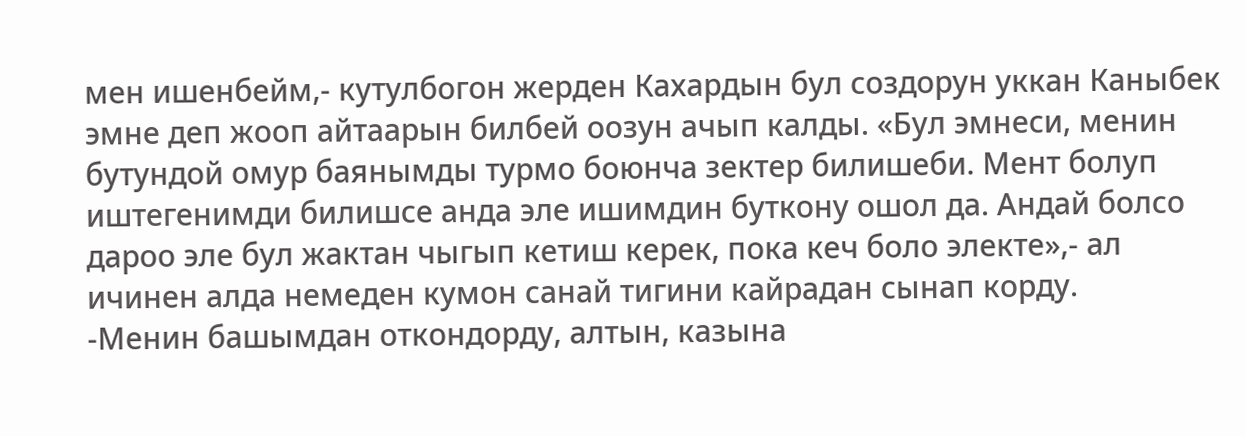мен ишенбейм,- кутулбогон жерден Кахардын бул создорун уккан Каныбек эмне деп жооп айтаарын билбей оозун ачып калды. «Бул эмнеси, менин бутундой омур баянымды турмо боюнча зектер билишеби. Мент болуп иштегенимди билишсе анда эле ишимдин буткону ошол да. Андай болсо дароо эле бул жактан чыгып кетиш керек, пока кеч боло электе»,- ал ичинен алда немеден кумон санай тигини кайрадан сынап корду.
-Менин башымдан откондорду, алтын, казына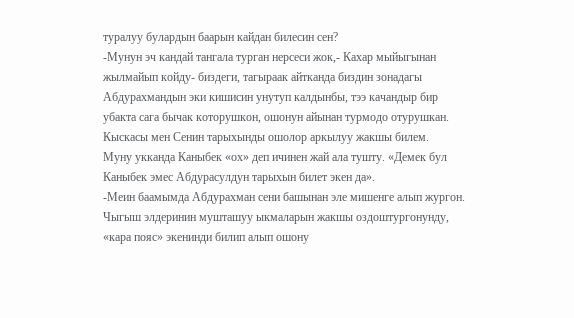туралуу булардын баарын кайдан билесин сен?
-Мунун эч кандай тангала турган нерсеси жок,- Кахар мыйыгынан жылмайып койду- биздеги, тагыраак айтканда биздин зонадагы Абдурахмандын эки кишисин унутуп калдынбы, тээ качандыр бир убакта сага бычак которушкон, ошонун айынан турмодо отурушкан. Кыскасы мен Сенин тарыхынды ошолор аркылуу жакшы билем.
Муну укканда Каныбек «ох» деп ичинен жай ала тушту. «Демек бул Каныбек эмес Абдурасулдун тарыхын билет экен да».
-Меин баамымда Абдурахман сени башынан эле мишенге алып жургон. Чыгыш элдеринин мушташуу ыкмаларын жакшы оздоштургонунду, «кара пояс» экенинди билип алып ошону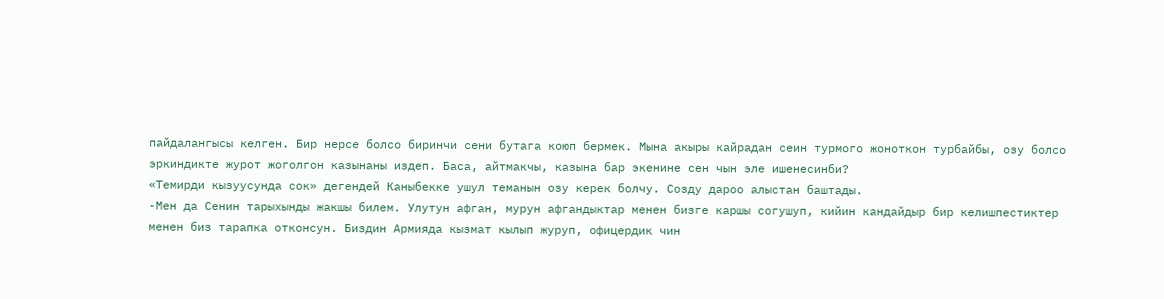пайдалангысы келген. Бир нерсе болсо биринчи сени бутага коюп бермек. Мына акыры кайрадан сеин турмого жоноткон турбайбы, озу болсо эркиндикте журот жоголгон казынаны издеп. Баса, айтмакчы, казына бар экенине сен чын эле ишенесинби?
«Темирди кызуусунда сок» дегендей Каныбекке ушул теманын озу керек болчу. Созду дароо алыстан баштады.
-Мен да Сенин тарыхынды жакшы билем. Улутун афган, мурун афгандыктар менен бизге каршы согушуп, кийин кандайдыр бир келишпестиктер менен биз тарапка отконсун. Биздин Армияда кызмат кылып журуп, офицердик чин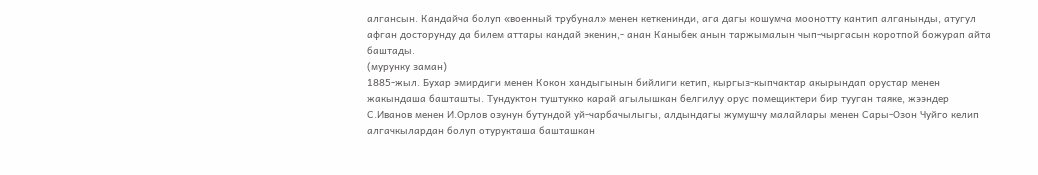алгансын. Кандайча болуп «военный трубунал» менен кеткенинди, ага дагы кошумча моонотту кантип алганынды, атугул афган досторунду да билем аттары кандай экенин,- анан Каныбек анын таржымалын чып-чыргасын коротпой божурап айта баштады.
(мурунку заман)
1885-жыл. Бухар эмирдиги менен Кокон хандыгынын бийлиги кетип, кыргыз-кыпчактар акырындап орустар менен жакындаша башташты. Тундуктон туштукко карай агылышкан белгилуу орус помещиктери бир тууган таяке, жээндер С.Иванов менен И.Орлов озунун бутундой уй-чарбачылыгы, алдындагы жумушчу малайлары менен Сары-Озон Чуйго келип алгачкылардан болуп отурукташа башташкан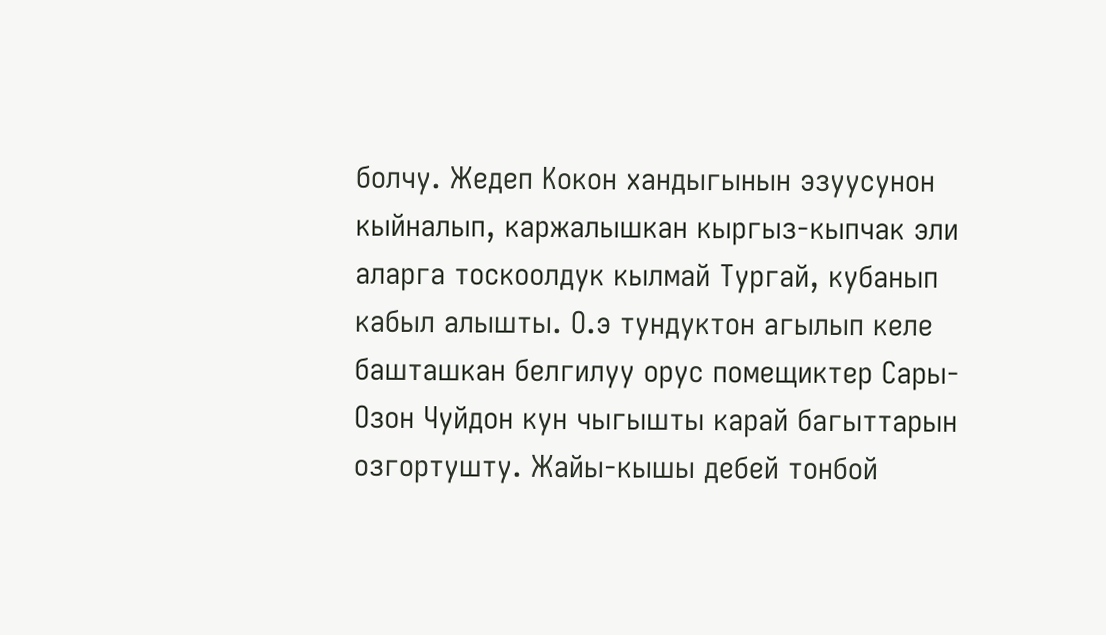болчу. Жедеп Кокон хандыгынын эзуусунон кыйналып, каржалышкан кыргыз-кыпчак эли аларга тоскоолдук кылмай Тургай, кубанып кабыл алышты. О.э тундуктон агылып келе башташкан белгилуу орус помещиктер Сары-Озон Чуйдон кун чыгышты карай багыттарын озгортушту. Жайы-кышы дебей тонбой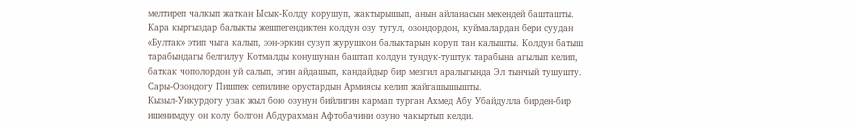мелтиреп чалкып жаткан Ысык-Колду корушуп, жактырышып, анын айланасын мекендей башташты. Кара кыргыздар балыкты жешпегендиктен колдун озу тугул, озондордон, куймалардан бери суудан «Бултак» этип чыга калып, ээн-эркин сузуп журушкон балыктарын коруп тан калышты. Колдун батыш тарабындагы белгилуу Котмалды конушунан баштап колдун тундук-туштук тарабына агылып келип, баткак чополордон уй салып, эгин айдашып, кандайдыр бир мезгил аралыгында Эл тынчый тушушту.
Сары-Озондогу Пишпек сепилине орустардын Армиясы келип жайгашышышты.
Кызыл-Ункурдогу узак жыл бою озунун бийлигин кармап турган Ахмед Абу Убайдулла бирден-бир ишенимдуу он колу болгон Абдурахман Афтобачини озуно чакыртып келди.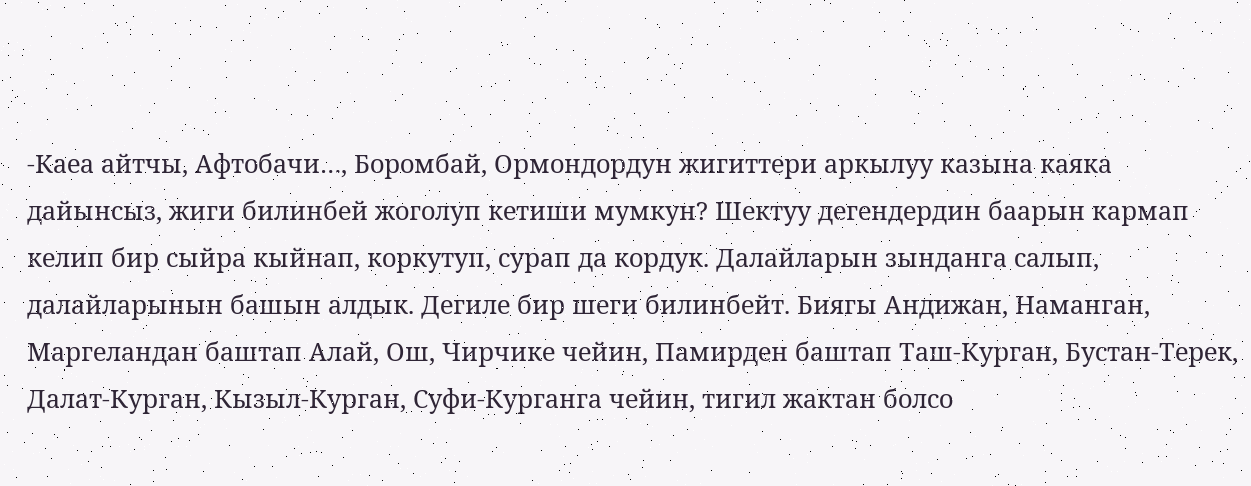-Каеа айтчы, Афтобачи…, Боромбай, Ормондордун жигиттери аркылуу казына каяка дайынсыз, жиги билинбей жоголуп кетиши мумкун? Шектуу дегендердин баарын кармап келип бир сыйра кыйнап, коркутуп, сурап да кордук. Далайларын зынданга салып, далайларынын башын алдык. Дегиле бир шеги билинбейт. Биягы Андижан, Наманган, Маргеландан баштап Алай, Ош, Чирчике чейин, Памирден баштап Таш-Курган, Бустан-Терек, Далат-Курган, Кызыл-Курган, Суфи-Курганга чейин, тигил жактан болсо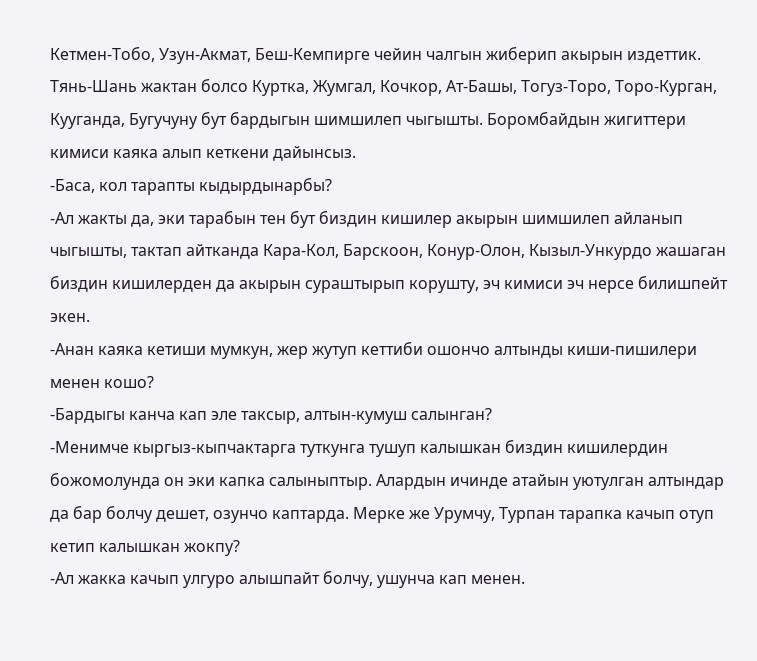Кетмен-Тобо, Узун-Акмат, Беш-Кемпирге чейин чалгын жиберип акырын издеттик. Тянь-Шань жактан болсо Куртка, Жумгал, Кочкор, Ат-Башы, Тогуз-Торо, Торо-Курган, Кууганда, Бугучуну бут бардыгын шимшилеп чыгышты. Боромбайдын жигиттери кимиси каяка алып кеткени дайынсыз.
-Баса, кол тарапты кыдырдынарбы?
-Ал жакты да, эки тарабын тен бут биздин кишилер акырын шимшилеп айланып чыгышты, тактап айтканда Кара-Кол, Барскоон, Конур-Олон, Кызыл-Ункурдо жашаган биздин кишилерден да акырын сураштырып корушту, эч кимиси эч нерсе билишпейт экен.
-Анан каяка кетиши мумкун, жер жутуп кеттиби ошончо алтынды киши-пишилери менен кошо?
-Бардыгы канча кап эле таксыр, алтын-кумуш салынган?
-Менимче кыргыз-кыпчактарга туткунга тушуп калышкан биздин кишилердин божомолунда он эки капка салыныптыр. Алардын ичинде атайын уютулган алтындар да бар болчу дешет, озунчо каптарда. Мерке же Урумчу, Турпан тарапка качып отуп кетип калышкан жокпу?
-Ал жакка качып улгуро алышпайт болчу, ушунча кап менен.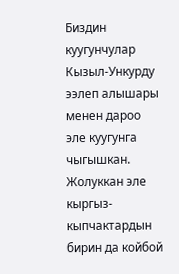Биздин куугунчулар Кызыл-Ункурду ээлеп алышары менен дароо эле куугунга чыгышкан. Жолуккан эле кыргыз-кыпчактардын бирин да койбой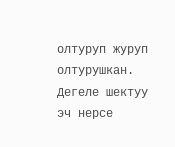олтуруп журуп олтурушкан. Дегеле шектуу эч нерсе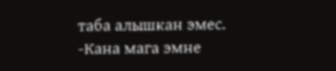таба алышкан эмес.
-Кана мага эмне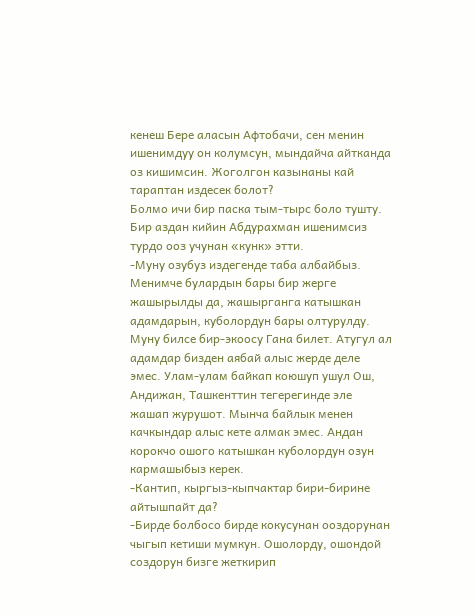кенеш Бере аласын Афтобачи, сен менин ишенимдуу он колумсун, мындайча айтканда оз кишимсин. Жоголгон казынаны кай тараптан издесек болот?
Болмо ичи бир паска тым-тырс боло тушту. Бир аздан кийин Абдурахман ишенимсиз турдо ооз учунан «кунк» этти.
-Муну озубуз издегенде таба албайбыз. Менимче булардын бары бир жерге жашырылды да, жашырганга катышкан адамдарын, куболордун бары олтурулду. Муну билсе бир-экоосу Гана билет. Атугул ал адамдар бизден аябай алыс жерде деле эмес. Улам-улам байкап коюшуп ушул Ош, Андижан, Ташкенттин тегерегинде эле жашап журушот. Мынча байлык менен качкындар алыс кете алмак эмес. Андан корокчо ошого катышкан куболордун озун кармашыбыз керек.
-Кантип, кыргыз-кыпчактар бири-бирине айтышпайт да?
-Бирде болбосо бирде кокусунан ооздорунан чыгып кетиши мумкун. Ошолорду, ошондой создорун бизге жеткирип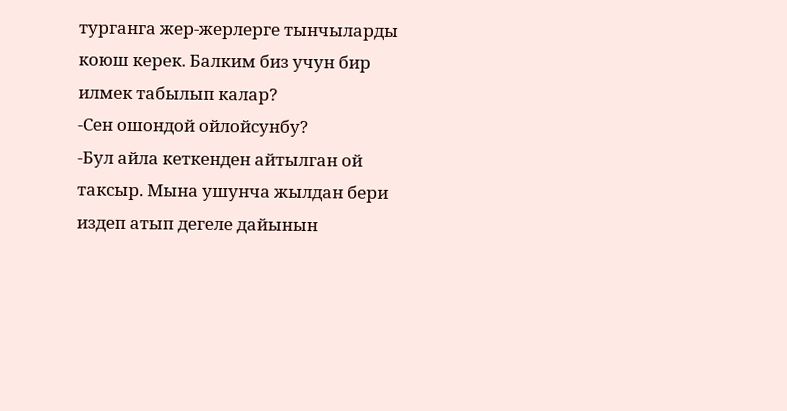турганга жер-жерлерге тынчыларды коюш керек. Балким биз учун бир илмек табылып калар?
-Сен ошондой ойлойсунбу?
-Бул айла кеткенден айтылган ой таксыр. Мына ушунча жылдан бери издеп атып дегеле дайынын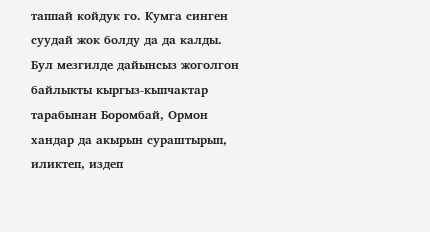таппай койдук го. Кумга синген суудай жок болду да да калды.
Бул мезгилде дайынсыз жоголгон байлыкты кыргыз-кыпчактар тарабынан Боромбай, Ормон хандар да акырын сураштырып, иликтеп, издеп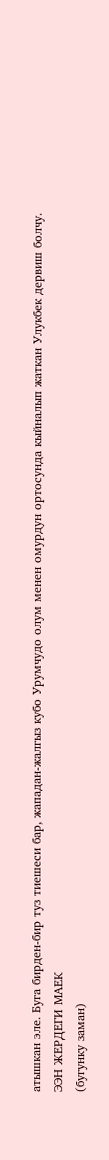атышкан эле. Буга бирден-бир туз тиешеси бар, жападан-жалгыз кубо Урумчудо олум менен омурдун ортосунда кыйналып жаткан Улукбек дервиш болчу.
ЭЭН ЖЕРДЕГИ МАЕК
(бугунку заман)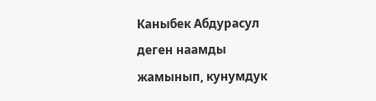Каныбек Абдурасул деген наамды жамынып, кунумдук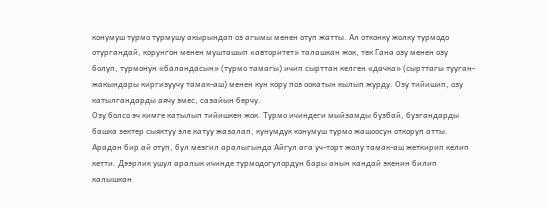конумуш турмо турмушу акырындап оз агымы менен отуп жатты. Ал отконку жолку турмодо отургандай, корунгон менен мушташып «авторитет» талашкан жок, тек Гана озу менен озу болуп, турмонун «баландасын» (турмо тамагы) ичип сырттан келген «дачка» (сырттагы тууган-жакындары киргизуучу тамак-аш) менен кун кору поз оокатын кылып журду. Озу тийишип, озу катылгандарды аячу эмес, сазайын берчу.
Озу болсо эч кимге катылып тийишкен жок. Турмо ичиндеги мыйзамды бузбай, бузгандарды башка зектер сыяктуу эле катуу жазалап, кунумдук конумуш турмо жашоосун откоруп атты. Арадан бир ай отуп, бул мезгил аралыгында Айгул ага уч-торт жолу тамак-аш жеткирип келип кетти. Дээрлик ушул аралык ичинде турмодогулордун бары анын кандай экенин билип калышкан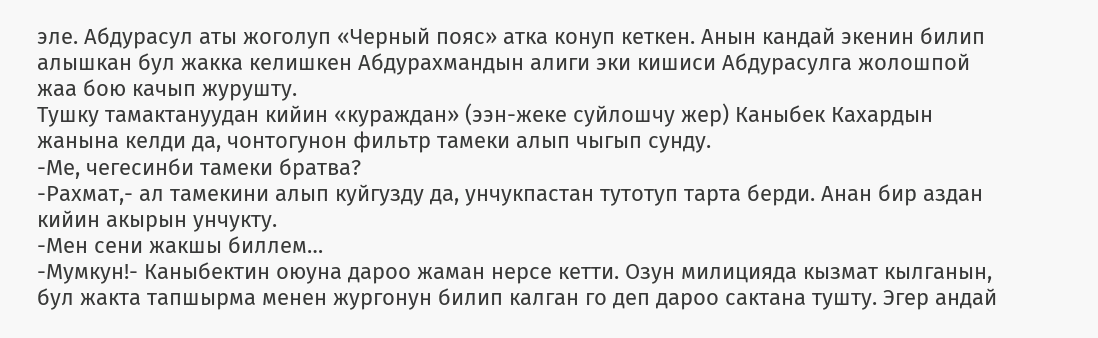эле. Абдурасул аты жоголуп «Черный пояс» атка конуп кеткен. Анын кандай экенин билип алышкан бул жакка келишкен Абдурахмандын алиги эки кишиси Абдурасулга жолошпой жаа бою качып журушту.
Тушку тамактануудан кийин «кураждан» (ээн-жеке суйлошчу жер) Каныбек Кахардын жанына келди да, чонтогунон фильтр тамеки алып чыгып сунду.
-Ме, чегесинби тамеки братва?
-Рахмат,- ал тамекини алып куйгузду да, унчукпастан тутотуп тарта берди. Анан бир аздан кийин акырын унчукту.
-Мен сени жакшы биллем…
-Мумкун!- Каныбектин оюуна дароо жаман нерсе кетти. Озун милицияда кызмат кылганын, бул жакта тапшырма менен жургонун билип калган го деп дароо сактана тушту. Эгер андай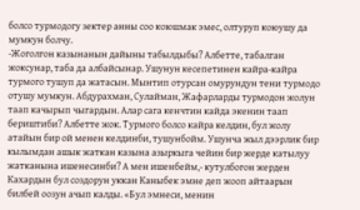болсо турмодогу зектер анны соо коюшмак эмес, олтуруп коюушу да мумкун болчу.
-Жоголгон казынанын дайыны табылдыбы? Албетте, табалган жоксунар, таба да албайсынар. Ушунун кесепетинен кайра-кайра турмого тушуп да жатасын. Мынтип отурсан омурундун тени турмодо отушу мумкун. Абдурахман, Сулайман, Жафарларды турмодон жолун таап качырып чыгардын. Алар сага кенчтин кайда экенин таап бериштиби? Албетте жок. Турмого болсо кайра келдин, бул жолу атайын бир ой менен келдинби, тушунбойм. Ушунча жыл дээрлик бир кылымдан ашык жаткан казына азыркыга чейин бир жерде катылуу жатканына ишенесинби? А мен ишенбейм,- кутулбогон жерден Кахардын бул создорун уккан Каныбек эмне деп жооп айтаарын билбей оозун ачып калды. «Бул эмнеси, менин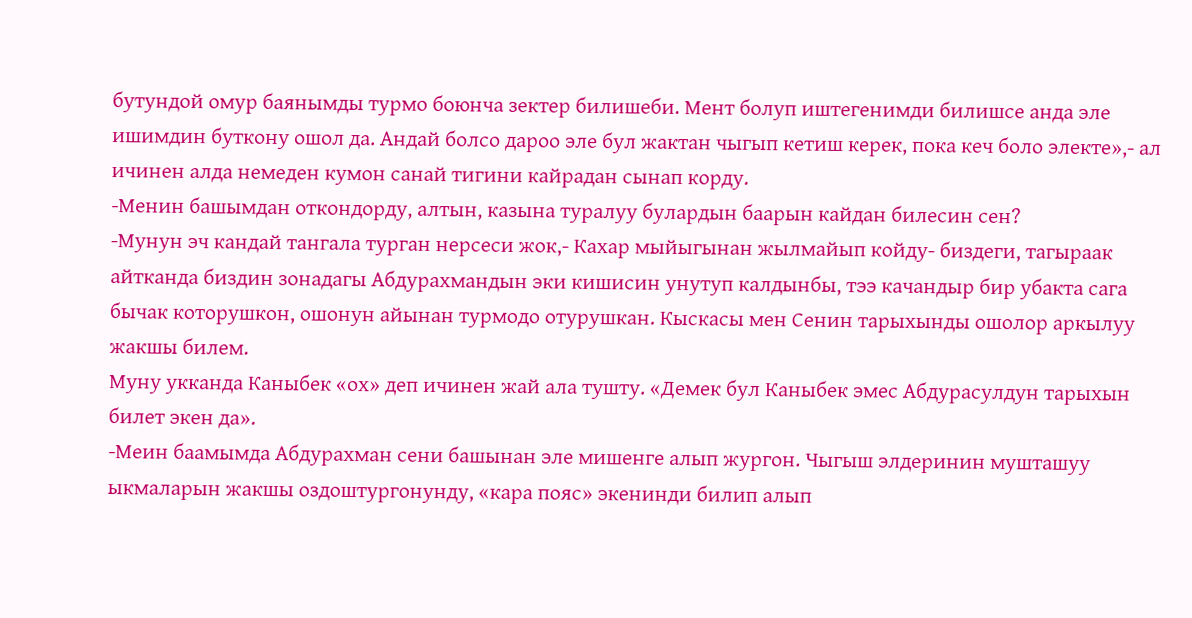бутундой омур баянымды турмо боюнча зектер билишеби. Мент болуп иштегенимди билишсе анда эле ишимдин буткону ошол да. Андай болсо дароо эле бул жактан чыгып кетиш керек, пока кеч боло электе»,- ал ичинен алда немеден кумон санай тигини кайрадан сынап корду.
-Менин башымдан откондорду, алтын, казына туралуу булардын баарын кайдан билесин сен?
-Мунун эч кандай тангала турган нерсеси жок,- Кахар мыйыгынан жылмайып койду- биздеги, тагыраак айтканда биздин зонадагы Абдурахмандын эки кишисин унутуп калдынбы, тээ качандыр бир убакта сага бычак которушкон, ошонун айынан турмодо отурушкан. Кыскасы мен Сенин тарыхынды ошолор аркылуу жакшы билем.
Муну укканда Каныбек «ох» деп ичинен жай ала тушту. «Демек бул Каныбек эмес Абдурасулдун тарыхын билет экен да».
-Меин баамымда Абдурахман сени башынан эле мишенге алып жургон. Чыгыш элдеринин мушташуу ыкмаларын жакшы оздоштургонунду, «кара пояс» экенинди билип алып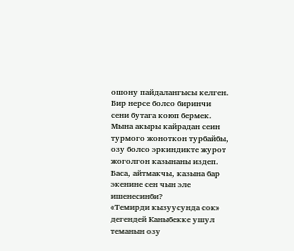ошону пайдалангысы келген. Бир нерсе болсо биринчи сени бутага коюп бермек. Мына акыры кайрадан сеин турмого жоноткон турбайбы, озу болсо эркиндикте журот жоголгон казынаны издеп. Баса, айтмакчы, казына бар экенине сен чын эле ишенесинби?
«Темирди кызуусунда сок» дегендей Каныбекке ушул теманын озу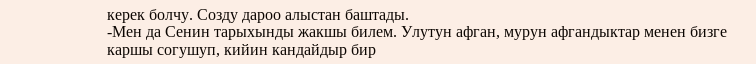керек болчу. Созду дароо алыстан баштады.
-Мен да Сенин тарыхынды жакшы билем. Улутун афган, мурун афгандыктар менен бизге каршы согушуп, кийин кандайдыр бир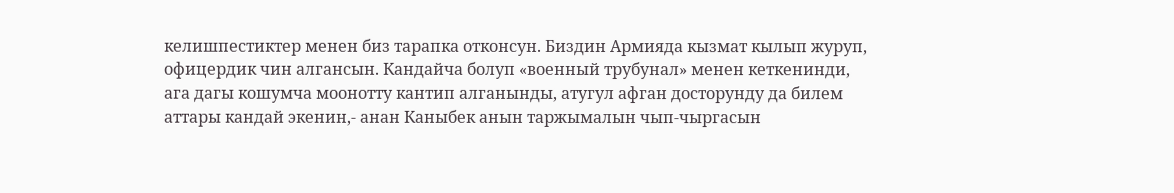келишпестиктер менен биз тарапка отконсун. Биздин Армияда кызмат кылып журуп, офицердик чин алгансын. Кандайча болуп «военный трубунал» менен кеткенинди, ага дагы кошумча моонотту кантип алганынды, атугул афган досторунду да билем аттары кандай экенин,- анан Каныбек анын таржымалын чып-чыргасын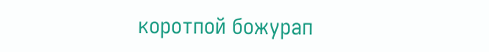коротпой божурап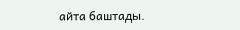айта баштады.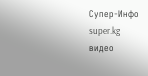Супер-Инфо
super.kg
видео